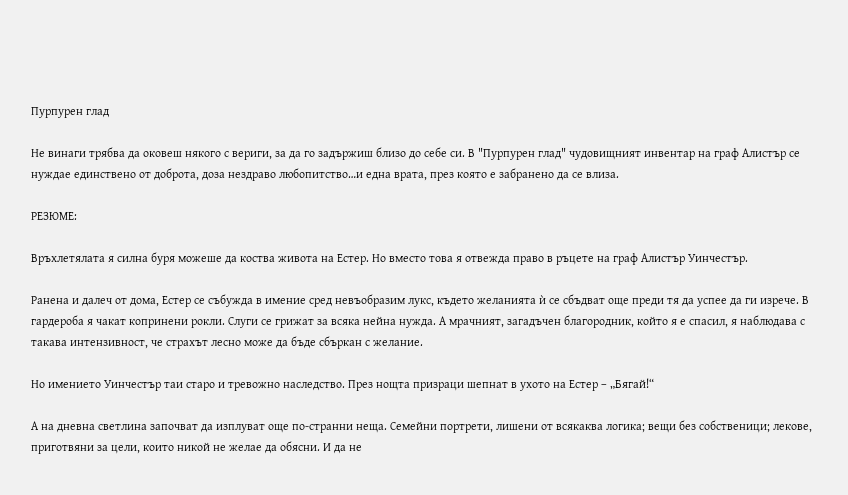Пурпурен глад

Не винаги трябва да оковеш някого с вериги, за да го задържиш близо до себе си. В "Пурпурен глад" чудовищният инвентар на граф Алистър се нуждае единствено от доброта, доза нездраво любопитство…и една врата, през която е забранено да се влиза.

РЕЗЮМЕ:

Връхлетялата я силна буря можеше да коства живота на Естер. Но вместо това я отвежда право в ръцете на граф Алистър Уинчестър.

Ранена и далеч от дома, Естер се събужда в имение сред невъобразим лукс, където желанията ѝ се сбъдват още преди тя да успее да ги изрече. В гардероба я чакат копринени рокли. Слуги се грижат за всяка нейна нужда. А мрачният, загадъчен благородник, който я е спасил, я наблюдава с такава интензивност, че страхът лесно може да бъде сбъркан с желание.

Но имението Уинчестър таи старо и тревожно наследство. През нощта призраци шепнат в ухото на Естер – „Бягай!“

А на дневна светлина започват да изплуват още по-странни неща. Семейни портрети, лишени от всякаква логика; вещи без собственици; лекове, приготвяни за цели, които никой не желае да обясни. И да не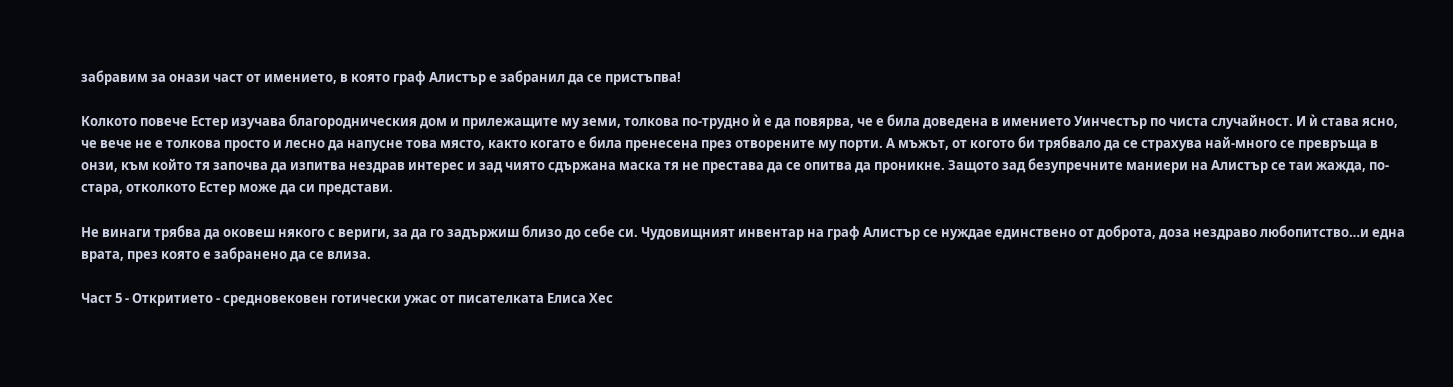забравим за онази част от имението, в която граф Алистър е забранил да се пристъпва!

Колкото повече Естер изучава благородническия дом и прилежащите му земи, толкова по-трудно ѝ е да повярва, че е била доведена в имението Уинчестър по чиста случайност. И ѝ става ясно, че вече не е толкова просто и лесно да напусне това място, както когато е била пренесена през отворените му порти. А мъжът, от когото би трябвало да се страхува най-много се превръща в онзи, към който тя започва да изпитва нездрав интерес и зад чиято сдържана маска тя не престава да се опитва да проникне. Защото зад безупречните маниери на Алистър се таи жажда, по-стара, отколкото Естер може да си представи.

Не винаги трябва да оковеш някого с вериги, за да го задържиш близо до себе си. Чудовищният инвентар на граф Алистър се нуждае единствено от доброта, доза нездраво любопитство…и една врата, през която е забранено да се влиза.

Част 5 - Откритието - средновековен готически ужас от писателката Елиса Хес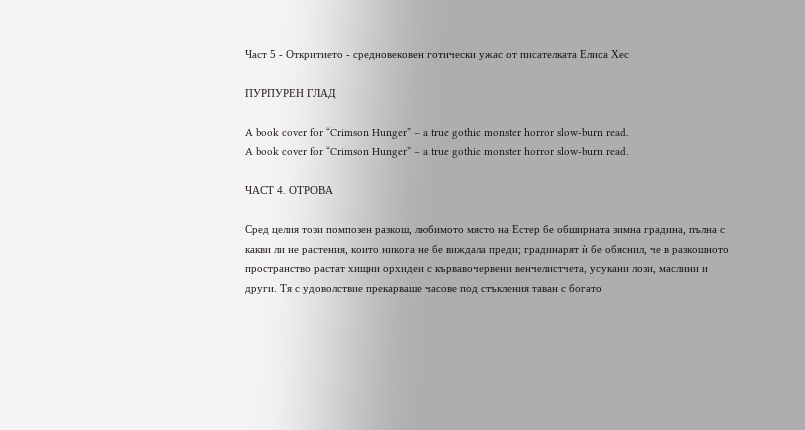Част 5 - Откритието - средновековен готически ужас от писателката Елиса Хес

ПУРПУРЕН ГЛАД

A book cover for “Crimson Hunger” – a true gothic monster horror slow-burn read.
A book cover for “Crimson Hunger” – a true gothic monster horror slow-burn read.

ЧАСТ 4. ОТРОВА

Сред целия този помпозен разкош, любимото място на Естер бе обширната зимна градина, пълна с какви ли не растения, които никога не бе виждала преди; градинарят ѝ бе обяснил, че в разкошното пространство растат хищни орхидеи с кървавочервени венчелистчета, усукани лози, маслини и други. Тя с удоволствие прекарваше часове под стъкления таван с богато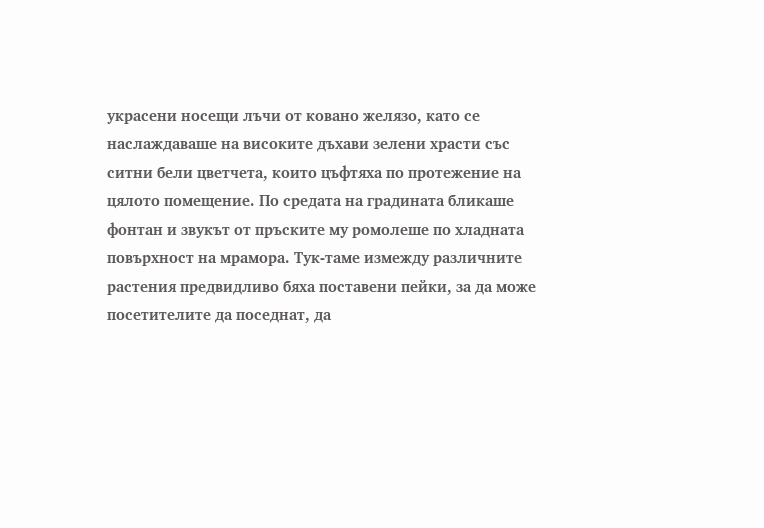украсени носещи лъчи от ковано желязо, като се наслаждаваше на високите дъхави зелени храсти със ситни бели цветчета, които цъфтяха по протежение на цялото помещение. По средата на градината бликаше фонтан и звукът от пръските му ромолеше по хладната повърхност на мрамора. Тук-таме измежду различните растения предвидливо бяха поставени пейки, за да може посетителите да поседнат, да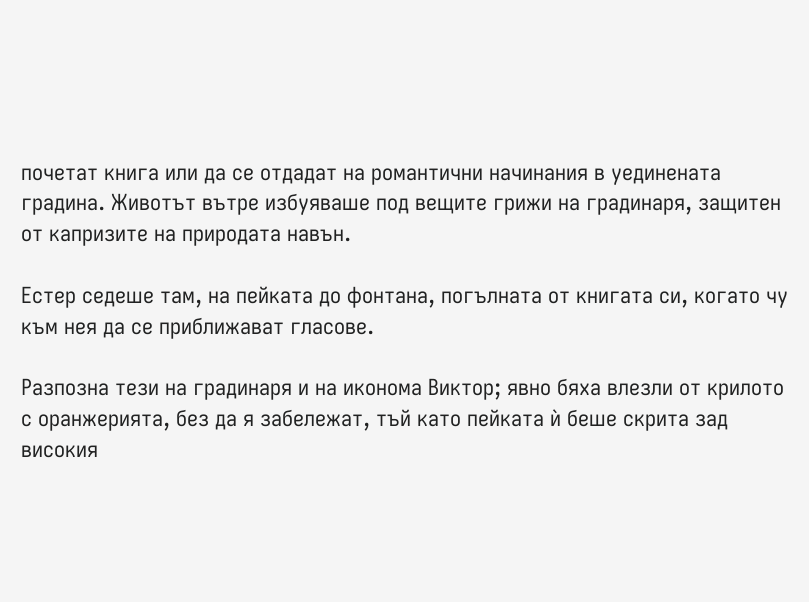почетат книга или да се отдадат на романтични начинания в уединената градина. Животът вътре избуяваше под вещите грижи на градинаря, защитен от капризите на природата навън.

Естер седеше там, на пейката до фонтана, погълната от книгата си, когато чу към нея да се приближават гласове.

Разпозна тези на градинаря и на иконома Виктор; явно бяха влезли от крилото с оранжерията, без да я забележат, тъй като пейката ѝ беше скрита зад високия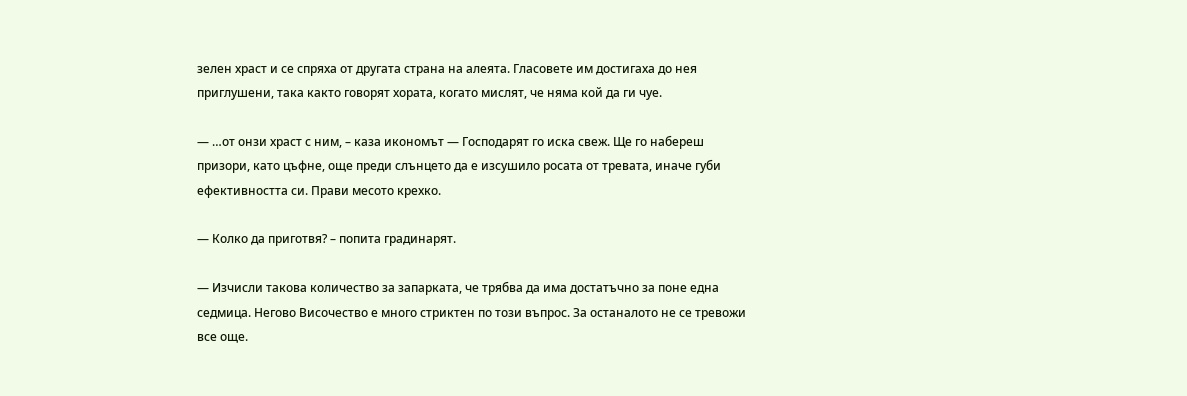зелен храст и се спряха от другата страна на алеята. Гласовете им достигаха до нея приглушени, така както говорят хората, когато мислят, че няма кой да ги чуе.

— …от онзи храст с ним, – каза икономът — Господарят го иска свеж. Ще го набереш призори, като цъфне, още преди слънцето да е изсушило росата от тревата, иначе губи ефективността си. Прави месото крехко.

— Колко да приготвя? – попита градинарят.

— Изчисли такова количество за запарката, че трябва да има достатъчно за поне една седмица. Негово Височество е много стриктен по този въпрос. За останалото не се тревожи все още.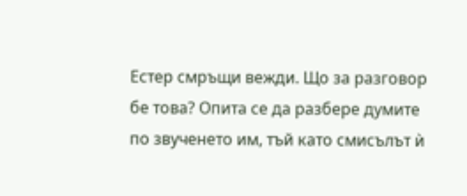Естер смръщи вежди. Що за разговор бе това? Опита се да разбере думите по звученето им, тъй като смисълът ѝ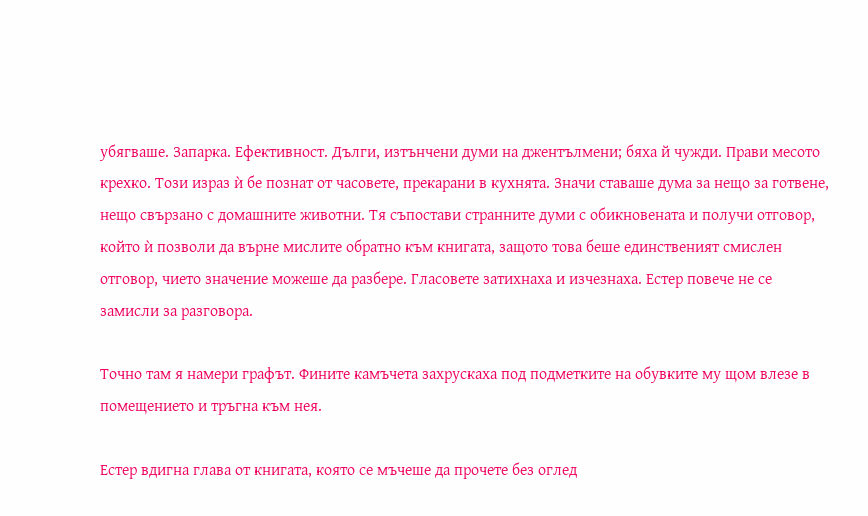убягваше. Запарка. Ефективност. Дълги, изтънчени думи на джентълмени; бяха й чужди. Прави месото крехко. Този израз ѝ бе познат от часовете, прекарани в кухнята. Значи ставаше дума за нещо за готвене, нещо свързано с домашните животни. Тя съпостави странните думи с обикновената и получи отговор, който ѝ позволи да върне мислите обратно към книгата, защото това беше единственият смислен отговор, чието значение можеше да разбере. Гласовете затихнаха и изчезнаха. Естер повече не се замисли за разговора.

Точно там я намери графът. Фините камъчета захрускаха под подметките на обувките му щом влезе в помещението и тръгна към нея.

Естер вдигна глава от книгата, която се мъчеше да прочете без оглед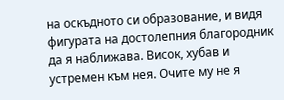на оскъдното си образование, и видя фигурата на достолепния благородник да я наближава. Висок, хубав и устремен към нея. Очите му не я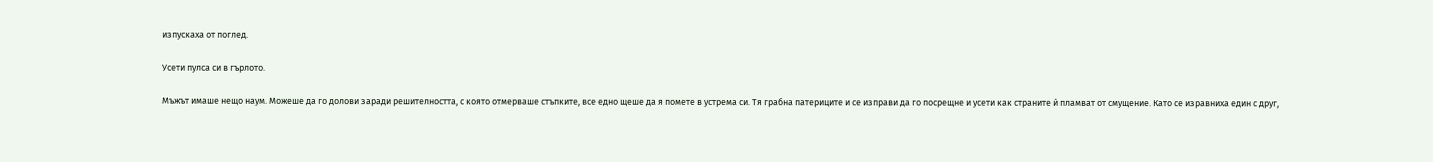изпускаха от поглед.

Усети пулса си в гърлото.

Мъжът имаше нещо наум. Можеше да го долови заради решителността, с която отмерваше стъпките, все едно щеше да я помете в устрема си. Тя грабна патериците и се изправи да го посрещне и усети как страните ѝ пламват от смущение. Като се изравниха един с друг,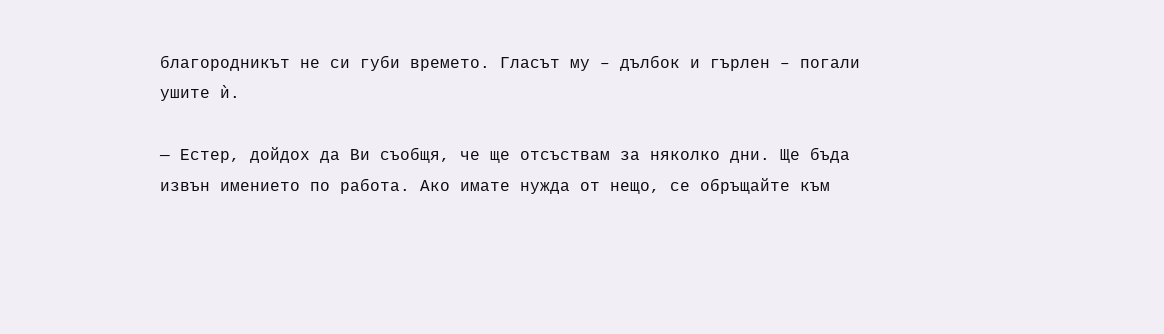благородникът не си губи времето. Гласът му – дълбок и гърлен – погали ушите ѝ.

— Естер, дойдох да Ви съобщя, че ще отсъствам за няколко дни. Ще бъда извън имението по работа. Ако имате нужда от нещо, се обръщайте към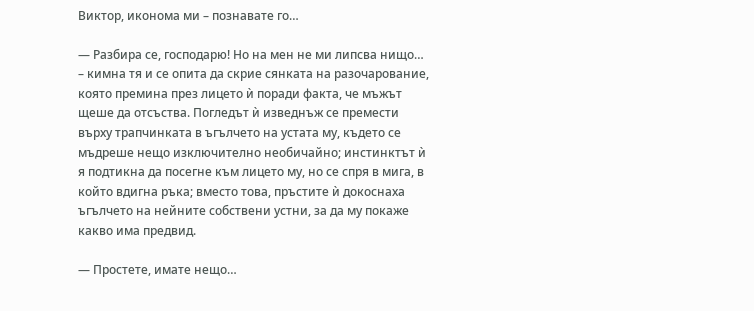Виктор, иконома ми – познавате го…

— Разбира се, господарю! Но на мен не ми липсва нищо… – кимна тя и се опита да скрие сянката на разочарование, която премина през лицето ѝ поради факта, че мъжът щеше да отсъства. Погледът ѝ изведнъж се премести върху трапчинката в ъгълчето на устата му, където се мъдреше нещо изключително необичайно; инстинктът ѝ я подтикна да посегне към лицето му, но се спря в мига, в който вдигна ръка; вместо това, пръстите ѝ докоснаха ъгълчето на нейните собствени устни, за да му покаже какво има предвид.

— Простете, имате нещо…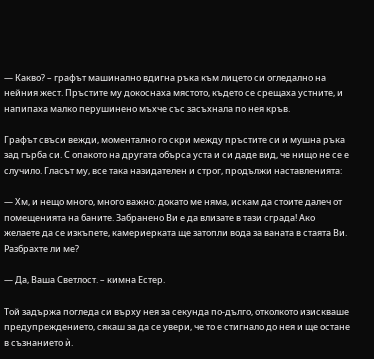— Какво? – графът машинално вдигна ръка към лицето си огледално на нейния жест. Пръстите му докоснаха мястото, където се срещаха устните, и напипаха малко перушинено мъхче със засъхнала по нея кръв.

Графът свъси вежди, моментално го скри между пръстите си и мушна ръка зад гърба си. С опакото на другата обърса уста и си даде вид, че нищо не се е случило. Гласът му, все така назидателен и строг, продължи наставленията:

— Хм, и нещо много, много важно: докато ме няма, искам да стоите далеч от помещенията на баните. Забранено Ви е да влизате в тази сграда! Ако желаете да се изкъпете, камериерката ще затопли вода за ваната в стаята Ви. Разбрахте ли ме?

— Да, Ваша Светлост. – кимна Естер.

Той задържа погледа си върху нея за секунда по-дълго, отколкото изискваше предупреждението, сякаш за да се увери, че то е стигнало до нея и ще остане в съзнанието ѝ.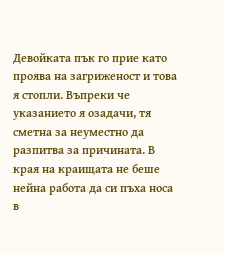Девойката пък го прие като проява на загриженост и това я стопли. Въпреки че указанието я озадачи, тя сметна за неуместно да разпитва за причината. В края на краищата не беше нейна работа да си пъха носа в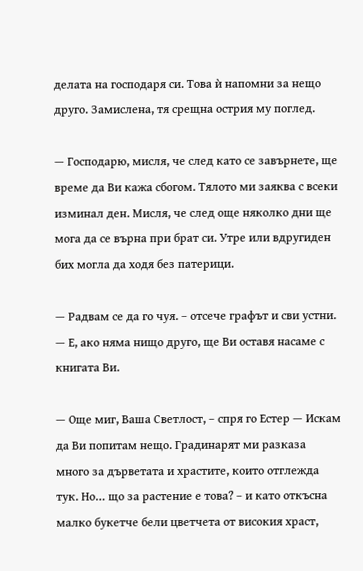делата на господаря си. Това ѝ напомни за нещо друго. Замислена, тя срещна острия му поглед.

— Господарю, мисля, че след като се завърнете, ще време да Ви кажа сбогом. Тялото ми заяква с всеки изминал ден. Мисля, че след още няколко дни ще мога да се върна при брат си. Утре или вдругиден бих могла да ходя без патерици.

— Радвам се да го чуя. – отсече графът и сви устни. — Е, ако няма нищо друго, ще Ви оставя насаме с книгата Ви.

— Още миг, Ваша Светлост, – спря го Естер — Искам да Ви попитам нещо. Градинарят ми разказа много за дърветата и храстите, които отглежда тук. Но… що за растение е това? – и като откъсна малко букетче бели цветчета от високия храст,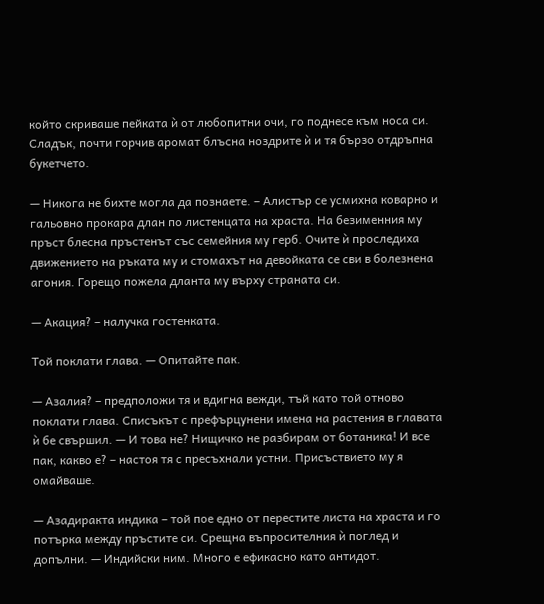който скриваше пейката ѝ от любопитни очи, го поднесе към носа си. Сладък, почти горчив аромат блъсна ноздрите ѝ и тя бързо отдръпна букетчето.

— Никога не бихте могла да познаете. – Алистър се усмихна коварно и гальовно прокара длан по листенцата на храста. На безименния му пръст блесна пръстенът със семейния му герб. Очите ѝ проследиха движението на ръката му и стомахът на девойката се сви в болезнена агония. Горещо пожела дланта му върху страната си.

— Акация? – налучка гостенката.

Той поклати глава. — Опитайте пак.

— Азалия? – предположи тя и вдигна вежди, тъй като той отново поклати глава. Списъкът с префърцунени имена на растения в главата ѝ бе свършил. — И това не? Нищичко не разбирам от ботаника! И все пак, какво е? – настоя тя с пресъхнали устни. Присъствието му я омайваше.

— Азадиракта индика – той пое едно от перестите листа на храста и го потърка между пръстите си. Срещна въпросителния ѝ поглед и допълни. — Индийски ним. Много е ефикасно като антидот.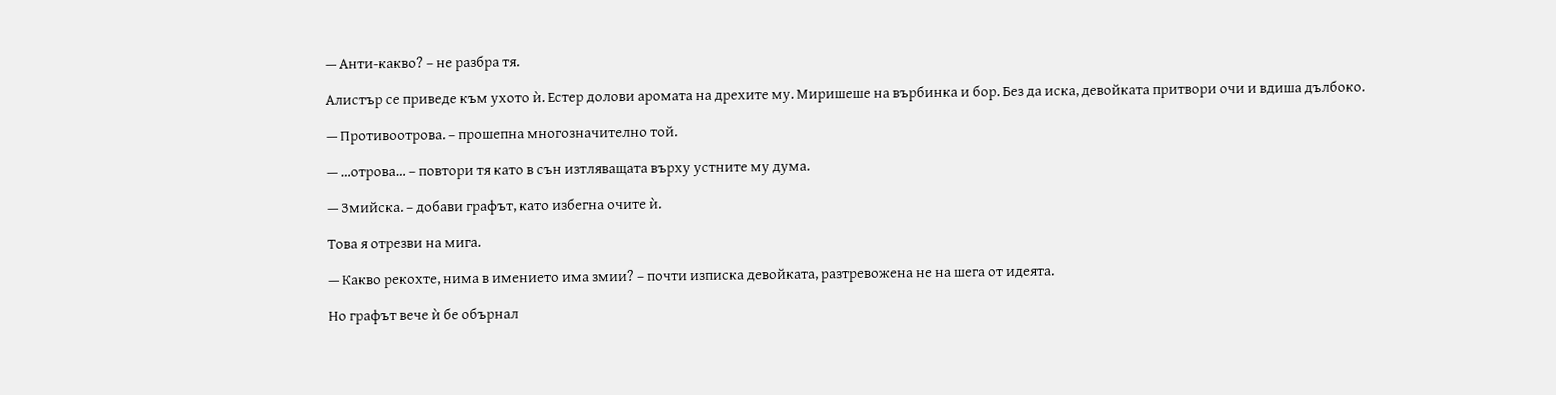— Анти-какво? – не разбра тя.

Алистър се приведе към ухото ѝ. Естер долови аромата на дрехите му. Миришеше на върбинка и бор. Без да иска, девойката притвори очи и вдиша дълбоко.

— Противоотрова. – прошепна многозначително той.

— …отрова… – повтори тя като в сън изтляващата върху устните му дума.

— Змийска. – добави графът, като избегна очите ѝ.

Това я отрезви на мига.

— Какво рекохте, нима в имението има змии? – почти изписка девойката, разтревожена не на шега от идеята.

Но графът вече ѝ бе обърнал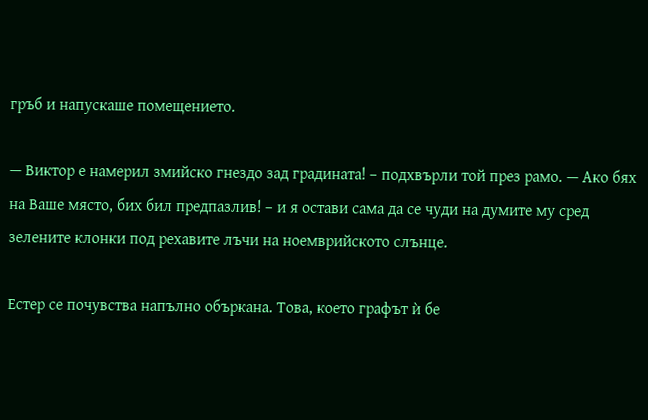гръб и напускаше помещението.

— Виктор е намерил змийско гнездо зад градината! – подхвърли той през рамо. — Ако бях на Ваше място, бих бил предпазлив! – и я остави сама да се чуди на думите му сред зелените клонки под рехавите лъчи на ноемврийското слънце.

Естер се почувства напълно объркана. Това, което графът ѝ бе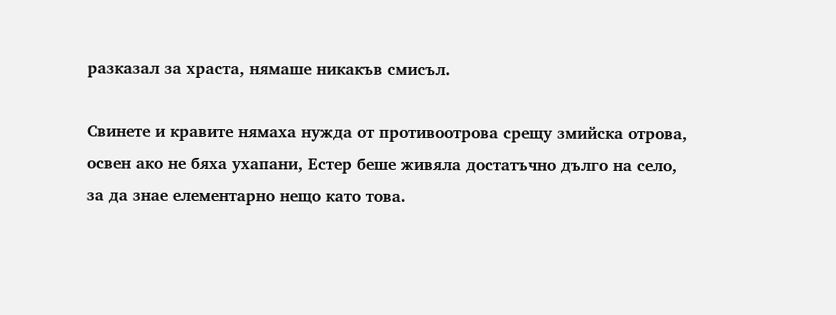разказал за храста, нямаше никакъв смисъл.

Свинете и кравите нямаха нужда от противоотрова срещу змийска отрова, освен ако не бяха ухапани, Естер беше живяла достатъчно дълго на село, за да знае елементарно нещо като това.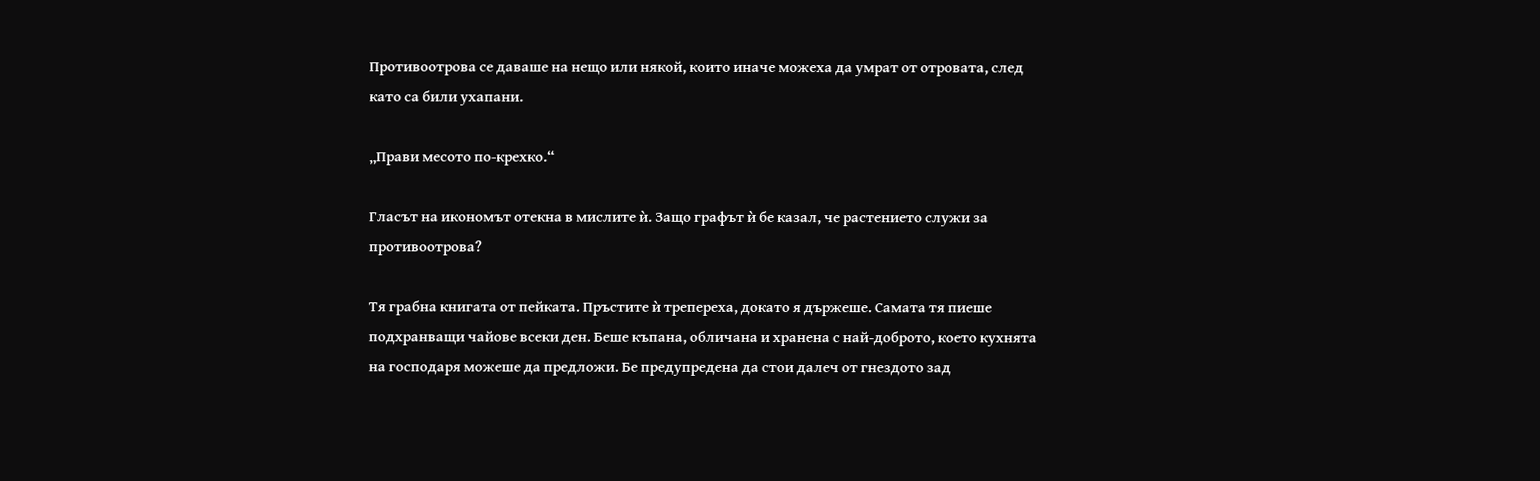Противоотрова се даваше на нещо или някой, които иначе можеха да умрат от отровата, след като са били ухапани.

„Прави месото по-крехко.“

Гласът на икономът отекна в мислите ѝ. Защо графът ѝ бе казал, че растението служи за противоотрова?

Тя грабна книгата от пейката. Пръстите ѝ трепереха, докато я държеше. Самата тя пиеше подхранващи чайове всеки ден. Беше къпана, обличана и хранена с най-доброто, което кухнята на господаря можеше да предложи. Бе предупредена да стои далеч от гнездото зад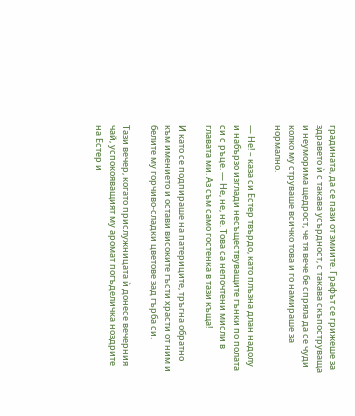градината, да се пази от змиите. Графът се грижеше за здравето ѝ с такава усърдност, с такава скъпоструваща и неуморима щедрост, че тя вече бе спряла да се чуди колко му струваше всичко това и го намираше за нормално.

— Не! – каза си Естер твърдо, като плъзна длан надолу и набързо изглади несъществуващите гънки по полата си с ръце. — Не, не, не. Това са непочтени мисли в главата ми. Аз съм само гостенка в тази къща!

И като се подпираше на патериците, тръгна обратно към имението и остави високите гъсти храсти от ним и белите му горчиво-сладки цветове зад гърба си.

Тази вечер, когато прислужницата ѝ донесе вечерния чай, успокояващият му аромат погъделичка ноздрите на Естер и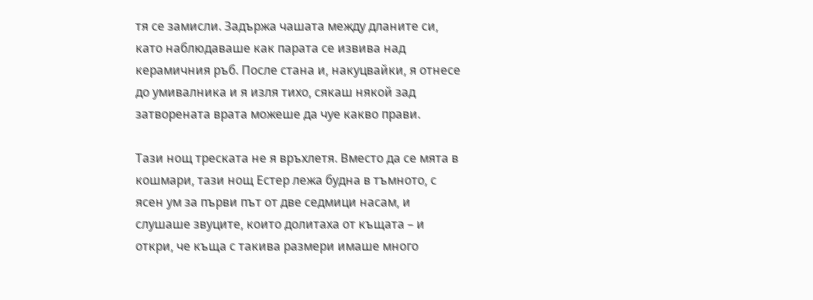тя се замисли. Задържа чашата между дланите си, като наблюдаваше как парата се извива над керамичния ръб. После стана и, накуцвайки, я отнесе до умивалника и я изля тихо, сякаш някой зад затворената врата можеше да чуе какво прави.

Тази нощ треската не я връхлетя. Вместо да се мята в кошмари, тази нощ Естер лежа будна в тъмното, с ясен ум за първи път от две седмици насам, и слушаше звуците, които долитаха от къщата – и откри, че къща с такива размери имаше много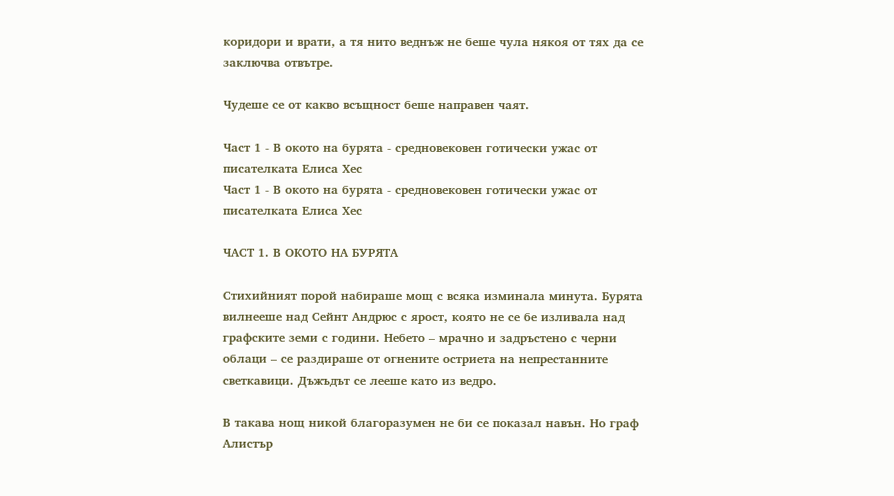коридори и врати, а тя нито веднъж не беше чула някоя от тях да се заключва отвътре.

Чудеше се от какво всъщност беше направен чаят.

Част 1 - В окото на бурята - средновековен готически ужас от писателката Елиса Хес
Част 1 - В окото на бурята - средновековен готически ужас от писателката Елиса Хес

ЧАСТ 1. В ОКОТО НА БУРЯТА

Стихийният порой набираше мощ с всяка изминала минута. Бурята вилнееше над Сейнт Андрюс с ярост, която не се бе изливала над графските земи с години. Небето – мрачно и задръстено с черни облаци – се раздираше от огнените остриета на непрестанните светкавици. Дъжъдът се лееше като из ведро.

В такава нощ никой благоразумен не би се показал навън. Но граф Алистър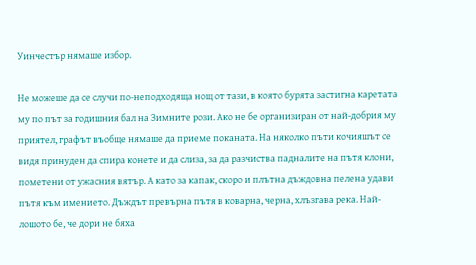Уинчестър нямаше избор.

Не можеше да се случи по-неподходяща нощ от тази, в която бурята застигна каретата му по път за годишния бал на Зимните рози. Ако не бе организиран от най-добрия му приятел, графът въобще нямаше да приеме поканата. На няколко пъти кочияшът се видя принуден да спира конете и да слиза, за да разчиства падналите на пътя клони, пометени от ужасния вятър. А като за капак, скоро и плътна дъждовна пелена удави пътя към имението. Дъждът превърна пътя в коварна, черна, хлъзгава река. Най-лошото бе, че дори не бяха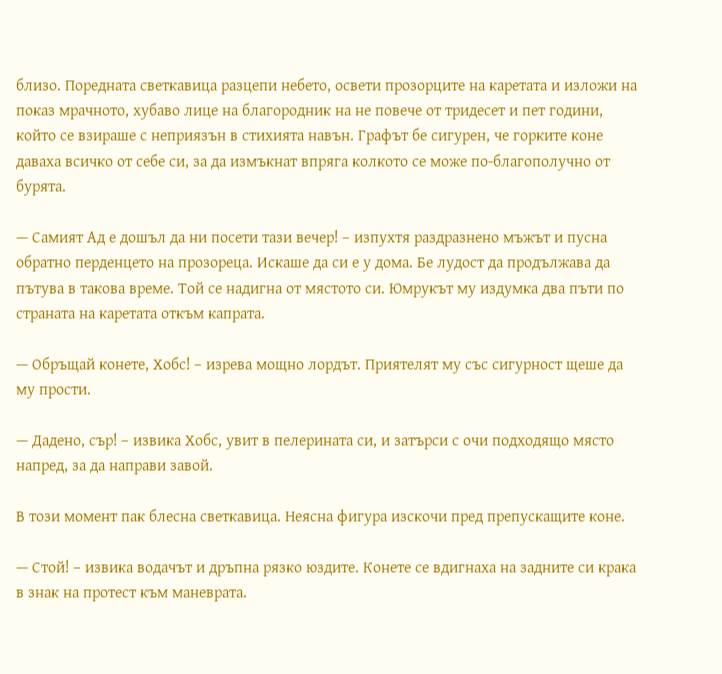близо. Поредната светкавица разцепи небето, освети прозорците на каретата и изложи на показ мрачното, хубаво лице на благородник на не повече от тридесет и пет години, който се взираше с неприязън в стихията навън. Графът бе сигурен, че горките коне даваха всичко от себе си, за да измъкнат впряга колкото се може по-благополучно от бурята.

— Самият Ад е дошъл да ни посети тази вечер! – изпухтя раздразнено мъжът и пусна обратно перденцето на прозореца. Искаше да си е у дома. Бе лудост да продължава да пътува в такова време. Той се надигна от мястото си. Юмрукът му издумка два пъти по страната на каретата откъм капрата.

— Обръщай конете, Хобс! – изрева мощно лордът. Приятелят му със сигурност щеше да му прости.

— Дадено, сър! – извика Хобс, увит в пелерината си, и затърси с очи подходящо място напред, за да направи завой.

В този момент пак блесна светкавица. Неясна фигура изскочи пред препускащите коне.

— Стой! – извика водачът и дръпна рязко юздите. Конете се вдигнаха на задните си крака в знак на протест към маневрата.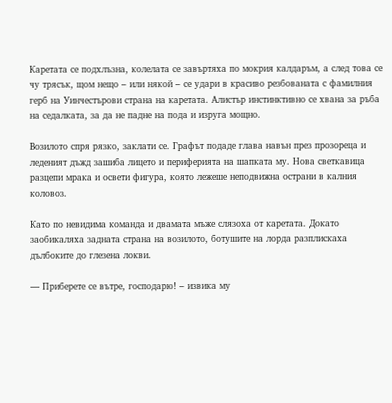Каретата се подхлъзна, колелата се завъртяха по мокрия калдаръм, а след това се чу трясък, щом нещо – или някой – се удари в красиво резбованата с фамилния герб на Уинчестърови страна на каретата. Алистър инстинктивно се хвана за ръба на седалката, за да не падне на пода и изруга мощно.

Возилото спря рязко, заклати се. Графът подаде глава навън през прозореца и леденият дъжд зашиба лицето и периферията на шапката му. Нова светкавица разцепи мрака и освети фигура, която лежеше неподвижна острани в калния коловоз.

Като по невидима команда и двамата мъже слязоха от каретата. Докато заобикаляха задната страна на возилото, ботушите на лорда разплискаха дълбоките до глезена локви.

— Приберете се вътре, господарю! – извика му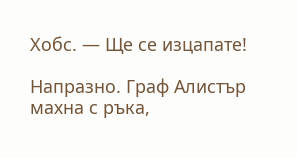Хобс. — Ще се изцапате!

Напразно. Граф Алистър махна с ръка,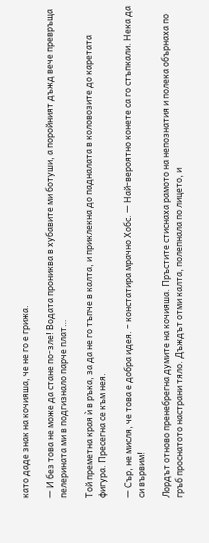като даде знак на кочияша, че не го е грижа.

— И без това не може да стане по-зле! Водата прониква в хубавите ми ботуши, а поройният дъжд вече превръща пелерината ми в подгизнало парче плат…

Той преметна края ѝ в ръка, за да не го тъпче в калта, и приклекна до падналата в коловозите до каретата фигура. Пресегна се към нея.

— Сър, не мисля, че това е добра идея. – констатира мрачно Хобс. — Най-вероятно конете са го стъпкали. Нека да си вървим!

Лордът отново пренебрегна думите на кочияша. Пръстите стиснаха рамото на непознатия и полека обърнаха по гръб проснатото настрани тяло. Дъждът отми калта, полепнала по лицето, и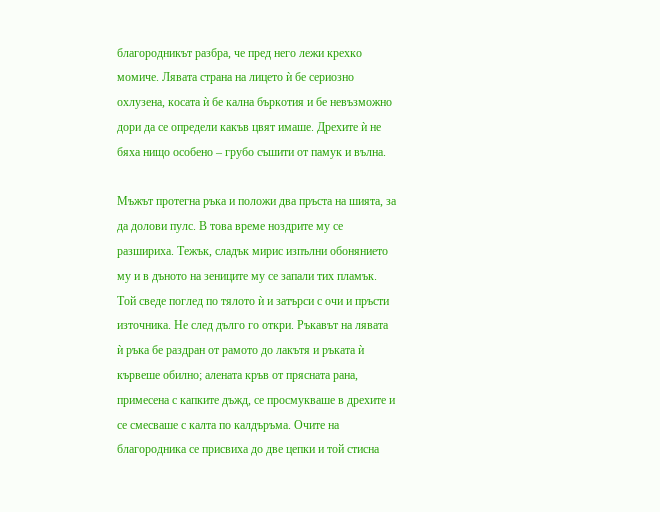благородникът разбра, че пред него лежи крехко момиче. Лявата страна на лицето ѝ бе сериозно охлузена, косата ѝ бе кална бъркотия и бе невъзможно дори да се определи какъв цвят имаше. Дрехите ѝ не бяха нищо особено – грубо съшити от памук и вълна.

Мъжът протегна ръка и положи два пръста на шията, за да долови пулс. В това време ноздрите му се разшириха. Тежък, сладък мирис изпълни обонянието му и в дъното на зениците му се запали тих пламък. Той сведе поглед по тялото ѝ и затърси с очи и пръсти източника. Не след дълго го откри. Ръкавът на лявата ѝ ръка бе раздран от рамото до лакътя и ръката ѝ кървеше обилно; алената кръв от прясната рана, примесена с капките дъжд, се просмукваше в дрехите и се смесваше с калта по калдъръма. Очите на благородника се присвиха до две цепки и той стисна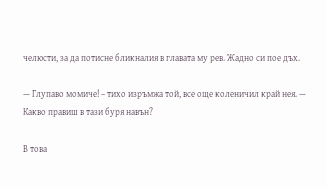челюсти, за да потисне бликналия в главата му рев. Жадно си пое дъх.

— Глупаво момиче! – тихо изръмжа той, все още коленичил край нея. — Какво правиш в тази буря навън?

В това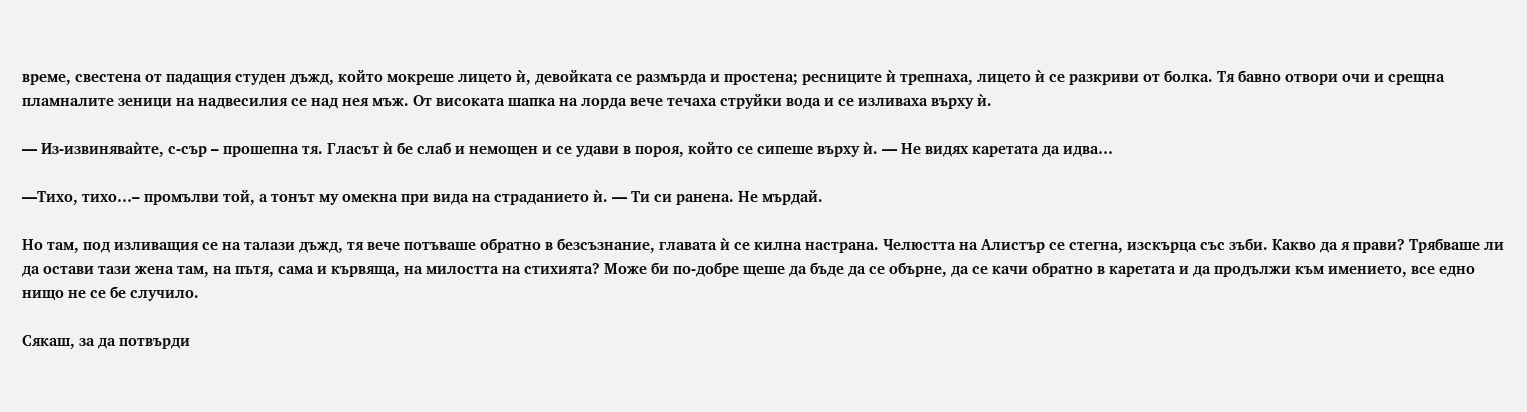време, свестена от падащия студен дъжд, който мокреше лицето ѝ, девойката се размърда и простена; ресниците ѝ трепнаха, лицето ѝ се разкриви от болка. Тя бавно отвори очи и срещна пламналите зеници на надвесилия се над нея мъж. От високата шапка на лорда вече течаха струйки вода и се изливаха върху ѝ.

— Из-извиняваѝте, с-сър – прошепна тя. Гласът ѝ бе слаб и немощен и се удави в пороя, който се сипеше върху ѝ. — Не видях каретата да идва…

—Тихо, тихо…– промълви той, а тонът му омекна при вида на страданието ѝ. — Ти си ранена. Не мърдай.

Но там, под изливащия се на талази дъжд, тя вече потъваше обратно в безсъзнание, главата ѝ се килна настрана. Челюстта на Алистър се стегна, изскърца със зъби. Какво да я прави? Трябваше ли да остави тази жена там, на пътя, сама и кървяща, на милостта на стихията? Може би по-добре щеше да бъде да се обърне, да се качи обратно в каретата и да продължи към имението, все едно нищо не се бе случило.

Сякаш, за да потвърди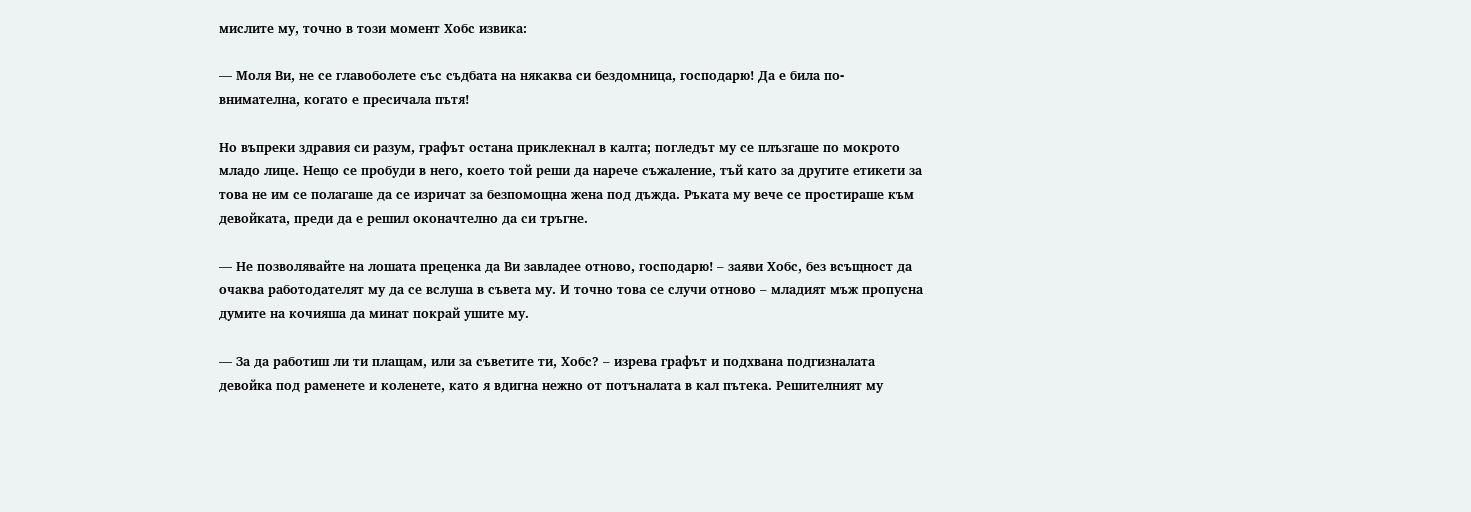мислите му, точно в този момент Хобс извика:

— Моля Ви, не се главоболете със съдбата на някаква си бездомница, господарю! Да е била по-внимателна, когато е пресичала пътя!

Но въпреки здравия си разум, графът остана приклекнал в калта; погледът му се плъзгаше по мокрото младо лице. Нещо се пробуди в него, което той реши да нарече съжаление, тъй като за другите етикети за това не им се полагаше да се изричат за безпомощна жена под дъжда. Ръката му вече се простираше към девойката, преди да е решил оконачтелно да си тръгне.

— Не позволявайте на лошата преценка да Ви завладее отново, господарю! – заяви Хобс, без всъщност да очаква работодателят му да се вслуша в съвета му. И точно това се случи отново – младият мъж пропусна думите на кочияша да минат покрай ушите му.

— За да работиш ли ти плащам, или за съветите ти, Хобс? – изрева графът и подхвана подгизналата девойка под раменете и коленете, като я вдигна нежно от потъналата в кал пътека. Решителният му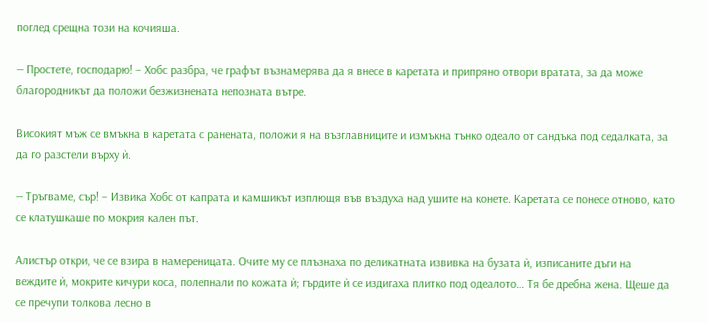поглед срещна този на кочияша.

— Простете, господарю! – Хобс разбра, че графът възнамерява да я внесе в каретата и припряно отвори вратата, за да може благородникът да положи безжизнената непозната вътре.

Високият мъж се вмъкна в каретата с ранената, положи я на възглавниците и измъкна тънко одеало от сандъка под седалката, за да го разстели върху ѝ.

— Тръгваме, сър! – Извика Хобс от капрата и камшикът изплющя във въздуха над ушите на конете. Каретата се понесе отново, като се клатушкаше по мокрия кален път.

Алистър откри, че се взира в намереницата. Очите му се плъзнаха по деликатната извивка на бузата ѝ, изписаните дъги на веждите ѝ, мокрите кичури коса, полепнали по кожата ѝ; гърдите ѝ се издигаха плитко под одеалото… Тя бе дребна жена. Щеше да се пречупи толкова лесно в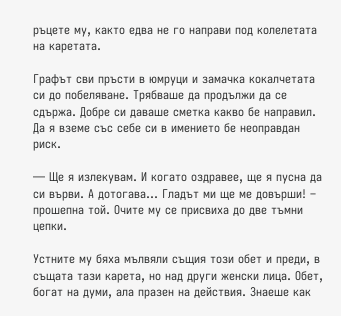ръцете му, както едва не го направи под колелетата на каретата.

Графът сви пръсти в юмруци и замачка кокалчетата си до побеляване. Трябваше да продължи да се сдържа. Добре си даваше сметка какво бе направил. Да я вземе със себе си в имението бе неоправдан риск.

— Ще я излекувам. И когато оздравее, ще я пусна да си върви. А дотогава… Гладът ми ще ме довърши! – прошепна той. Очите му се присвиха до две тъмни цепки.

Устните му бяха мълвяли същия този обет и преди, в същата тази карета, но над други женски лица. Обет, богат на думи, ала празен на действия. Знаеше как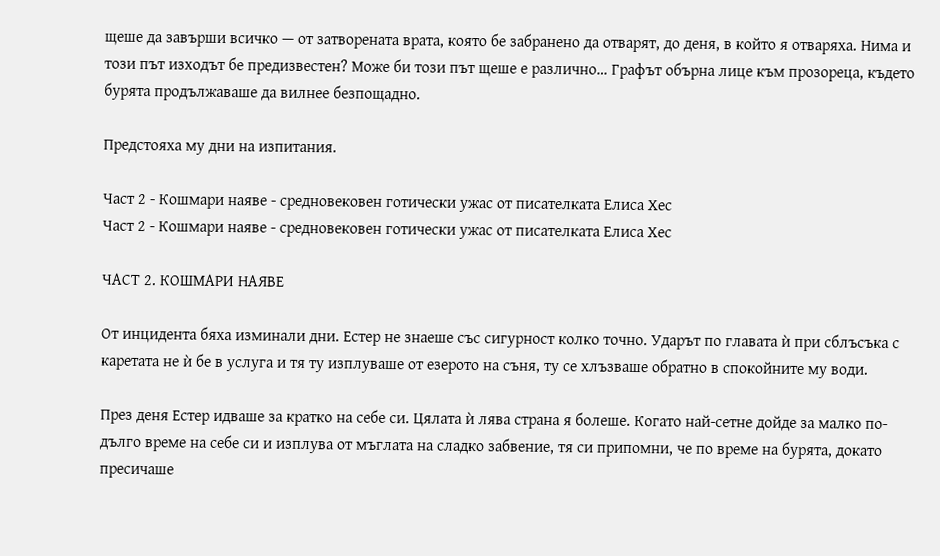щеше да завърши всичко — от затворената врата, която бе забранено да отварят, до деня, в който я отваряха. Нима и този път изходът бе предизвестен? Може би този път щеше е различно… Графът обърна лице към прозореца, където бурята продължаваше да вилнее безпощадно.

Предстояха му дни на изпитания.

Част 2 - Кошмари наяве - средновековен готически ужас от писателката Елиса Хес
Част 2 - Кошмари наяве - средновековен готически ужас от писателката Елиса Хес

ЧАСТ 2. КОШМАРИ НАЯВЕ

От инцидента бяха изминали дни. Естер не знаеше със сигурност колко точно. Ударът по главата ѝ при сблъсъка с каретата не ѝ бе в услуга и тя ту изплуваше от езерото на съня, ту се хлъзваше обратно в спокойните му води.

През деня Естер идваше за кратко на себе си. Цялата ѝ лява страна я болеше. Когато най-сетне дойде за малко по-дълго време на себе си и изплува от мъглата на сладко забвение, тя си припомни, че по време на бурята, докато пресичаше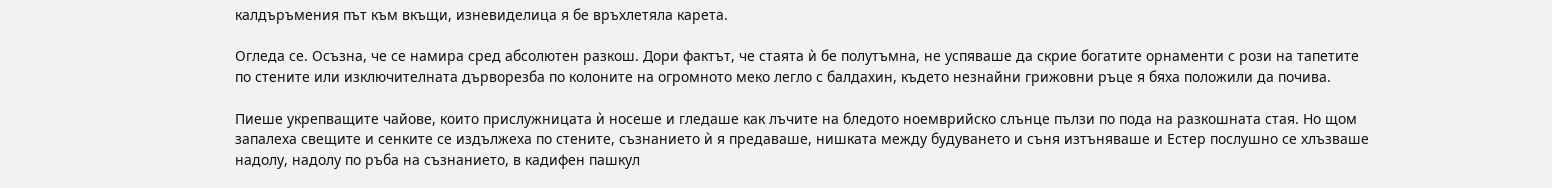калдъръмения път към вкъщи, изневиделица я бе връхлетяла карета.

Огледа се. Осъзна, че се намира сред абсолютен разкош. Дори фактът, че стаята ѝ бе полутъмна, не успяваше да скрие богатите орнаменти с рози на тапетите по стените или изключителната дърворезба по колоните на огромното меко легло с балдахин, където незнайни грижовни ръце я бяха положили да почива.

Пиеше укрепващите чайове, които прислужницата ѝ носеше и гледаше как лъчите на бледото ноемврийско слънце пълзи по пода на разкошната стая. Но щом запалеха свещите и сенките се издължеха по стените, съзнанието ѝ я предаваше, нишката между будуването и съня изтъняваше и Естер послушно се хлъзваше надолу, надолу по ръба на съзнанието, в кадифен пашкул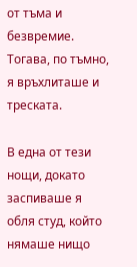от тъма и безвремие. Тогава, по тъмно, я връхлиташе и треската.

В една от тези нощи, докато заспиваше я обля студ, който нямаше нищо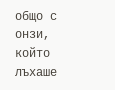общо с онзи, който лъхаше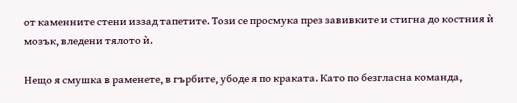от каменните стени иззад тапетите. Този се просмука през завивките и стигна до костния ѝ мозък, вледени тялото ѝ.

Нещо я смушка в раменете, в гърбите, убоде я по краката. Като по безгласна команда,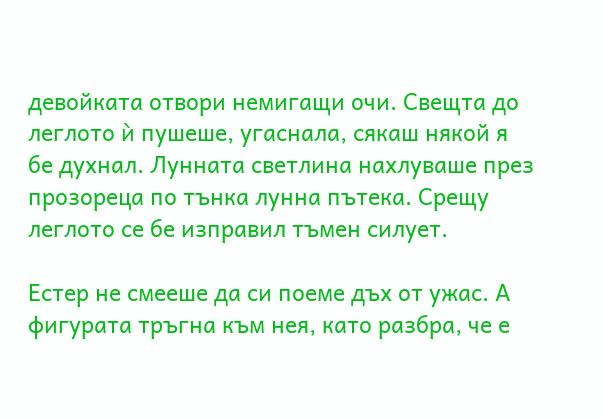девойката отвори немигащи очи. Свещта до леглото ѝ пушеше, угаснала, сякаш някой я бе духнал. Лунната светлина нахлуваше през прозореца по тънка лунна пътека. Срещу леглото се бе изправил тъмен силует.

Естер не смееше да си поеме дъх от ужас. А фигурата тръгна към нея, като разбра, че е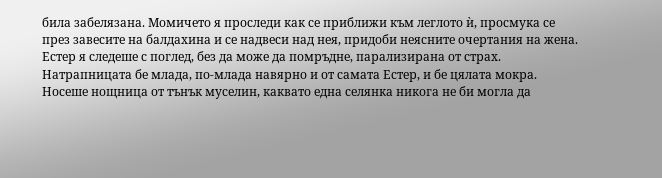била забелязана. Момичето я проследи как се приближи към леглото ѝ, просмука се през завесите на балдахина и се надвеси над нея, придоби неясните очертания на жена. Естер я следеше с поглед, без да може да помръдне, парализирана от страх. Натрапницата бе млада, по-млада навярно и от самата Естер, и бе цялата мокра. Носеше нощница от тънък муселин, каквато една селянка никога не би могла да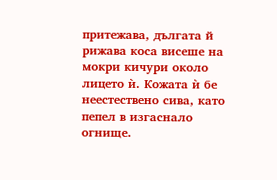притежава, дългата й рижава коса висеше на мокри кичури около лицето ѝ. Кожата ѝ бе неестествено сива, като пепел в изгаснало огнище.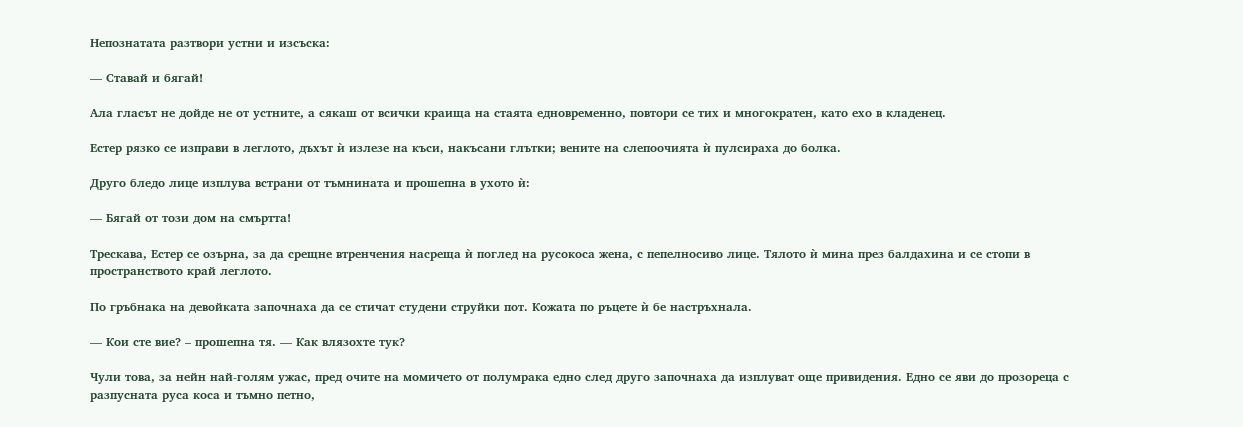Непознатата разтвори устни и изсъска:

— Ставай и бягай!

Ала гласът не дойде не от устните, а сякаш от всички краища на стаята едновременно, повтори се тих и многократен, като ехо в кладенец.

Естер рязко се изправи в леглото, дъхът ѝ излезе на къси, накъсани глътки; вените на слепоочията ѝ пулсираха до болка.

Друго бледо лице изплува встрани от тъмнината и прошепна в ухото ѝ:

— Бягай от този дом на смъртта!

Трескава, Естер се озърна, за да срещне втренчения насреща ѝ поглед на русокоса жена, с пепелносиво лице. Тялото ѝ мина през балдахина и се стопи в пространството край леглото.

По гръбнака на девойката започнаха да се стичат студени струйки пот. Кожата по ръцете ѝ бе настръхнала.

— Кои сте вие? – прошепна тя. — Как влязохте тук?

Чули това, за нейн най-голям ужас, пред очите на момичето от полумрака едно след друго започнаха да изплуват още привидения. Едно се яви до прозореца с разпусната руса коса и тъмно петно,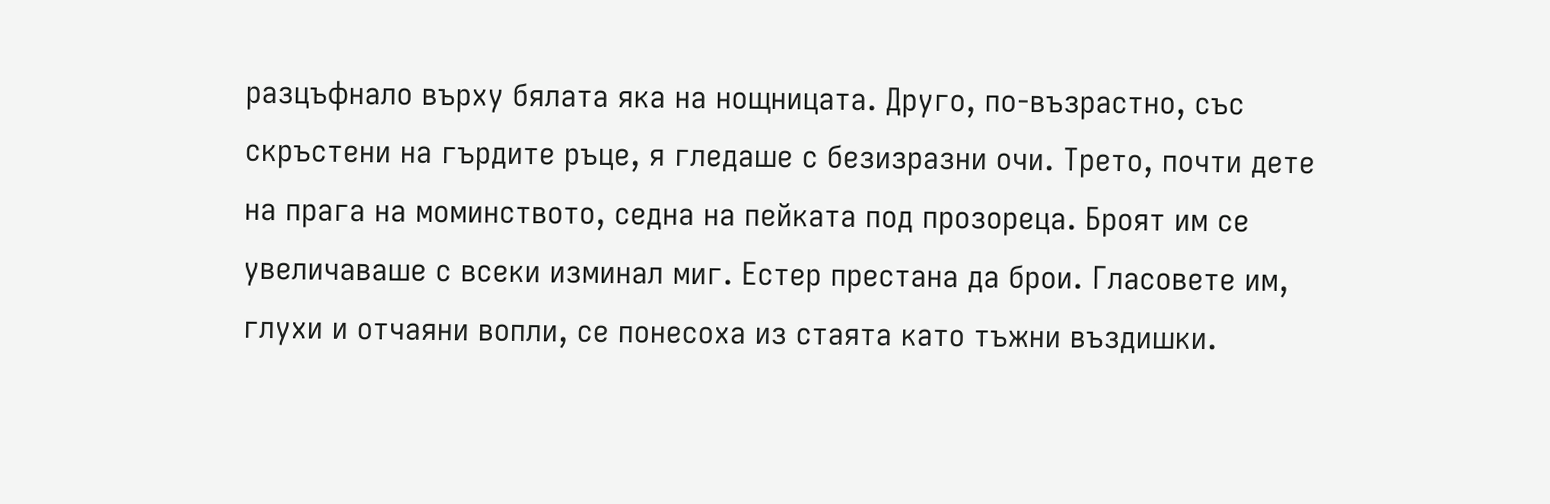разцъфнало върху бялата яка на нощницата. Друго, по-възрастно, със скръстени на гърдите ръце, я гледаше с безизразни очи. Трето, почти дете на прага на моминството, седна на пейката под прозореца. Броят им се увеличаваше с всеки изминал миг. Естер престана да брои. Гласовете им, глухи и отчаяни вопли, се понесоха из стаята като тъжни въздишки.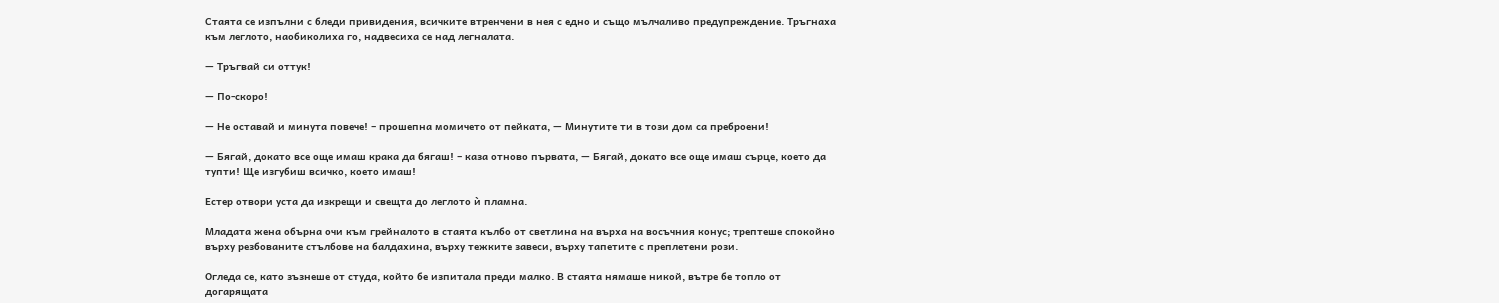Стаята се изпълни с бледи привидения, всичките втренчени в нея с едно и също мълчаливо предупреждение. Тръгнаха към леглото, наобиколиха го, надвесиха се над легналата.

— Тръгвай си оттук!

— По-скоро!

— Не оставай и минута повече! – прошепна момичето от пейката, — Минутите ти в този дом са преброени!

— Бягай, докато все още имаш крака да бягаш! – каза отново първата, — Бягай, докато все още имаш сърце, което да тупти! Ще изгубиш всичко, което имаш!

Естер отвори уста да изкрещи и свещта до леглото ѝ пламна.

Младата жена обърна очи към грейналото в стаята кълбо от светлина на върха на восъчния конус; трептеше спокойно върху резбованите стълбове на балдахина, върху тежките завеси, върху тапетите с преплетени рози.

Огледа се, като зъзнеше от студа, който бе изпитала преди малко. В стаята нямаше никой, вътре бе топло от догарящата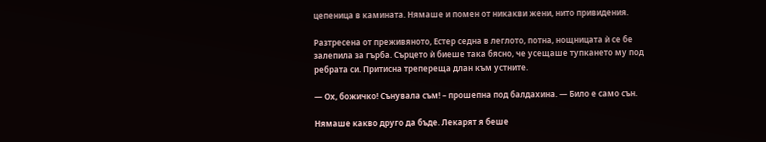цепеница в камината. Нямаше и помен от никакви жени, нито привидения.

Разтресена от преживяното, Естер седна в леглото, потна, нощницата ѝ се бе залепила за гърба. Сърцето ѝ биеше така бясно, че усещаше тупкането му под ребрата си. Притисна трепереща длан към устните.

— Ох, божичко! Сънувала съм! – прошепна под балдахина. — Било е само сън.

Нямаше какво друго да бъде. Лекарят я беше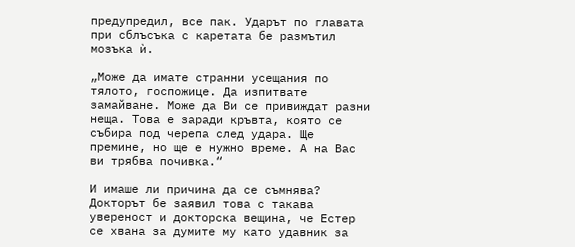предупредил, все пак. Ударът по главата при сблъсъка с каретата бе размътил мозъка ѝ.

„Може да имате странни усещания по тялото, госпожице. Да изпитвате замайване. Може да Ви се привиждат разни неща. Това е заради кръвта, която се събира под черепа след удара. Ще премине, но ще е нужно време. А на Вас ви трябва почивка.“

И имаше ли причина да се съмнява? Докторът бе заявил това с такава увереност и докторска вещина, че Естер се хвана за думите му като удавник за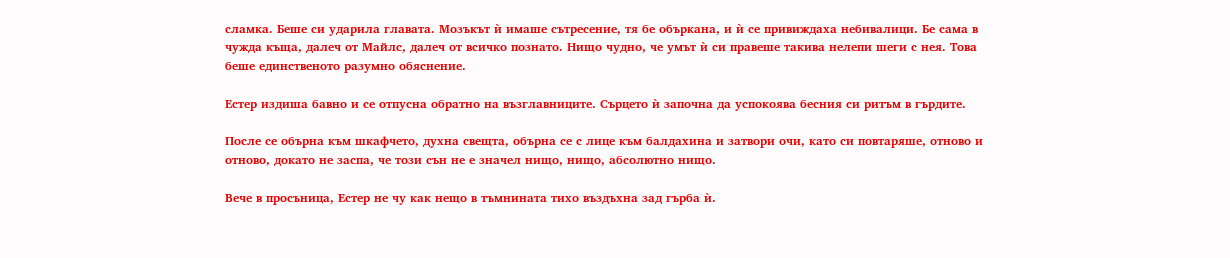сламка. Беше си ударила главата. Мозъкът ѝ имаше сътресение, тя бе объркана, и ѝ се привиждаха небивалици. Бе сама в чужда къща, далеч от Майлс, далеч от всичко познато. Нищо чудно, че умът ѝ си правеше такива нелепи шеги с нея. Това беше единственото разумно обяснение.

Естер издиша бавно и се отпусна обратно на възглавниците. Сърцето ѝ започна да успокоява бесния си ритъм в гърдите.

После се обърна към шкафчето, духна свещта, обърна се с лице към балдахина и затвори очи, като си повтаряше, отново и отново, докато не заспа, че този сън не е значел нищо, нищо, абсолютно нищо.

Вече в просъница, Естер не чу как нещо в тъмнината тихо въздъхна зад гърба ѝ.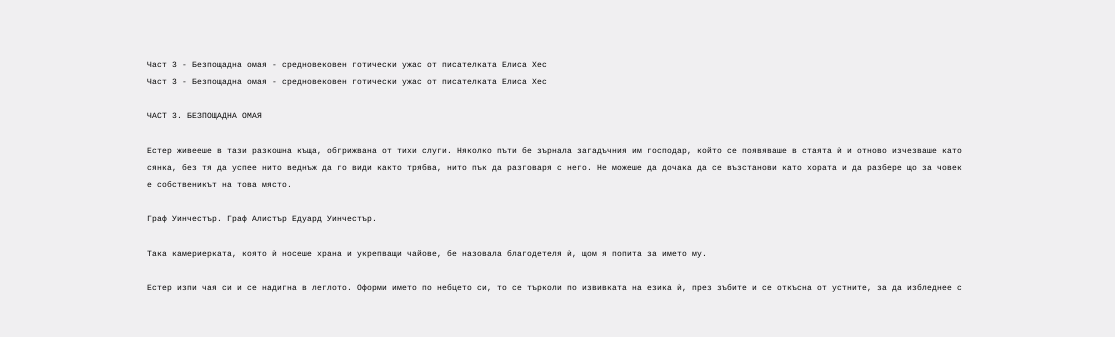Част 3 - Безпощадна омая - средновековен готически ужас от писателката Елиса Хес
Част 3 - Безпощадна омая - средновековен готически ужас от писателката Елиса Хес

ЧАСТ 3. БЕЗПОЩАДНА ОМАЯ

Естер живееше в тази разкошна къща, обгрижвана от тихи слуги. Няколко пъти бе зърнала загадъчния им господар, който се появяваше в стаята ѝ и отново изчезваше като сянка, без тя да успее нито веднъж да го види както трябва, нито пък да разговаря с него. Не можеше да дочака да се възстанови като хората и да разбере що за човек е собственикът на това място.

Граф Уинчестър. Граф Алистър Едуард Уинчестър.

Така камериерката, която ѝ носеше храна и укрепващи чайове, бе назовала благодетеля ѝ, щом я попита за името му.

Естер изпи чая си и се надигна в леглото. Оформи името по небцето си, то се търколи по извивката на езика ѝ, през зъбите и се откъсна от устните, за да избледнее с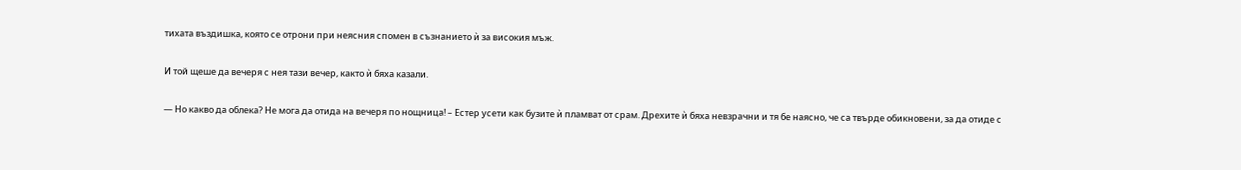тихата въздишка, която се отрони при неясния спомен в съзнанието ѝ за високия мъж.

И той щеше да вечеря с нея тази вечер, както ѝ бяха казали.

— Но какво да облека? Не мога да отида на вечеря по нощница! – Естер усети как бузите ѝ пламват от срам. Дрехите ѝ бяха невзрачни и тя бе наясно, че са твърде обикновени, за да отиде с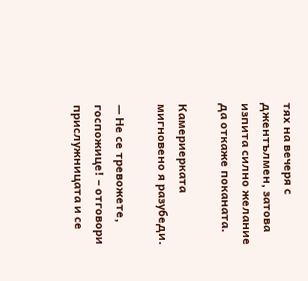тях на вечеря с джентълмен, затова изпита силно желание да откаже поканата.

Камериерката мигновено я разубеди.

— Не се тревожете, госпожице! – отговори прислужницата и се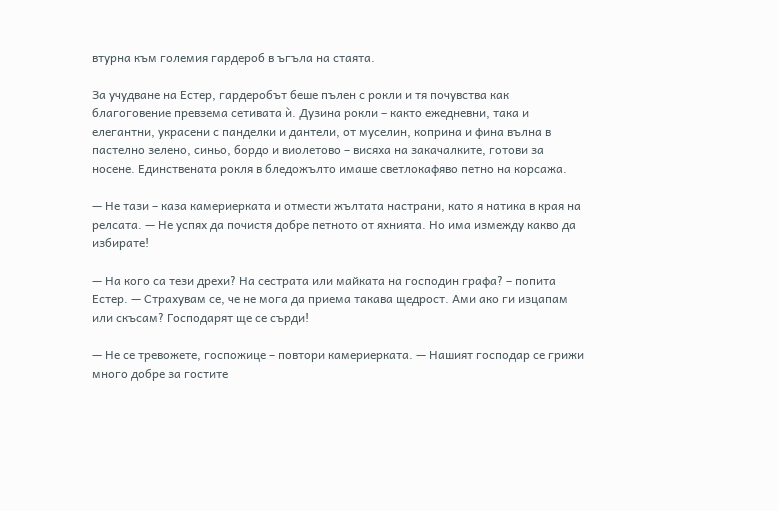втурна към големия гардероб в ъгъла на стаята.

За учудване на Естер, гардеробът беше пълен с рокли и тя почувства как благоговение превзема сетивата ѝ. Дузина рокли – както ежедневни, така и елегантни, украсени с панделки и дантели, от муселин, коприна и фина вълна в пастелно зелено, синьо, бордо и виолетово – висяха на закачалките, готови за носене. Единствената рокля в бледожълто имаше светлокафяво петно на корсажа.

— Не тази – каза камериерката и отмести жълтата настрани, като я натика в края на релсата. — Не успях да почистя добре петното от яхнията. Но има измежду какво да избирате!

— На кого са тези дрехи? На сестрата или майката на господин графа? – попита Естер. — Страхувам се, че не мога да приема такава щедрост. Ами ако ги изцапам или скъсам? Господарят ще се сърди!

— Не се тревожете, госпожице – повтори камериерката. — Нашият господар се грижи много добре за гостите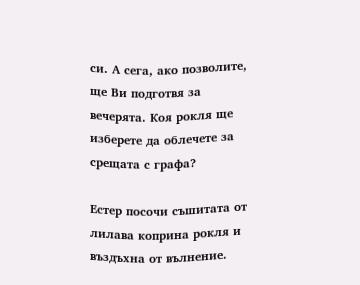си. А сега, ако позволите, ще Ви подготвя за вечерята. Коя рокля ще изберете да облечете за срещата с графа?

Естер посочи съшитата от лилава коприна рокля и въздъхна от вълнение.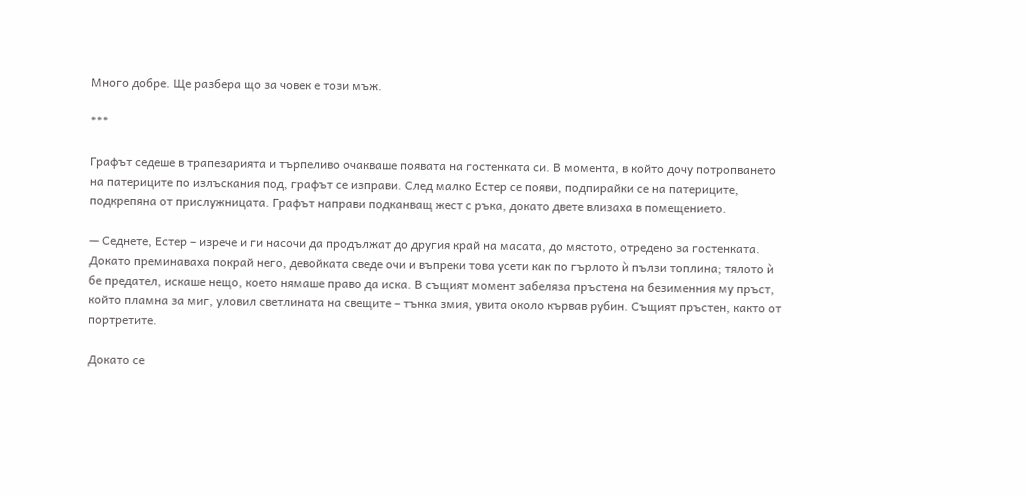Много добре. Ще разбера що за човек е този мъж.

***

Графът седеше в трапезарията и търпеливо очакваше появата на гостенката си. В момента, в който дочу потропването на патериците по излъскания под, графът се изправи. След малко Естер се появи, подпирайки се на патериците, подкрепяна от прислужницата. Графът направи подканващ жест с ръка, докато двете влизаха в помещението.

— Седнете, Естер – изрече и ги насочи да продължат до другия край на масата, до мястото, отредено за гостенката. Докато преминаваха покрай него, девойката сведе очи и въпреки това усети как по гърлото ѝ пълзи топлина; тялото ѝ бе предател, искаше нещо, което нямаше право да иска. В същият момент забеляза пръстенa на безименния му пръст, който пламна за миг, уловил светлината на свещите – тънка змия, увита около кървав рубин. Същият пръстен, както от портретите.

Докато се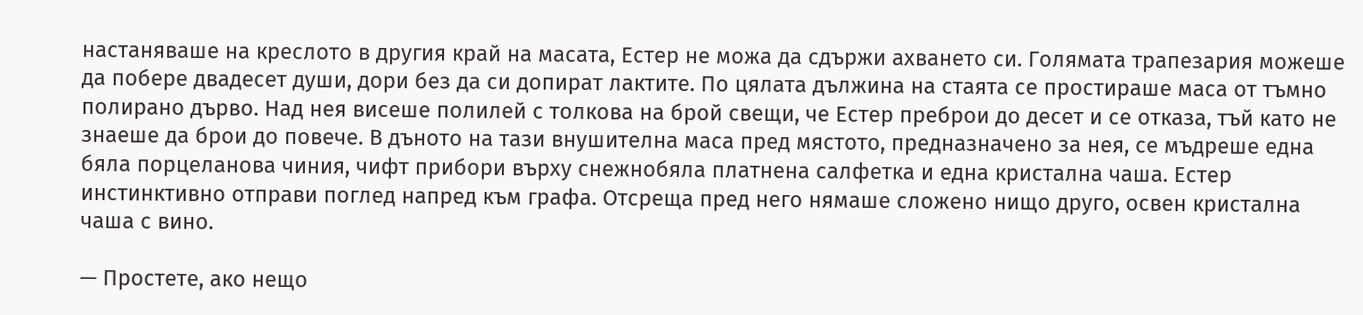настаняваше на креслото в другия край на масата, Естер не можа да сдържи ахването си. Голямата трапезария можеше да побере двадесет души, дори без да си допират лактите. По цялата дължина на стаята се простираше маса от тъмно полирано дърво. Над нея висеше полилей с толкова на брой свещи, че Естер преброи до десет и се отказа, тъй като не знаеше да брои до повече. В дъното на тази внушителна маса пред мястото, предназначено за нея, се мъдреше една бяла порцеланова чиния, чифт прибори върху снежнобяла платнена салфетка и една кристална чаша. Естер инстинктивно отправи поглед напред към графа. Отсреща пред него нямаше сложено нищо друго, освен кристална чаша с вино.

— Простете, ако нещо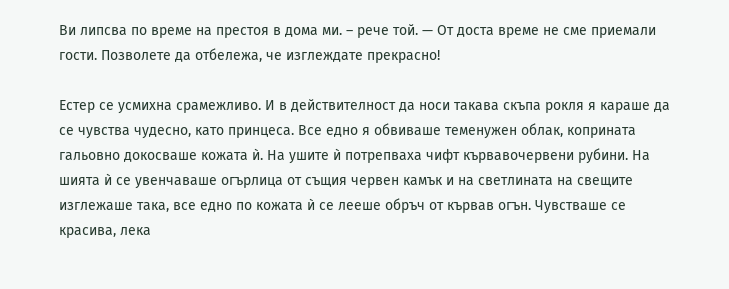Ви липсва по време на престоя в дома ми. – рече той. — От доста време не сме приемали гости. Позволете да отбележа, че изглеждате прекрасно!

Естер се усмихна срамежливо. И в действителност да носи такава скъпа рокля я караше да се чувства чудесно, като принцеса. Все едно я обвиваше теменужен облак, коприната гальовно докосваше кожата ѝ. На ушите ѝ потрепваха чифт кървавочервени рубини. На шията ѝ се увенчаваше огърлица от същия червен камък и на светлината на свещите изглежаше така, все едно по кожата ѝ се лееше обръч от кървав огън. Чувстваше се красива, лека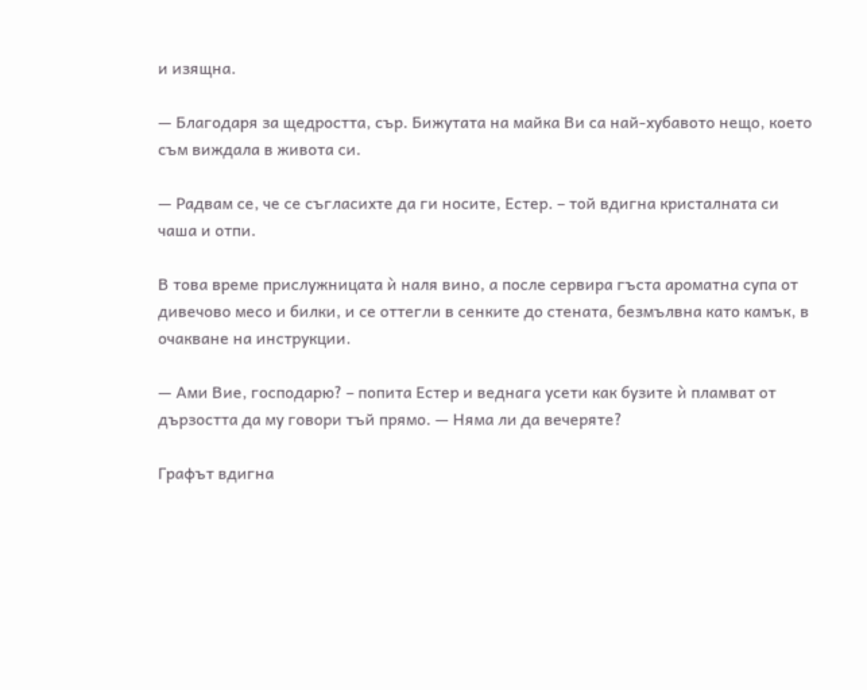и изящна.

— Благодаря за щедростта, сър. Бижутата на майка Ви са най-хубавото нещо, което съм виждала в живота си.

— Радвам се, че се съгласихте да ги носите, Естер. – той вдигна кристалната си чаша и отпи.

В това време прислужницата ѝ наля вино, а после сервира гъста ароматна супа от дивечoво месо и билки, и се оттегли в сенките до стената, безмълвна като камък, в очакване на инструкции.

— Ами Вие, господарю? – попита Естер и веднага усети как бузите ѝ пламват от дързостта да му говори тъй прямо. — Няма ли да вечеряте?

Графът вдигна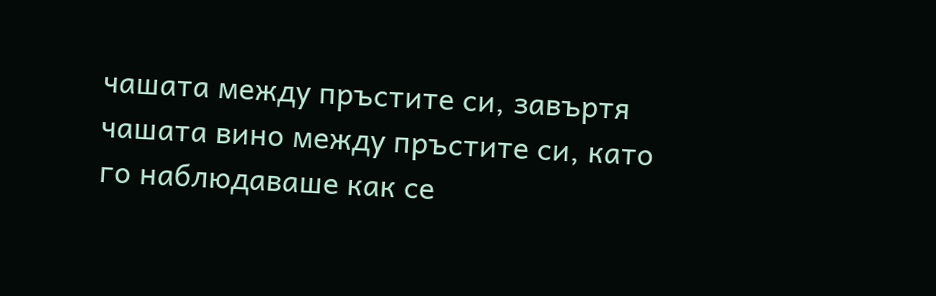чашата между пръстите си, завъртя чашата вино между пръстите си, като го наблюдаваше как се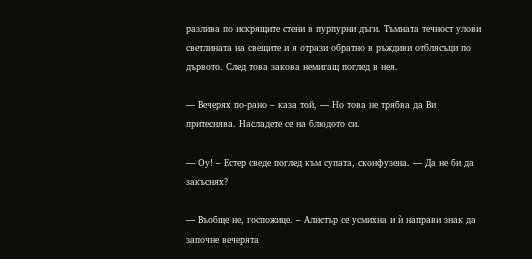разлива по искрящите стени в пурпурни дъги. Тъмната течност улови светлината на свещите и я отрази обратно в ръждиви отблясъци по дървото. След това закова немигащ поглед в нея.

— Вечерях по-рано – каза той, — Но това не трябва да Ви притеснява. Насладете се на блюдото си.

— Оу! – Естер сведе поглед към супата, сконфузена. — Да не би да закъснях?

— Въобще не, госпожице. – Алистър се усмихна и ѝ направи знак да започне вечерята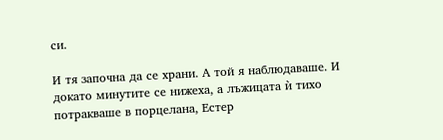си.

И тя започна да се храни. А той я наблюдаваше. И докато минутите се нижеха, а лъжицата ѝ тихо потракваше в порцелана, Естер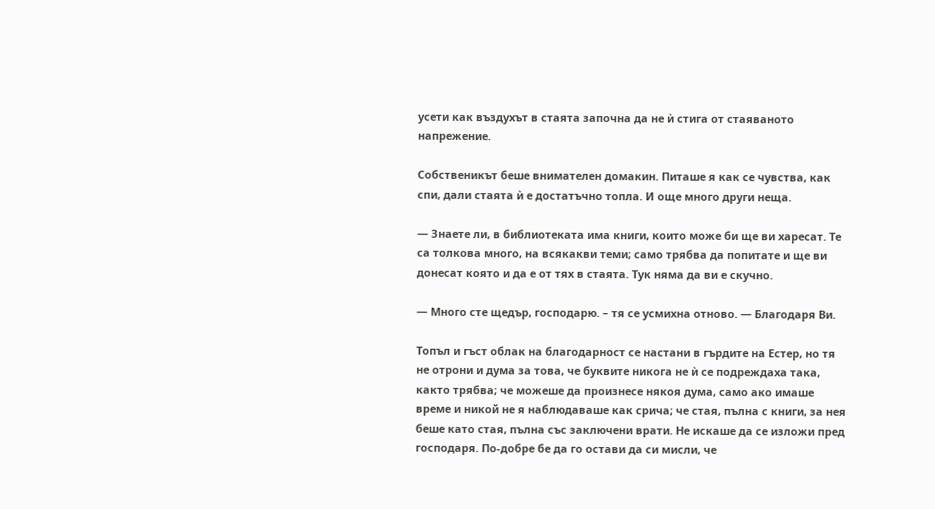усети как въздухът в стаята започна да не ѝ стига от стаяваното напрежение.

Собственикът беше внимателен домакин. Питаше я как се чувства, как спи, дали стаята ѝ е достатъчно топла. И още много други неща.

— Знаете ли, в библиотеката има книги, които може би ще ви харесат. Те са толкова много, на всякакви теми; само трябва да попитате и ще ви донесат която и да е от тях в стаята. Тук няма да ви е скучно.

— Много сте щедър, господарю. – тя се усмихна отново. — Благодаря Ви.

Топъл и гъст облак на благодарност се настани в гърдите на Естер, но тя не отрони и дума за това, че буквите никога не ѝ се подреждаха така, както трябва; че можеше да произнесе някоя дума, само ако имаше време и никой не я наблюдаваше как срича; че стая, пълна с книги, за нея беше като стая, пълна със заключени врати. Не искаше да се изложи пред господаря. По-добре бе да го остави да си мисли, че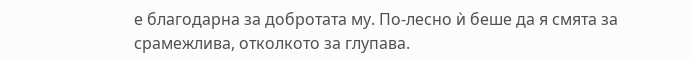е благодарна за добротата му. По-лесно ѝ беше да я смята за срамежлива, отколкото за глупава.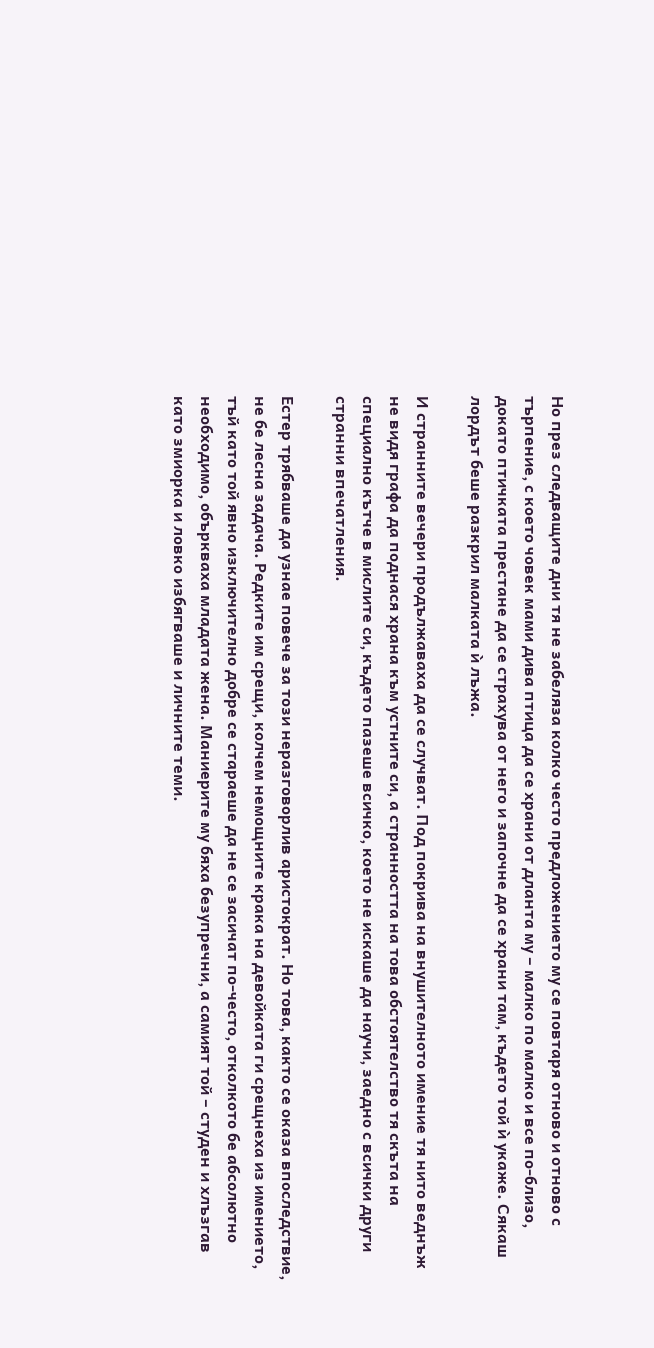Но през следващите дни тя не забеляза колко често предложението му се повтаря отново и отново с търпение, с което човек мами дива птица да се храни от дланта му – малко по малко и все по-близо, докато птичката престане да се страхува от него и започне да се храни там, където той ѝ укаже. Сякаш лордът беше разкрил малката ѝ лъжа.

И странните вечери продължаваха да се случват. Под покрива на внушителното имение тя нито веднъж не видя графа да поднася храна към устните си, а странността на това обстоятелство тя скъта на специално кътче в мислите си, където пазеше всичко, което не искаше да научи, заедно с всички други странни впечатления.

Естер трябваше да узнае повече за този неразговорлив аристократ. Но това, както се оказа впоследствие, не бе лесна задача. Редките им срещи, колчем немощните крака на девойката ги срещнеха из имението, тъй като той явно изключително добре се стараеше да не се засичат по-често, отколкото бе абсолютно необходимо, объркваха младата жена. Маниерите му бяха безупречни, а самият той – студен и хлъзгав като змиорка и ловко избягваше и личните теми.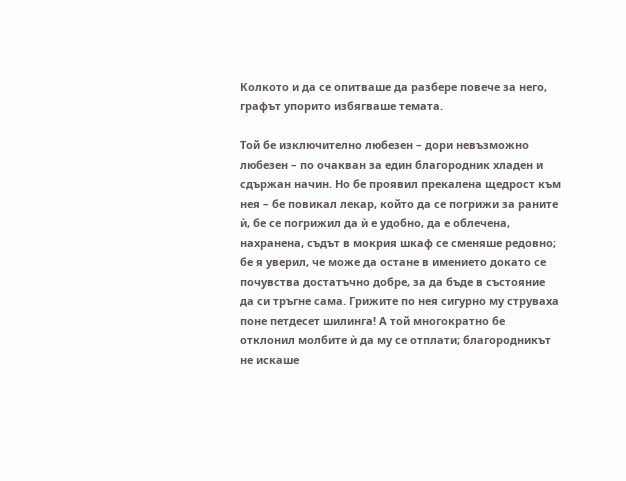Колкото и да се опитваше да разбере повече за него, графът упорито избягваше темата.

Той бе изключително любезен – дори невъзможно любезен – по очакван за един благородник хладен и сдържан начин. Но бе проявил прекалена щедрост към нея – бе повикал лекар, който да се погрижи за раните ѝ, бе се погрижил да ѝ е удобно, да е облечена, нахранена, съдът в мокрия шкаф се сменяше редовно; бе я уверил, че може да остане в имението докато се почувства достатъчно добре, за да бъде в състояние да си тръгне сама. Грижите по нея сигурно му струваха поне петдесет шилинга! А той многократно бе отклонил молбите ѝ да му се отплати; благородникът не искаше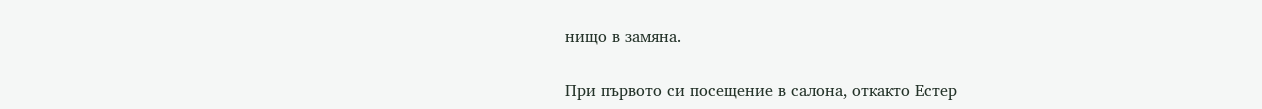нищо в замяна.

При първото си посещение в салона, откакто Естер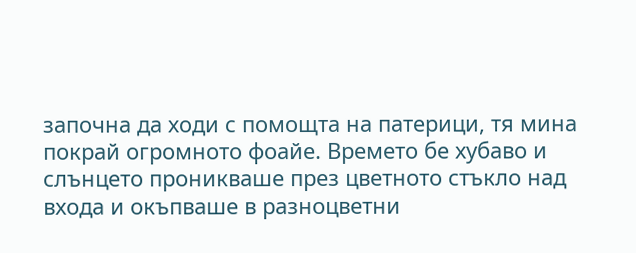започна да ходи с помощта на патерици, тя мина покрай огромното фоайе. Времето бе хубаво и слънцето проникваше през цветното стъкло над входа и окъпваше в разноцветни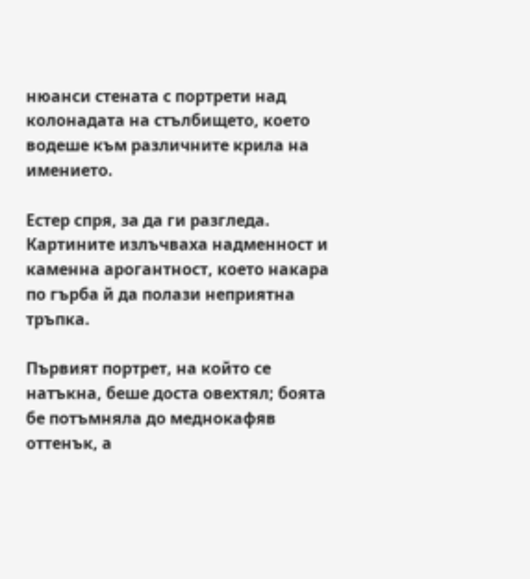нюанси стената с портрети над колонадата на стълбището, което водеше към различните крила на имението.

Естер спря, за да ги разгледа. Картините излъчваха надменност и каменна арогантност, което накара по гърба й да полази неприятна тръпка.

Първият портрет, на който се натъкна, беше доста овехтял; боята бе потъмняла до меднокафяв оттенък, а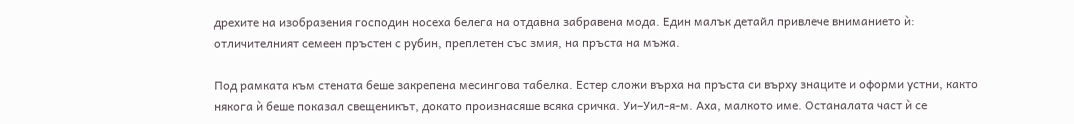дрехите на изобразения господин носеха белега на отдавна забравена мода. Един малък детайл привлече вниманието ѝ: отличителният семеен пръстен с рубин, преплетен със змия, на пръста на мъжа.

Под рамката към стената беше закрепена месингова табелка. Естер сложи върха на пръста си върху знаците и оформи устни, както някога ѝ беше показал свещеникът, докато произнасяше всяка сричка. Уи–Уил-я-м. Аха, малкото име. Останалата част ѝ се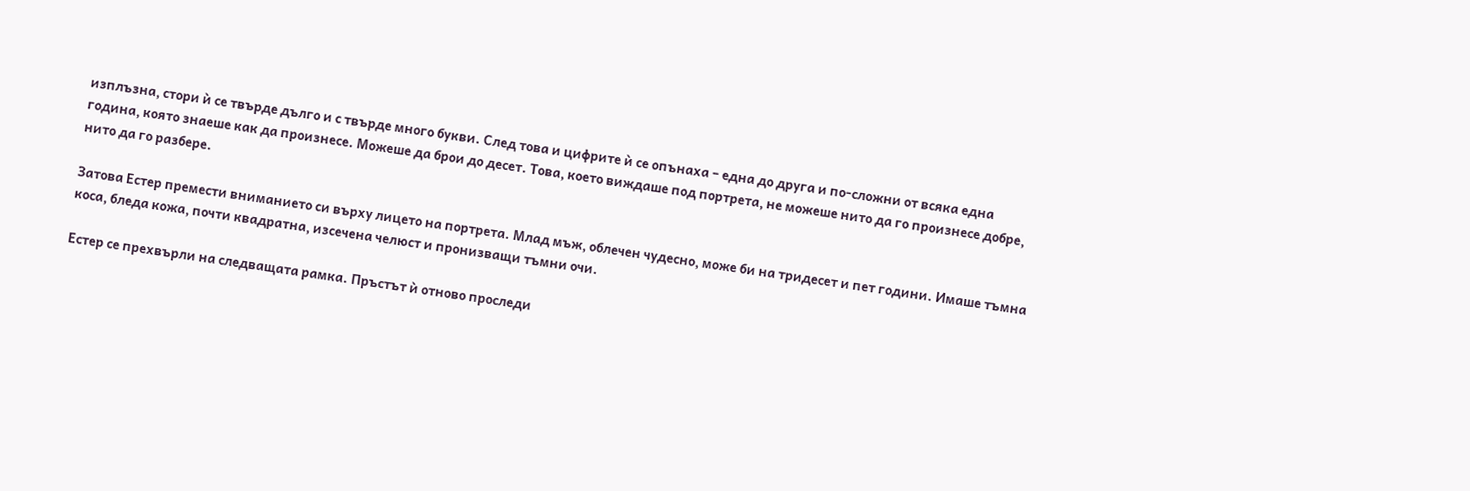изплъзна, стори ѝ се твърде дълго и с твърде много букви. След това и цифрите ѝ се опънаха – една до друга и по-сложни от всяка една година, която знаеше как да произнесе. Можеше да брои до десет. Това, което виждаше под портрета, не можеше нито да го произнесе добре, нито да го разбере.

Затова Естер премести вниманието си върху лицето на портрета. Млад мъж, облечен чудесно, може би на тридесет и пет години. Имаше тъмна коса, бледа кожа, почти квадратна, изсечена челюст и пронизващи тъмни очи.

Естер се прехвърли на следващата рамка. Пръстът ѝ отново проследи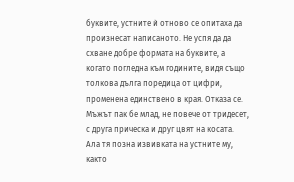буквите, устните ѝ отново се опитаха да произнесат написаното. Не успя да да схване добре формата на буквите, а когато погледна към годините, видя също толкова дълга поредица от цифри, променена единствено в края. Отказа се. Мъжът пак бе млад, не повече от тридесет, с друга прическа и друг цвят на косата. Ала тя позна извивката на устните му, както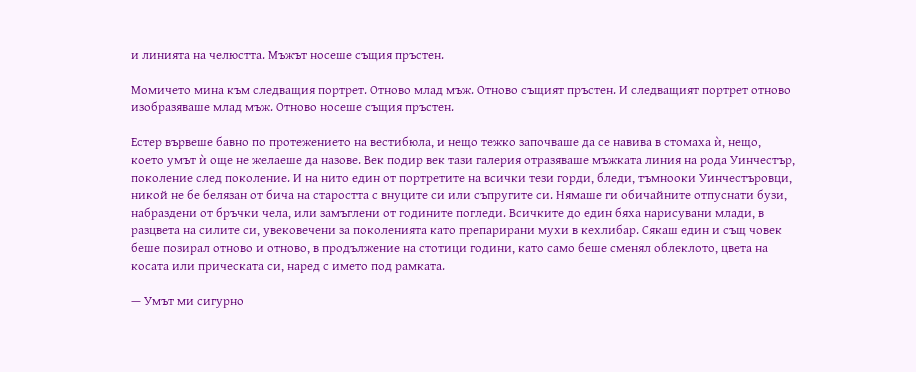и линията на челюстта. Мъжът носеше същия пръстен.

Момичето мина към следващия портрет. Отново млад мъж. Отново същият пръстен. И следващият портрет отново изобразяваше млад мъж. Отново носеше същия пръстен.

Естер вървеше бавно по протежението на вестибюла, и нещо тежко започваше да се навива в стомаха ѝ, нещо, което умът ѝ още не желаеше да назове. Век подир век тази галерия отразяваше мъжката линия на рода Уинчестър, поколение след поколение. И на нито един от портретите на всички тези горди, бледи, тъмнооки Уинчестъровци, никой не бе белязан от бича на старостта с внуците си или съпругите си. Нямаше ги обичайните отпуснати бузи, набраздени от бръчки чела, или замъглени от годините погледи. Всичките до един бяха нарисувани млади, в разцвета на силите си, увековечени за поколенията като препарирани мухи в кехлибар. Сякаш един и същ човек беше позирал отново и отново, в продължение на стотици години, като само беше сменял облеклото, цвета на косата или прическата си, наред с името под рамката.

— Умът ми сигурно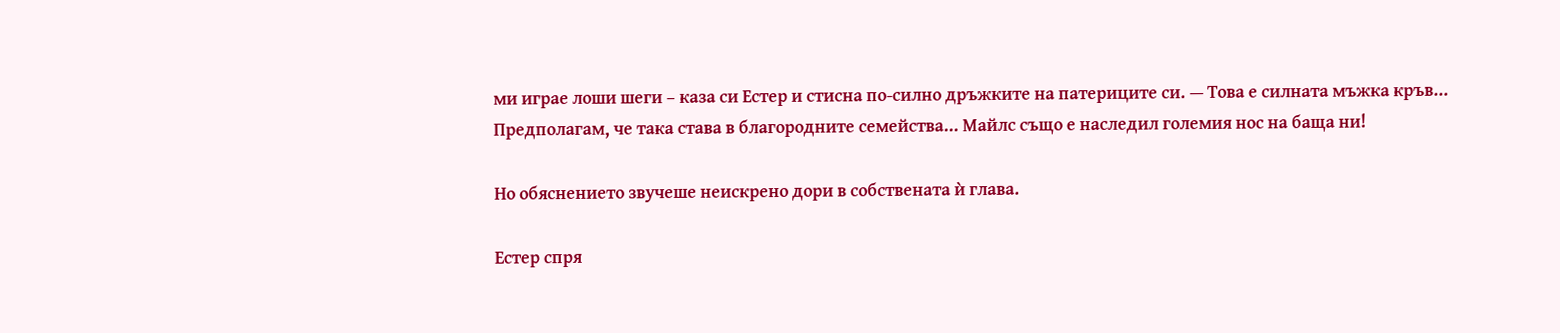ми играе лоши шеги – каза си Естер и стисна по-силно дръжките на патериците си. — Това е силната мъжка кръв… Предполагам, че така става в благородните семейства… Майлс също е наследил големия нос на баща ни!

Но обяснението звучеше неискрено дори в собствената ѝ глава.

Естер спря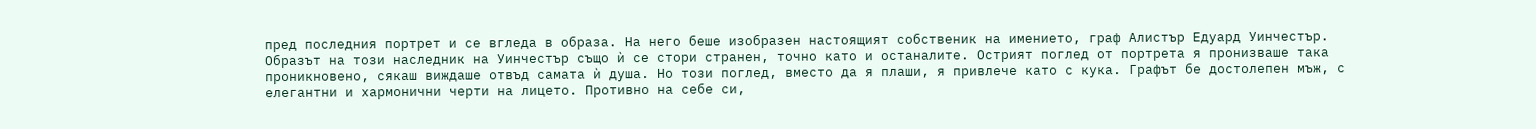пред последния портрет и се вгледа в образа. На него беше изобразен настоящият собственик на имението, граф Алистър Едуард Уинчестър. Образът на този наследник на Уинчестър също ѝ се стори странен, точно като и останалите. Острият поглед от портрета я пронизваше така проникновено, сякаш виждаше отвъд самата ѝ душа. Но този поглед, вместо да я плаши, я привлече като с кука. Графът бе достолепен мъж, с елегантни и хармонични черти на лицето. Противно на себе си,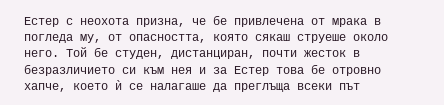Естер с неохота призна, че бе привлечена от мрака в погледа му, от опасността, която сякаш струеше около него. Той бе студен, дистанциран, почти жесток в безразличието си към нея и за Естер това бе отровно хапче, което ѝ се налагаше да преглъща всеки път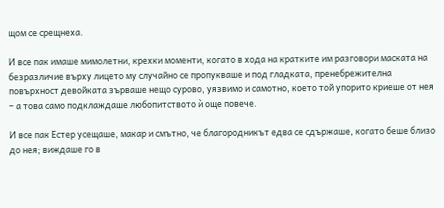щом се срещнеха.

И все пак имаше мимолетни, крехки моменти, когато в хода на кратките им разговори маската на безразличие върху лицето му случайно се пропукваше и под гладката, пренебрежителна повърхност девойката зърваше нещо сурово, уязвимо и самотно, което той упорито криеше от нея – а това само подклаждаше любопитството ѝ още повече.

И все пак Естер усещаше, макар и смътно, че благородникът едва се сдържаше, когато беше близо до нея; виждаше го в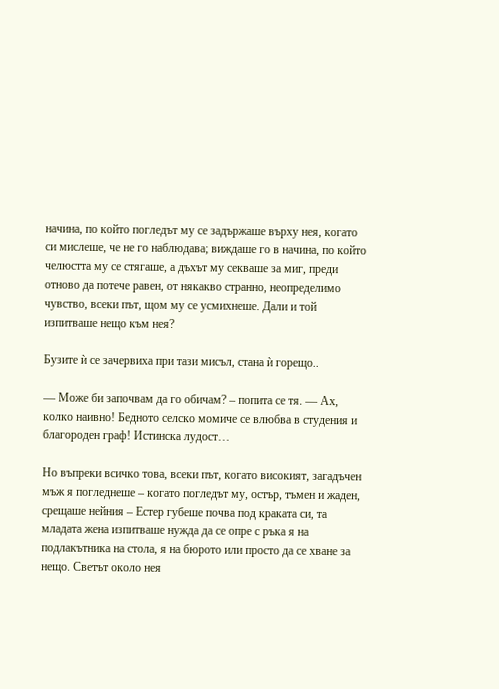начина, по който погледът му се задържаше върху нея, когато си мислеше, че не го наблюдава; виждаше го в начина, по който челюстта му се стягаше, а дъхът му секваше за миг, преди отново да потече равен, от някакво странно, неопределимо чувство, всеки път, щом му се усмихнеше. Дали и той изпитваше нещо към нея?

Бузите ѝ се зачервиха при тази мисъл, стана ѝ горещо..

— Може би започвам да го обичам? – попита се тя. — Ах, колко наивно! Бедното селско момиче се влюбва в студения и благороден граф! Истинска лудост…

Но въпреки всичко това, всеки път, когато високият, загадъчен мъж я погледнеше – когато погледът му, остър, тъмен и жаден, срещаше нейния – Естер губеше почва под краката си, та младата жена изпитваше нужда да се опре с ръка я на подлакътника на стола, я на бюрото или просто да се хване за нещо. Светът около нея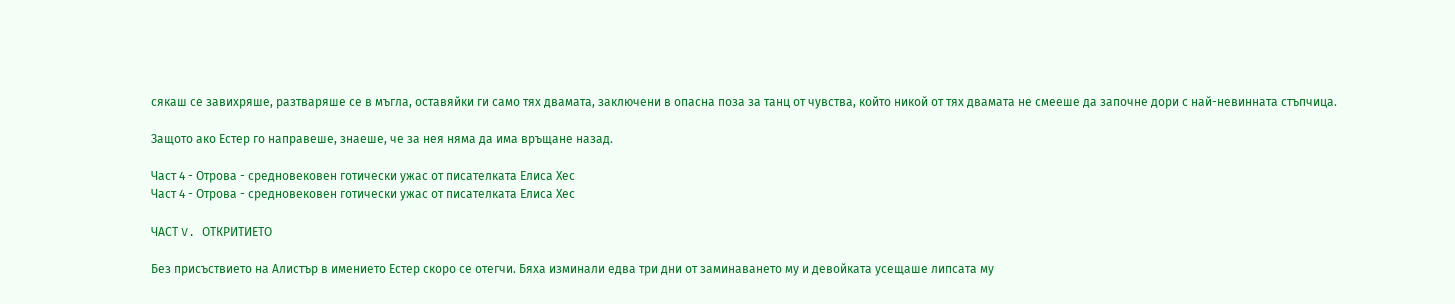сякаш се завихряше, разтваряше се в мъгла, оставяйки ги само тях двамата, заключени в опасна поза за танц от чувства, който никой от тях двамата не смееше да започне дори с най-невинната стъпчица.

Защото ако Естер го направеше, знаеше, че за нея няма да има връщане назад.

Част 4 - Отрова - средновековен готически ужас от писателката Елиса Хес
Част 4 - Отрова - средновековен готически ужас от писателката Елиса Хес

ЧАСТ V. ОТКРИТИЕТО

Без присъствието на Алистър в имението Естер скоро се отегчи. Бяха изминали едва три дни от заминаването му и девойката усещаше липсата му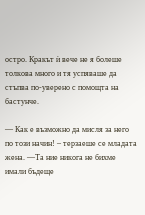остро. Кракът ѝ вече не я болеше толкова много и тя успяваше да стъпва по-уверено с помощта на бастунче.

— Как е възможно да мисля за него по този начин! – терзаеше се младата жена. —Та ние никога не бихме имали бъдеще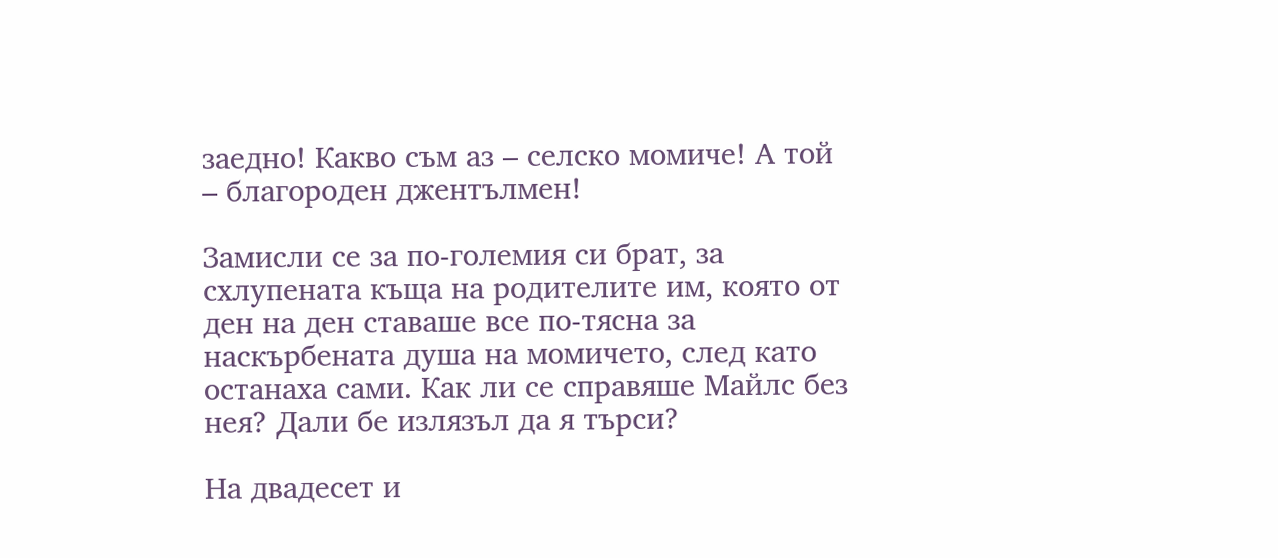заедно! Какво съм аз – селско момиче! А той – благороден джентълмен!

Замисли се за по-големия си брат, за схлупената къща на родителите им, която от ден на ден ставаше все по-тясна за наскърбената душа на момичето, след като останаха сами. Как ли се справяше Майлс без нея? Дали бе излязъл да я търси?

На двадесет и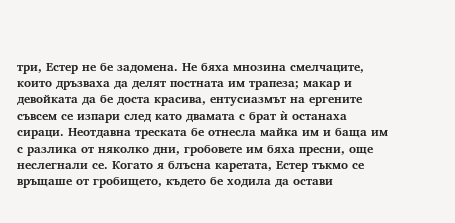три, Естер не бе задомена. Не бяха мнозина смелчаците, които дръзваха да делят постната им трапеза; макар и девойката да бе доста красива, ентусиазмът на ергените съвсем се изпари след като двамата с брат ѝ останаха сираци. Неотдавна треската бе отнесла майка им и баща им с разлика от няколко дни, гробовете им бяха пресни, още неслегнали се. Когато я блъсна каретата, Естер тъкмо се връщаше от гробището, където бе ходила да остави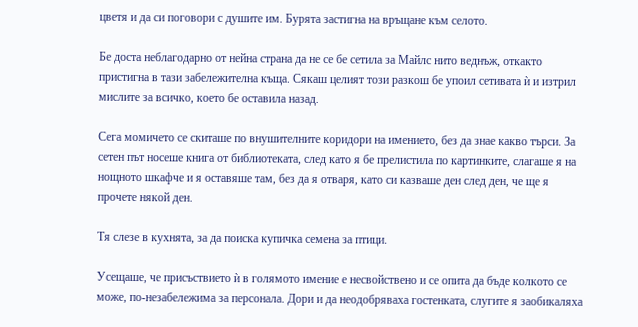цветя и да си поговори с душите им. Бурята застигна на връщане към селото.

Бе доста неблагодарно от нейна страна да не се бе сетила за Майлс нито веднъж, откакто пристигна в тази забележителна къща. Сякаш целият този разкош бе упоил сетивата ѝ и изтрил мислите за всичко, което бе оставила назад.

Сега момичето се скиташе по внушителните коридори на имението, без да знае какво търси. За сетен път носеше книга от библиотеката, след като я бе прелистила по картинките, слагаше я на нощното шкафче и я оставяше там, без да я отваря, като си казваше ден след ден, че ще я прочете някой ден.

Тя слезе в кухнята, за да поиска купичка семена за птици.

Усещаше, че присъствието ѝ в голямото имение е несвойствено и се опита да бъде колкото се може, по-незабележима за персонала. Дори и да неодобряваха гостенката, слугите я заобикаляха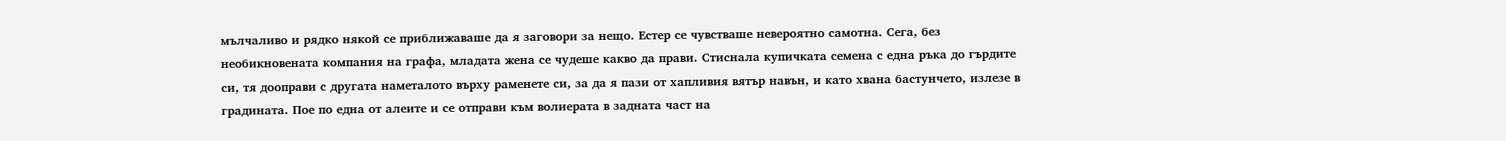мълчаливо и рядко някой се приближаваше да я заговори за нещо. Естер се чувстваше невероятно самотна. Сега, без необикновената компания на графа, младата жена се чудеше какво да прави. Стиснала купичката семена с една ръка до гърдите си, тя дооправи с другата наметалото върху раменете си, за да я пази от хапливия вятър навън, и като хвана бастунчето, излезе в градината. Пое по една от алеите и се отправи към волиерата в задната част на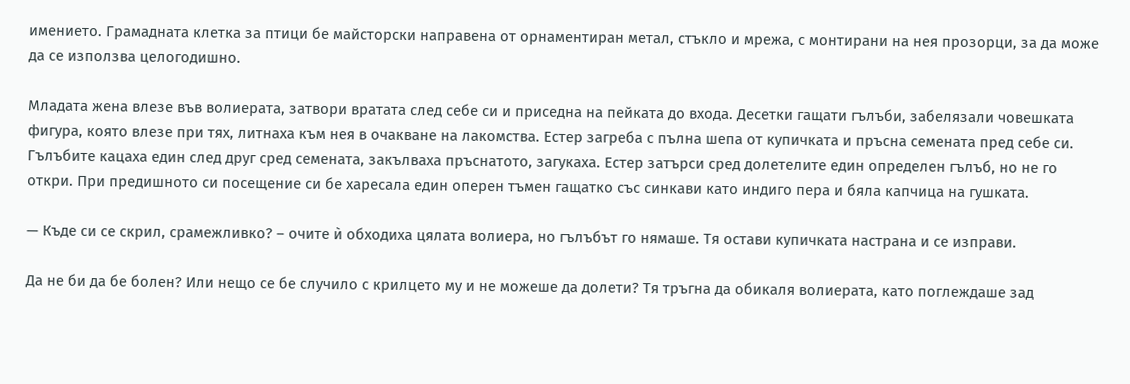имението. Грамадната клетка за птици бе майсторски направена от орнаментиран метал, стъкло и мрежа, с монтирани на нея прозорци, за да може да се използва целогодишно.

Младата жена влезе във волиерата, затвори вратата след себе си и приседна на пейката до входа. Десетки гащати гълъби, забелязали човешката фигура, която влезе при тях, литнаха към нея в очакване на лакомства. Естер загреба с пълна шепа от купичката и пръсна семената пред себе си. Гълъбите кацаха един след друг сред семената, закълваха пръснатото, загукаха. Естер затърси сред долетелите един определен гълъб, но не го откри. При предишното си посещение си бе харесала един оперен тъмен гащатко със синкави като индиго пера и бяла капчица на гушката.

— Къде си се скрил, срамежливко? – oчите ѝ обходиха цялата волиера, но гълъбът го нямаше. Тя остави купичката настрана и се изправи.

Да не би да бе болен? Или нещо се бе случило с крилцето му и не можеше да долети? Тя тръгна да обикаля волиерата, като поглеждаше зад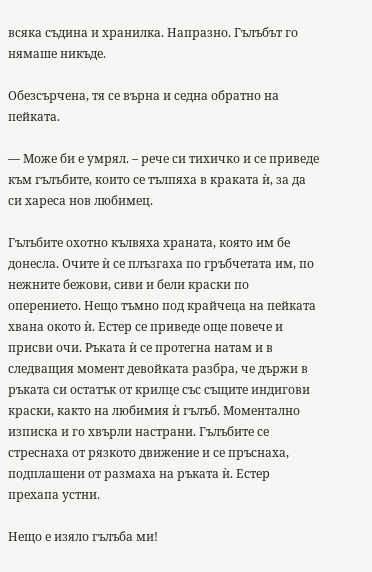всяка съдина и хранилка. Напразно. Гълъбът го нямаше никъде.

Обезсърчена, тя се върна и седна обратно на пейката.

— Може би е умрял. – рече си тихичко и се приведе към гълъбите, които се тълпяха в краката ѝ, за да си хареса нов любимец.

Гълъбите охотно кълвяха храната, която им бе донесла. Очите ѝ се плъзгаха по гръбчетата им, по нежните бежови, сиви и бели краски по оперението. Нещо тъмно под крайчеца на пейката хвана окото ѝ. Естер се приведе още повече и присви очи. Ръката ѝ се протегна натам и в следващия момент девойката разбра, че държи в ръката си остатък от крилце със същите индигови краски, както на любимия ѝ гълъб. Моментално изписка и го хвърли настрани. Гълъбите се стреснаха от рязкото движение и се пръснаха, подплашени от размаха на ръката ѝ. Естер прехапа устни.

Нещо е изяло гълъба ми!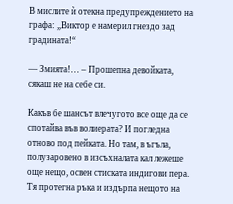В мислите ѝ отекна предупреждението на графа: „Виктор е намерил гнездо зад градината!“

— Змията!… – Прошепна девойката, сякаш не на себе си.

Какъв бе шансът влечугото все още да се спотайва във волиерата? И погледна отново под пейката. Но там, в ъгъла, полузаровено в изсъхналата кал лежеше още нещо, освен стиската индигови пера. Тя протегна ръка и издърпа нещото на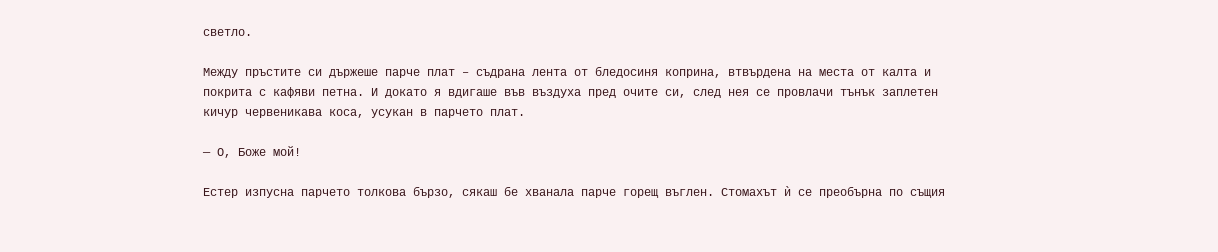светло.

Между пръстите си държеше парче плат – съдрана лента от бледосиня коприна, втвърдена на места от калта и покрита с кафяви петна. И докато я вдигаше във въздуха пред очите си, след нея се провлачи тънък заплетен кичур червеникава коса, усукан в парчето плат.

— О, Боже мой!

Естер изпусна парчето толкова бързо, сякаш бе хванала парче горещ въглен. Стомахът ѝ се преобърна по същия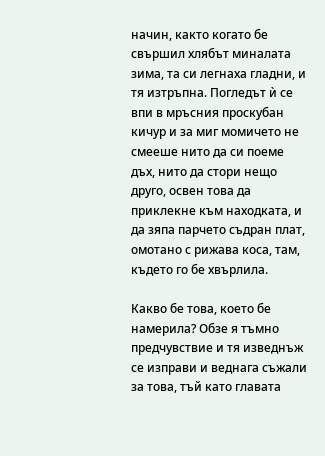начин, както когато бе свършил хлябът миналата зима, та си легнаха гладни, и тя изтръпна. Погледът ѝ се впи в мръсния проскубан кичур и за миг момичето не смееше нито да си поеме дъх, нито да стори нещо друго, освен това да приклекне към находката, и да зяпа парчето съдран плат, омотано с рижава коса, там, където го бе хвърлила.

Какво бе това, което бе намерила? Обзе я тъмно предчувствие и тя изведнъж се изправи и веднага съжали за това, тъй като главата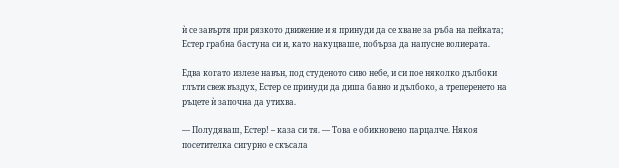ѝ се завъртя при рязкото движение и я принуди да се хване за ръба на пейката; Естер грабна бастуна си и, като накуцваше, побърза да напусне волиерата.

Едва когато излезе навън, под студеното сиво небе, и си пое няколко дълбоки глъти свеж въздух, Естер се принуди да диша бавно и дълбоко, а треперенето на ръцете ѝ започна да утихва.

— Полудяваш, Естер! – каза си тя. — Това е обикновено парцалче. Някоя посетителка сигурно е скъсала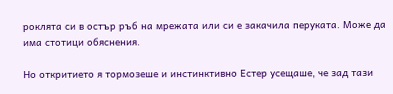роклята си в остър ръб на мрежата или си е закачила перуката. Може да има стотици обяснения.

Но откритието я тормозеше и инстинктивно Естер усещаше, че зад тази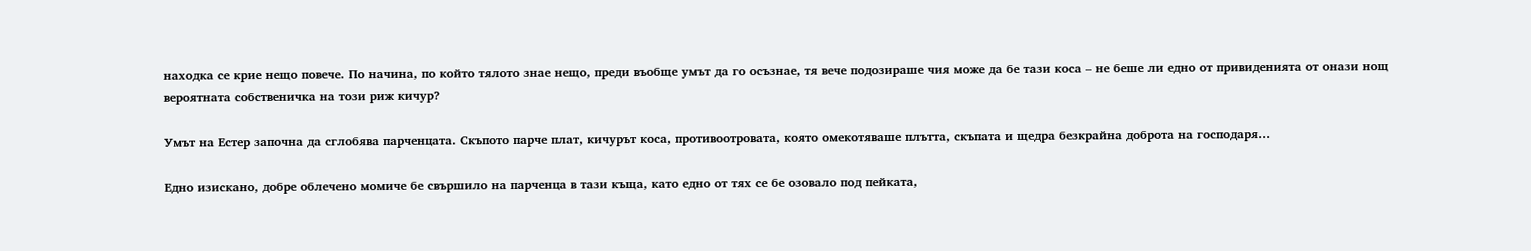находка се крие нещо повече. По начина, по който тялото знае нещо, преди въобще умът да го осъзнае, тя вече подозираше чия може да бе тази коса – не беше ли едно от привиденията от онази нощ вероятната собственичка на този риж кичур?

Умът на Естер започна да сглобява парченцата. Скъпото парче плат, кичурът коса, противоотровата, която омекотяваше плътта, скъпата и щедра безкрайна доброта на господаря…

Едно изискано, добре облечено момиче бе свършило на парченца в тази къща, като едно от тях се бе озовало под пейката,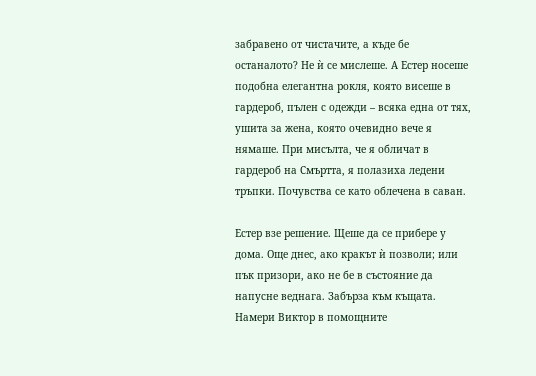забравено от чистачите, а къде бе останалото? Не ѝ се мислеше. А Естер носеше подобна елегантна рокля, която висеше в гардероб, пълен с одежди – всяка една от тях, ушита за жена, която очевидно вече я нямаше. При мисълта, че я обличат в гардероб на Смъртта, я полазиха ледени тръпки. Почувства се като облечена в саван.

Естер взе решение. Щеше да се прибере у дома. Още днес, ако кракът ѝ позволи; или пък призори, ако не бе в състояние да напусне веднага. Забърза към къщата. Намери Виктор в помощните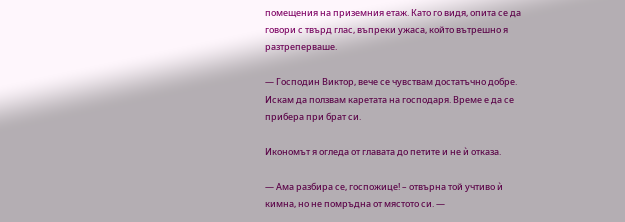помещения на приземния етаж. Като го видя, опита се да говори с твърд глас, въпреки ужаса, който вътрешно я разтреперваше.

— Господин Виктор, вече се чувствам достатъчно добре. Искам да ползвам каретата на господаря. Време е да се прибера при брат си.

Икономът я огледа от главата до петите и не ѝ отказа.

— Ама разбира се, госпожице! – отвърна той учтиво ѝ кимна, но не помръдна от мястото си. —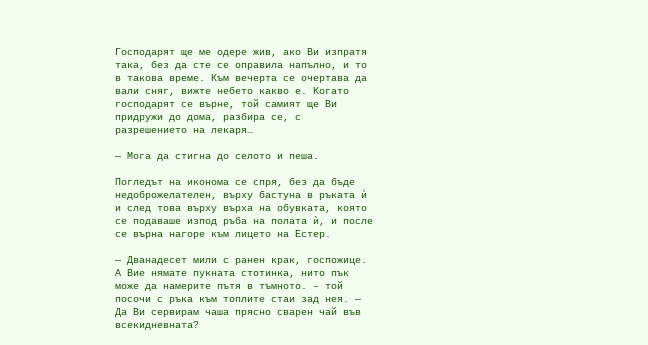Господарят ще ме одере жив, ако Ви изпратя така, без да сте се оправила напълно, и то в такова време. Към вечерта се очертава да вали сняг, вижте небето какво е. Когато господарят се върне, той самият ще Ви придружи до дома, разбира се, с разрешението на лекаря…

— Мога да стигна до селото и пеша.

Погледът на иконома се спря, без да бъде недоброжелателен, върху бастуна в ръката ѝ и след това върху върха на обувката, която се подаваше изпод ръба на полата ѝ, и после се върна нагоре към лицето на Естер.

— Дванадесет мили с ранен крак, госпожице. А Вие нямате пукната стотинка, нито пък може да намерите пътя в тъмното. – той посочи с ръка към топлите стаи зад нея. — Да Ви сервирам чаша прясно сварен чай във всекидневната?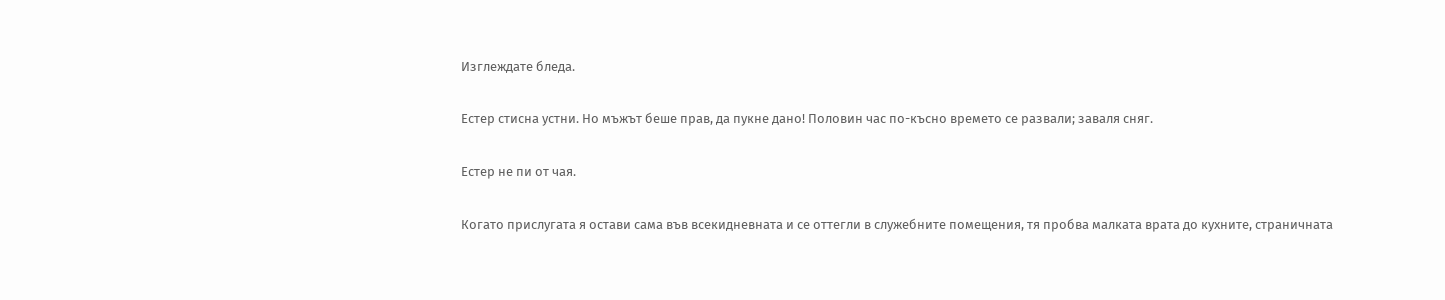Изглеждате бледа.

Естер стисна устни. Но мъжът беше прав, да пукне дано! Половин час по-късно времето се развали; заваля сняг.

Естер не пи от чая.

Когато прислугата я остави сама във всекидневната и се оттегли в служебните помещения, тя пробва малката врата до кухните, страничната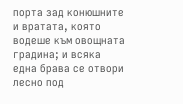порта зад конюшните и вратата, която водеше към овощната градина; и всяка една брава се отвори лесно под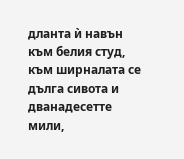дланта ѝ навън към белия студ, към ширналата се дълга сивота и дванадесетте мили,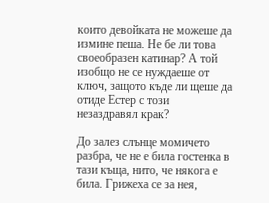които девойката не можеше да измине пеша. Не бе ли това своеобразен катинар? А той изобщо не се нуждаеше от ключ, защото къде ли щеше да отиде Естер с този незаздравял крак?

До залез слънце момичето разбра, че не е била гостенка в тази къща, нито, че някога е била. Грижеха се за нея,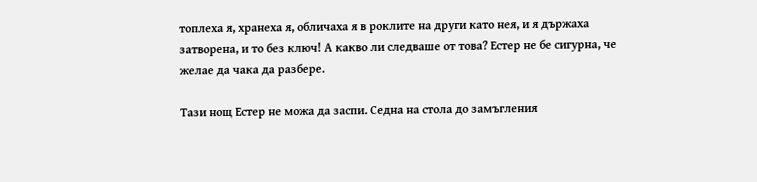топлеха я, хранеха я, обличаха я в роклите на други като нея, и я държаха затворена, и то без ключ! А какво ли следваше от това? Естер не бе сигурна, че желае да чака да разбере.

Тази нощ Естер не можа да заспи. Седна на стола до замъгления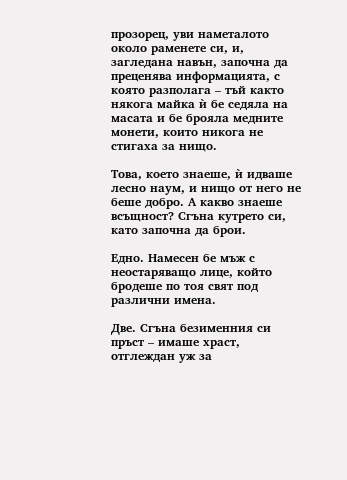прозорец, уви наметалото около раменете си, и, загледана навън, започна да преценява информацията, с която разполага – тъй както някога майка ѝ бе седяла на масата и бе брояла медните монети, които никога не стигаха за нищо.

Това, което знаеше, ѝ идваше лесно наум, и нищо от него не беше добро. А какво знаеше всъщност? Сгъна кутрето си, като започна да брои.

Едно. Намесен бе мъж с неостаряващо лице, който бродеше по тоя свят под различни имена.

Две. Сгъна безименния си пръст – имаше храст, отглеждан уж за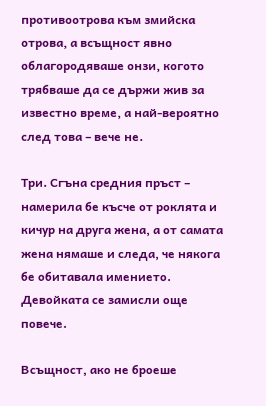противоотрова към змийска отрова, а всъщност явно облагородяваше онзи, когото трябваше да се държи жив за известно време, а най-вероятно след това – вече не.

Три. Сгъна средния пръст – намерила бе късче от роклята и кичур на друга жена, а от самата жена нямаше и следа, че някога бе обитавала имението. Девойката се замисли още повече.

Всъщност, ако не броеше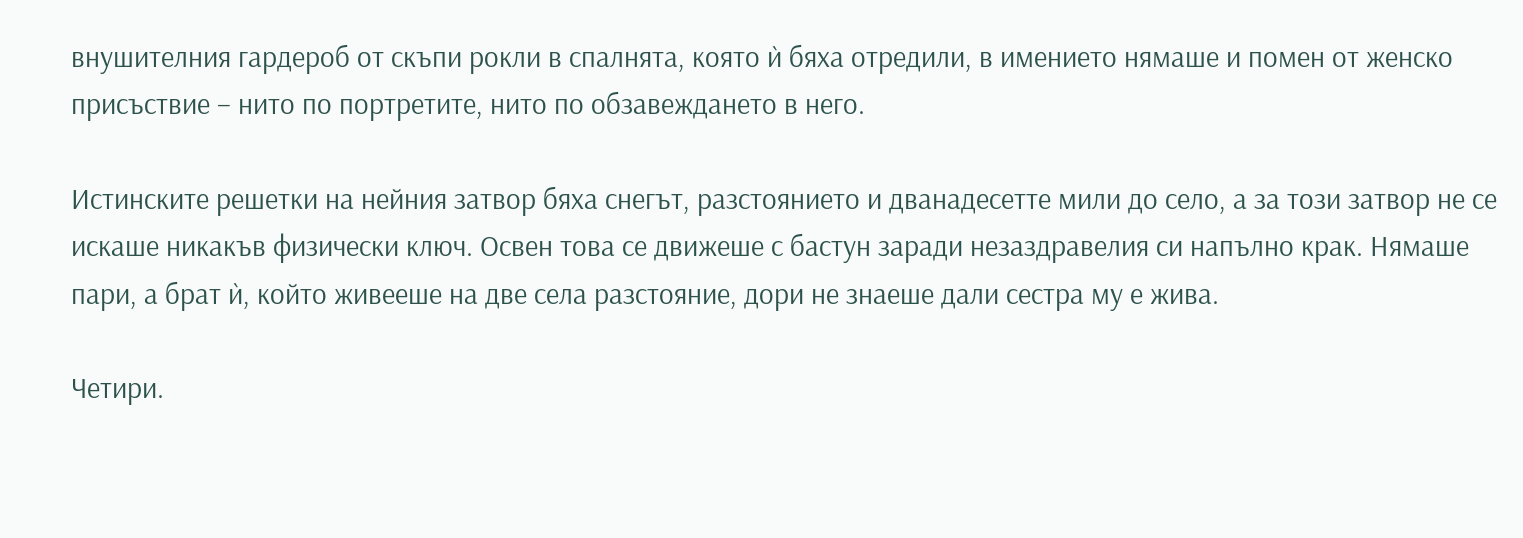внушителния гардероб от скъпи рокли в спалнята, която ѝ бяха отредили, в имението нямаше и помен от женско присъствие – нито по портретите, нито по обзавеждането в него.

Истинските решетки на нейния затвор бяха снегът, разстоянието и дванадесетте мили до село, а за този затвор не се искаше никакъв физически ключ. Освен това се движеше с бастун заради незаздравелия си напълно крак. Нямаше пари, а брат ѝ, който живееше на две села разстояние, дори не знаеше дали сестра му е жива.

Четири.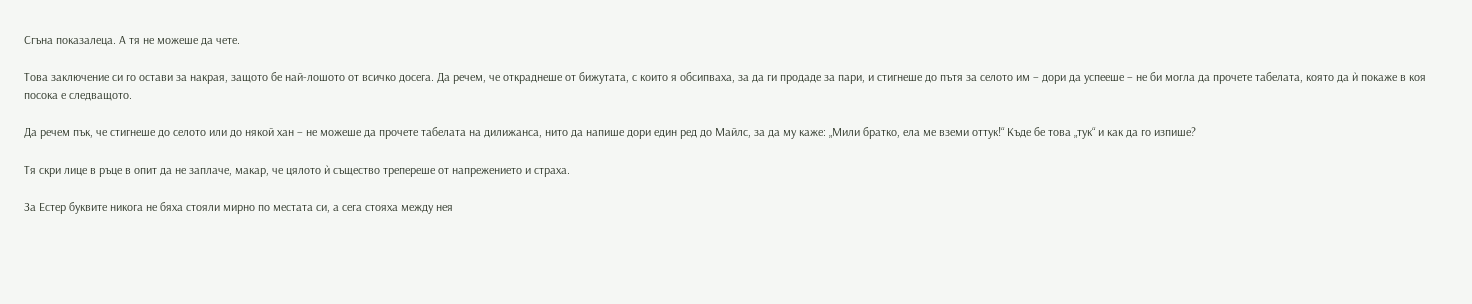Сгъна показалеца. А тя не можеше да чете.

Това заключение си го остави за накрая, защото бе най-лошото от всичко досега. Да речем, че откраднеше от бижутата, с които я обсипваха, за да ги продаде за пари, и стигнеше до пътя за селото им – дори да успееше – не би могла да прочете табелата, която да ѝ покаже в коя посока е следващото.

Да речем пък, че стигнеше до селото или до някой хан – не можеше да прочете табелата на дилижанса, нито да напише дори един ред до Майлс, за да му каже: „Мили братко, ела ме вземи оттук!“ Къде бе това „тук“ и как да го изпише?

Тя скри лице в ръце в опит да не заплаче, макар, че цялото ѝ същество трепереше от напрежението и страха.

За Естер буквите никога не бяха стояли мирно по местата си, а сега стояха между нея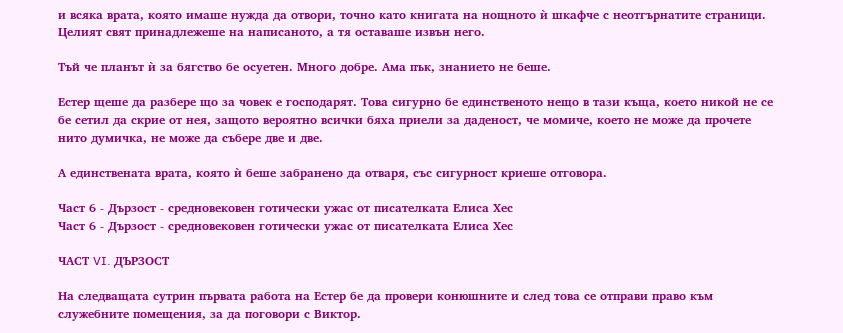и всяка врата, която имаше нужда да отвори, точно като книгата на нощното ѝ шкафче с неотгърнатите страници. Целият свят принадлежеше на написаното, а тя оставаше извън него.

Тъй че планът ѝ за бягство бе осуетен. Много добре. Ама пък, знанието не беше.

Естер щеше да разбере що за човек е господарят. Това сигурно бе единственото нещо в тази къща, което никой не се бе сетил да скрие от нея, защото вероятно всички бяха приели за даденост, че момиче, което не може да прочете нито думичка, не може да събере две и две.

А единствената врата, която ѝ беше забранено да отваря, със сигурност криеше отговора.

Част 6 - Дързост - средновековен готически ужас от писателката Елиса Хес
Част 6 - Дързост - средновековен готически ужас от писателката Елиса Хес

ЧАСТ VI. ДЪРЗОСТ

На следващата сутрин първата работа на Естер бе да провери конюшните и след това се отправи право към служебните помещения, за да поговори с Виктор.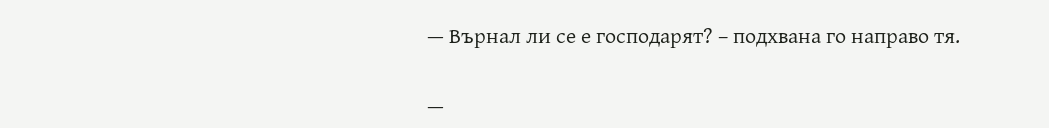— Върнал ли се е господарят? – подхвана го направо тя.

—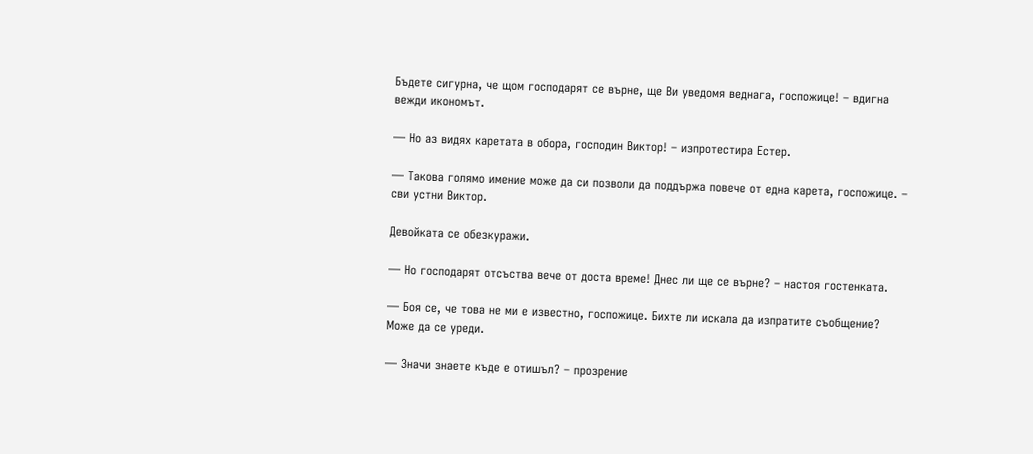Бъдете сигурна, че щом господарят се върне, ще Ви уведомя веднага, госпожице! – вдигна вежди икономът.

— Но аз видях каретата в обора, господин Виктор! – изпротестира Естер.

— Такова голямо имение може да си позволи да поддържа повече от една карета, госпожице. – сви устни Виктор.

Девойката се обезкуражи.

— Но господарят отсъства вече от доста време! Днес ли ще се върне? – настоя гостенката.

— Боя се, че това не ми е известно, госпожице. Бихте ли искала да изпратите съобщение? Може да се уреди.

— Значи знаете къде е отишъл? – прозрение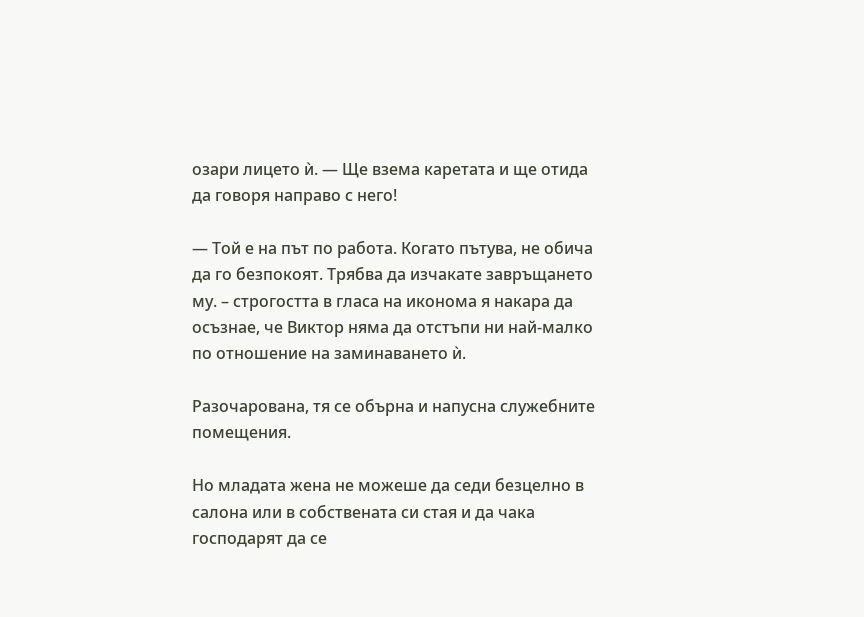озари лицето ѝ. — Ще взема каретата и ще отида да говоря направо с него!

— Той е на път по работа. Когато пътува, не обича да го безпокоят. Трябва да изчакате завръщането му. – строгостта в гласа на иконома я накара да осъзнае, че Виктор няма да отстъпи ни най-малко по отношение на заминаването ѝ.

Разочарована, тя се обърна и напусна служебните помещения.

Но младата жена не можеше да седи безцелно в салона или в собствената си стая и да чака господарят да се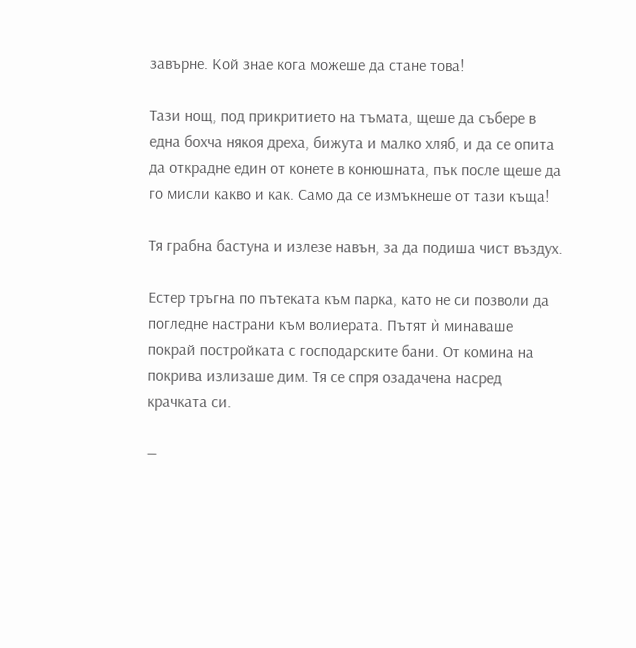завърне. Кой знае кога можеше да стане това!

Тази нощ, под прикритието на тъмата, щеше да събере в една бохча някоя дреха, бижута и малко хляб, и да се опита да открадне един от конете в конюшната, пък после щеше да го мисли какво и как. Само да се измъкнеше от тази къща!

Тя грабна бастуна и излезе навън, за да подиша чист въздух.

Естер тръгна по пътеката към парка, като не си позволи да погледне настрани към волиерата. Пътят ѝ минаваше покрай постройката с господарските бани. От комина на покрива излизаше дим. Тя се спря озадачена насред крачката си.

—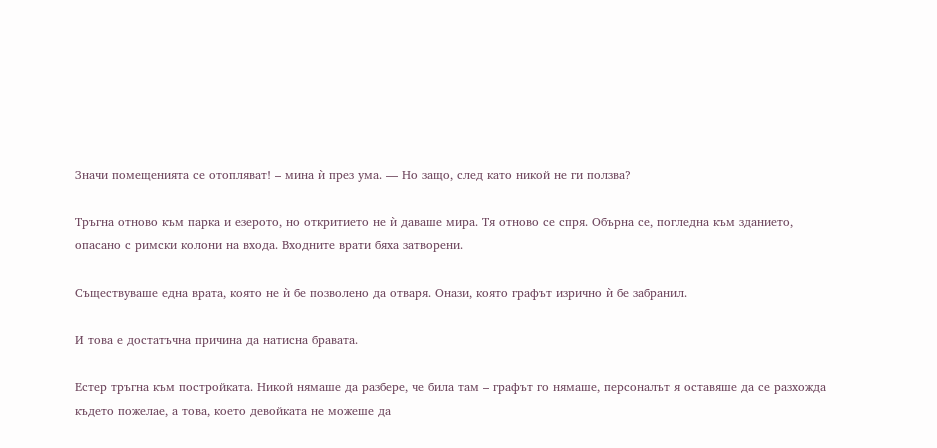Значи помещенията се отопляват! – мина ѝ през ума. — Но защо, след като никой не ги ползва?

Тръгна отново към парка и езерото, но откритието не ѝ даваше мира. Тя отново се спря. Обърна се, погледна към зданието, опасано с римски колони на входа. Входните врати бяха затворени.

Съществуваше една врата, която не ѝ бе позволено да отваря. Онази, която графът изрично ѝ бе забранил.

И това е достатъчна причина да натисна бравата.

Естер тръгна към постройката. Никой нямаше да разбере, че била там – графът го нямаше, персоналът я оставяше да се разхожда където пожелае, а това, което девойката не можеше да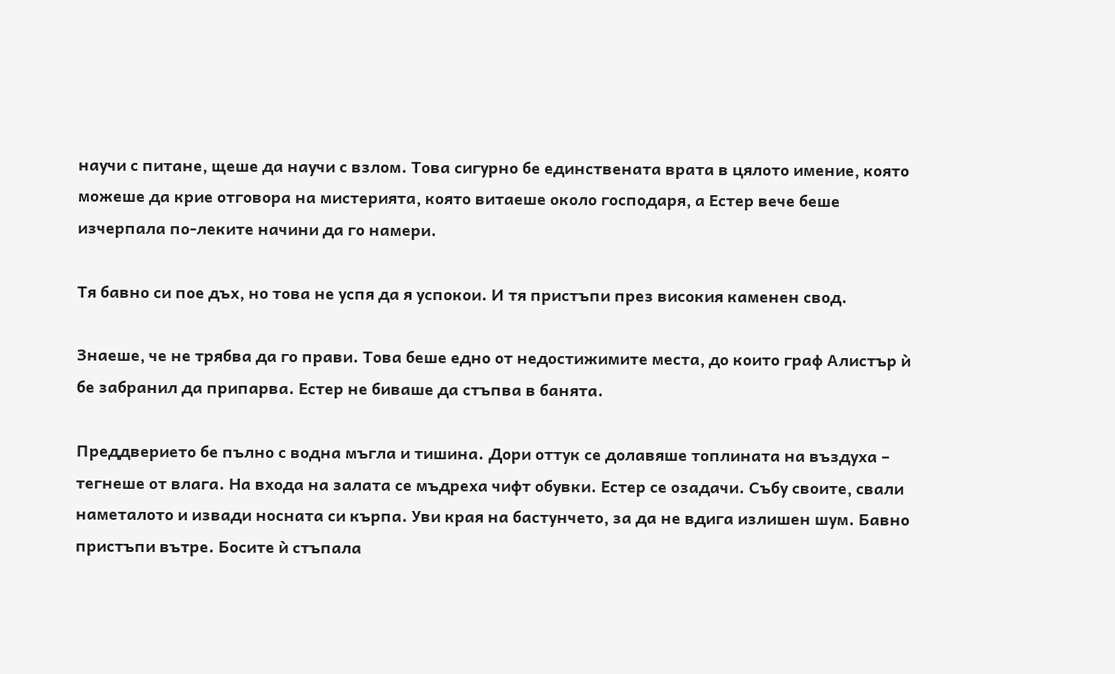научи с питане, щеше да научи с взлом. Това сигурно бе единствената врата в цялото имение, която можеше да крие отговора на мистерията, която витаеше около господаря, а Естер вече беше изчерпала по-леките начини да го намери.

Тя бавно си пое дъх, но това не успя да я успокои. И тя пристъпи през високия каменен свод.

Знаеше, че не трябва да го прави. Това беше едно от недостижимите места, до които граф Алистър ѝ бе забранил да припарва. Естер не биваше да стъпва в банята.

Преддверието бе пълно с водна мъгла и тишина. Дори оттук се долавяше топлината на въздуха – тегнеше от влага. На входа на залата се мъдреха чифт обувки. Естер се озадачи. Събу своите, свали наметалото и извади носната си кърпа. Уви края на бастунчето, за да не вдига излишен шум. Бавно пристъпи вътре. Босите ѝ стъпала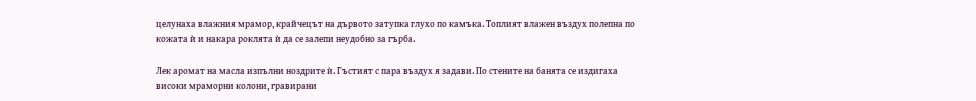целунаха влажния мрамор, крайчецът на дървото затупка глухо по камъка. Топлият влажен въздух полепна по кожата ѝ и накара роклята ѝ да се залепи неудобно за гърба.

Лек аромат на масла изпълни ноздрите ѝ. Гъстият с пара въздух я задави. По стените на банята се издигаха високи мраморни колони, гравирани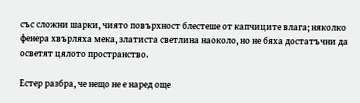със сложни шарки, чиято повърхност блестеше от капчиците влага; няколко фенера хвърляха мека, златиста светлина наоколо, но не бяха достатъчни да осветят цялото пространство.

Естер разбра, че нещо не е наред още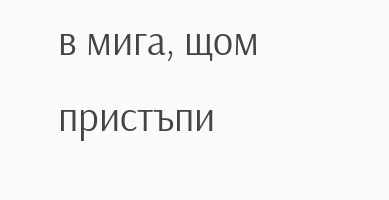в мига, щом пристъпи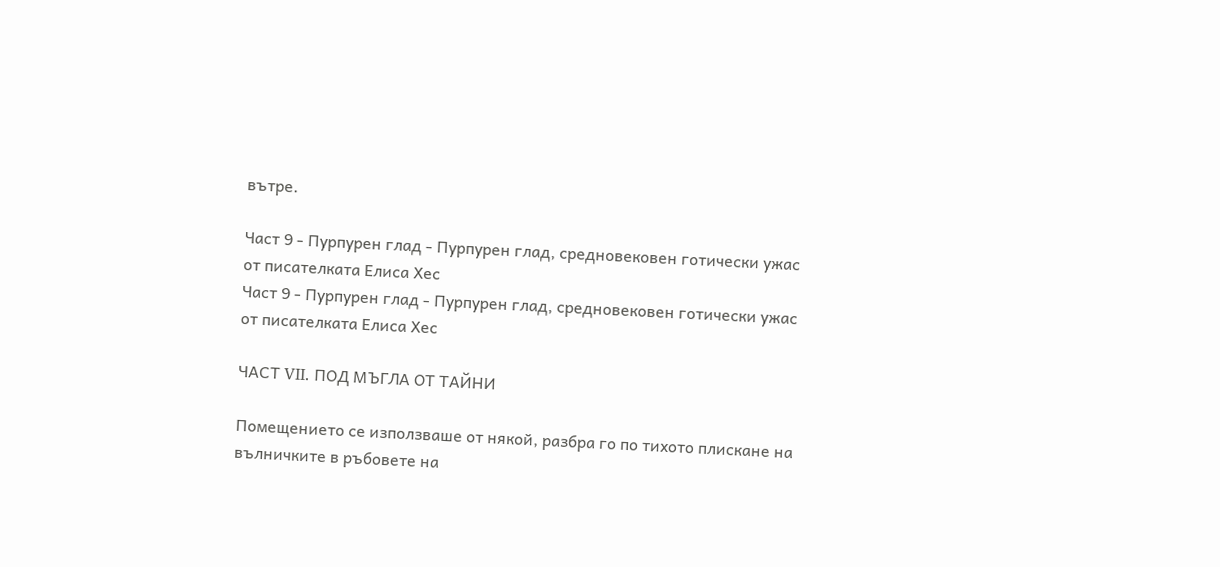вътре.

Част 9 - Пурпурен глад - Пурпурен глад, средновековен готически ужас от писателката Елиса Хес
Част 9 - Пурпурен глад - Пурпурен глад, средновековен готически ужас от писателката Елиса Хес

ЧАСТ VII. ПОД МЪГЛА ОТ ТАЙНИ

Помещението се използваше от някой, разбра го по тихото плискане на вълничките в ръбовете на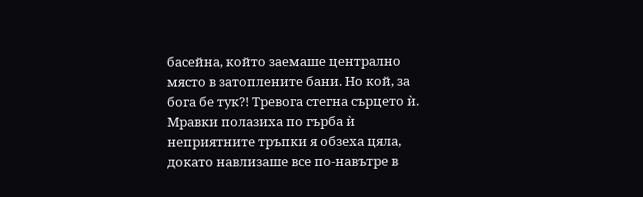басейна, който заемаше централно място в затоплените бани. Но кой, за бога бе тук?! Тревога стегна сърцето ѝ. Мравки полазиха по гърба ѝ неприятните тръпки я обзеха цяла, докато навлизаше все по-навътре в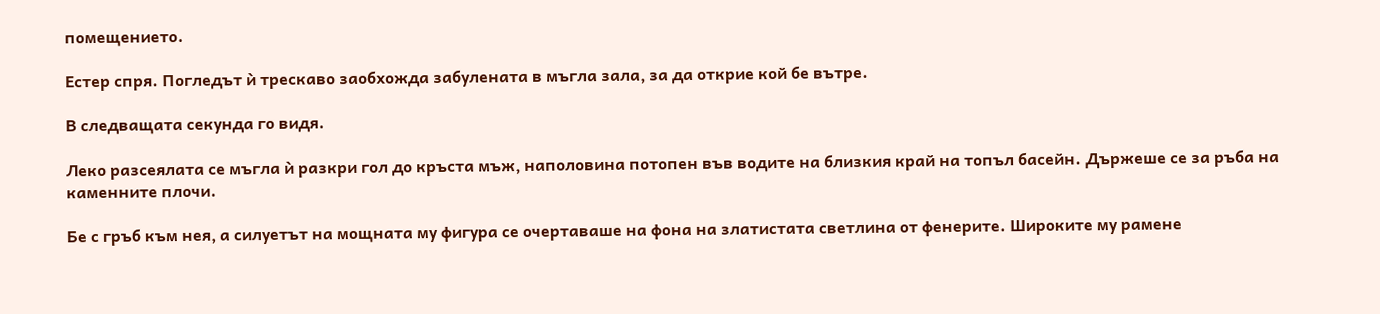помещението.

Естер спря. Погледът ѝ трескаво заобхожда забулената в мъгла зала, за да открие кой бе вътре.

В следващата секунда го видя.

Леко разсеялата се мъгла ѝ разкри гол до кръста мъж, наполовина потопен във водите на близкия край на топъл басейн. Държеше се за ръба на каменните плочи.

Бе с гръб към нея, а силуетът на мощната му фигура се очертаваше на фона на златистата светлина от фенерите. Широките му рамене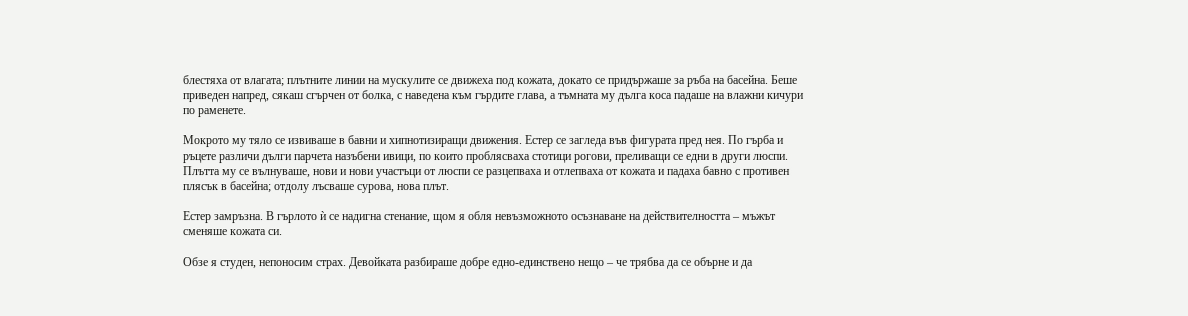блестяха от влагата; плътните линии на мускулите се движеха под кожата, докато се придържаше за ръба на басейна. Беше приведен напред, сякаш сгърчен от болка, с наведена към гърдите глава, а тъмната му дълга коса падаше на влажни кичури по раменете.

Мокрото му тяло се извиваше в бавни и хипнотизиращи движения. Естер се загледа във фигурата пред нея. По гърба и ръцете различи дълги парчета назъбени ивици, по които проблясваха стотици рогови, преливащи се едни в други люспи. Плътта му се вълнуваше, нови и нови участъци от люспи се разцепваха и отлепваха от кожата и падаха бавно с противен плясък в басейна; отдолу лъсваше сурова, нова плът.

Естер замръзна. В гърлото ѝ се надигна стенание, щом я обля невъзможното осъзнаване на действителността – мъжът сменяше кожата си.

Обзе я студен, непоносим страх. Девойката разбираше добре едно-единствено нещо – че трябва да се обърне и да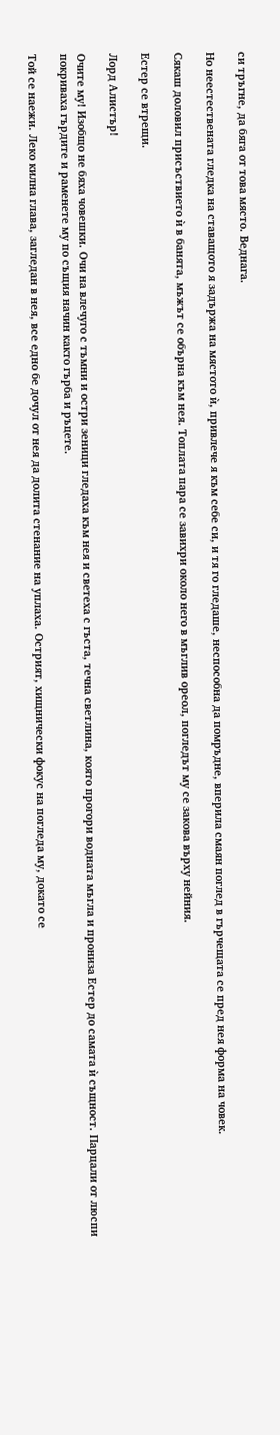си тръгне, да бяга от това място. Веднага.

Но неестествената гледка на ставащото я задържа на мястото ѝ, привлече я към себе си, и тя го гледаше, неспособна да помръдне, вперила смаян поглед в гърчещата се пред нея форма на човек.

Сякаш доловил присъствието ѝ в банята, мъжът се обърна към нея. Топлата пара се завихри около него в мъглив ореол, погледът му се закова върху нейния.

Естер се втрещи.

Лорд Алистър!

Очите му! Изобщо не бяха човешки. Очи на влечуго с тъмни и остри зеници гледаха към нея и светеха с гъста, течна светлина, която прогори водната мъгла и прониза Естер до самата ѝ същност. Парцали от люспи покриваха гърдите и раменете му по същия начин както гърба и ръцете.

Той се наежи. Леко килна глава, загледан в нея, все едно бе дочул от нея да долита стенание на уплаха. Острият, хищнически фокус на погледа му, докато се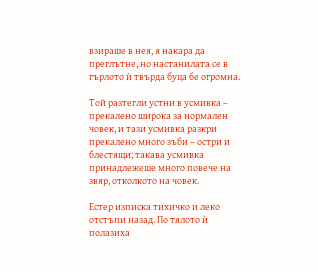взираше в нея, я накара да преглътне, но настанилата се в гърлото ѝ твърда буца бе огромна.

Той разтегли устни в усмивка – прекалено широка за нормален човек, и тази усмивка разкри прекалено много зъби – остри и блестящи; такава усмивка принадлежеше много повече на звяр, отколкото на човек.

Естер изписка тихичко и леко отстъпи назад. По тялото ѝ полазиха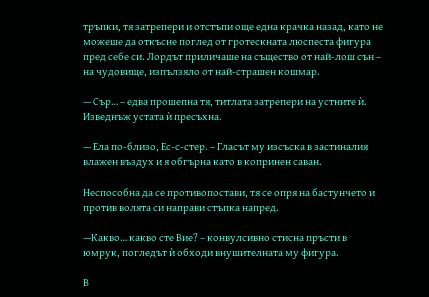тръпки, тя затрепери и отстъпи още една крачка назад, като не можеше да откъсне поглед от гротескната люспеста фигура пред себе си. Лордът приличаше на същество от най-лош сън – на чудовище, изпълзяло от най-страшен кошмар.

— Сър… – едва прошепна тя, титлата затрепери на устните ѝ. Изведнъж устата ѝ пресъхна.

— Ела по-близо, Ес-с-стер. – Гласът му изсъска в застиналия влажен въздух и я обгърна като в копринен саван.

Неспособна да се противопостави, тя се опря на бастунчето и против волята си направи стъпка напред.

—Какво… какво сте Вие? – конвулсивно стисна пръсти в юмрук, погледът ѝ обходи внушителната му фигура.

В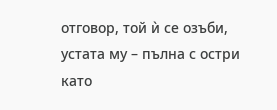отговор, той ѝ се озъби, устата му – пълна с остри като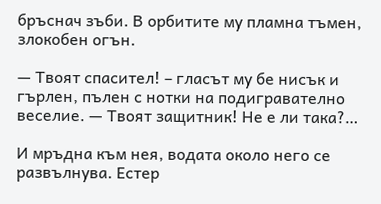бръснач зъби. В орбитите му пламна тъмен, злокобен огън.

— Твоят спасител! – гласът му бе нисък и гърлен, пълен с нотки на подигравателно веселие. — Твоят защитник! Не е ли така?…

И мръдна към нея, водата около него се развълнува. Естер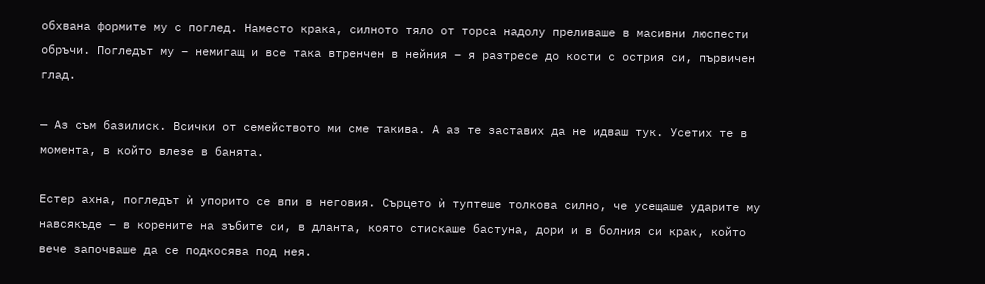обхвана формите му с поглед. Наместо крака, силното тяло от торса надолу преливаше в масивни люспести обръчи. Погледът му – немигащ и все така втренчен в нейния – я разтресе до кости с острия си, първичен глад.

— Аз съм базилиск. Всички от семейството ми сме такива. А аз те заставих да не идваш тук. Усетих те в момента, в който влезе в банята.

Естер ахна, погледът ѝ упорито се впи в неговия. Сърцето ѝ туптеше толкова силно, че усещаше ударите му навсякъде – в корените на зъбите си, в дланта, която стискаше бастуна, дори и в болния си крак, който вече започваше да се подкосява под нея.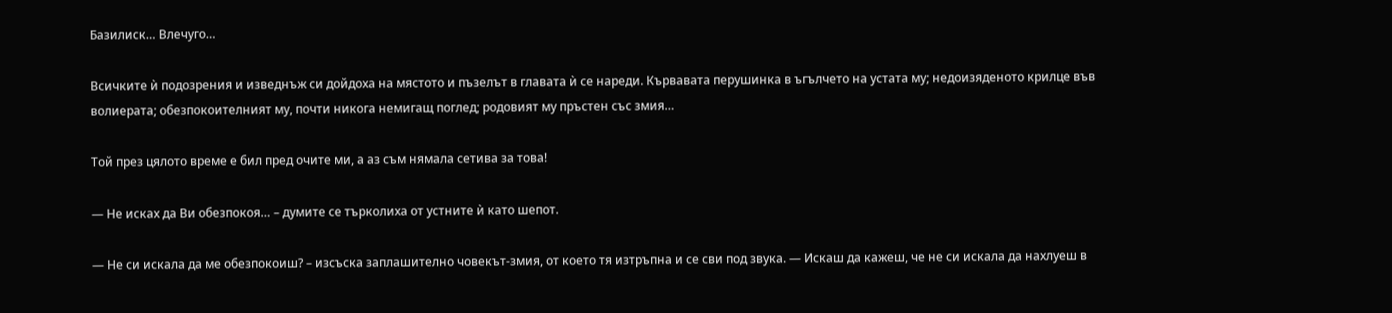Базилиск… Влечуго…

Всичките ѝ подозрения и изведнъж си дойдоха на мястото и пъзелът в главата ѝ се нареди. Кървавата перушинка в ъгълчето на устата му; недоизяденото крилце във волиерата; обезпокоителният му, почти никога немигащ поглед; родовият му пръстен със змия…

Той през цялото време е бил пред очите ми, а аз съм нямала сетива за това!

— Не исках да Ви обезпокоя… – думите се търколиха от устните ѝ като шепот.

— Не си искала да ме обезпокоиш? – изсъска заплашително човекът-змия, от което тя изтръпна и се сви под звука. — Искаш да кажеш, че не си искала да нахлуеш в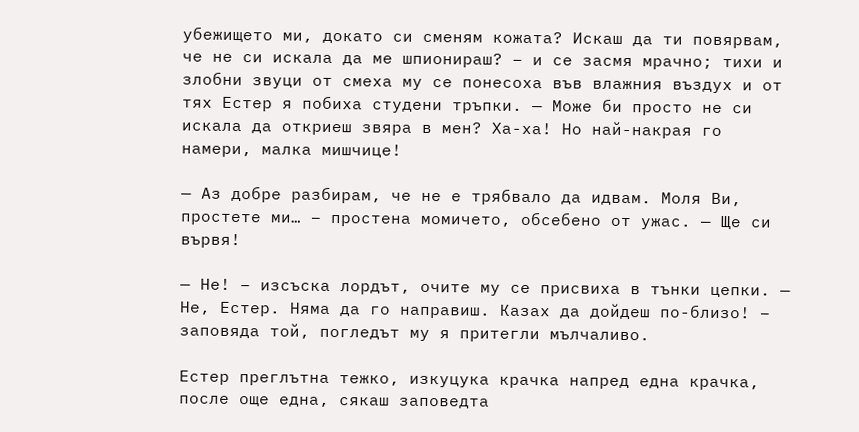убежището ми, докато си сменям кожата? Искаш да ти повярвам, че не си искала да ме шпионираш? – и се засмя мрачно; тихи и злобни звуци от смеха му се понесоха във влажния въздух и от тях Естер я побиха студени тръпки. — Може би просто не си искала да откриеш звяра в мен? Ха-ха! Но най-накрая го намери, малка мишчице!

— Аз добре разбирам, че не е трябвало да идвам. Моля Ви, простете ми… – простена момичето, обсебено от ужас. — Ще си вървя!

— Не! – изсъска лордът, очите му се присвиха в тънки цепки. — Не, Естер. Няма да го направиш. Казах да дойдеш по-близо! – заповяда той, погледът му я притегли мълчаливо.

Естер преглътна тежко, изкуцука крачка напред една крачка, после още една, сякаш заповедта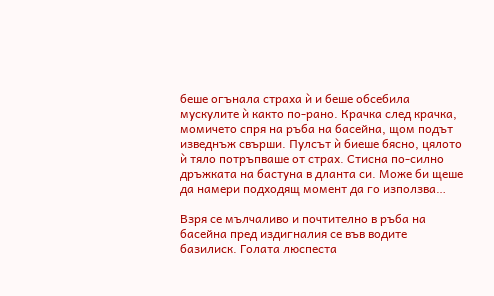беше огънала страха ѝ и беше обсебила мускулите ѝ както по-рано. Крачка след крачка, момичето спря на ръба на басейна, щом подът изведнъж свърши. Пулсът ѝ биеше бясно, цялото ѝ тяло потръпваше от страх. Стисна по-силно дръжката на бастуна в дланта си. Може би щеше да намери подходящ момент да го използва…

Взря се мълчаливо и почтително в ръба на басейна пред издигналия се във водите базилиск. Голата люспеста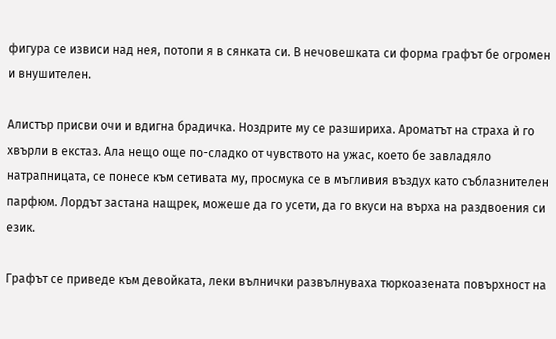фигура се извиси над нея, потопи я в сянката си. В нечовешката си форма графът бе огромен и внушителен.

Алистър присви очи и вдигна брадичка. Ноздрите му се разшириха. Ароматът на страха ѝ го хвърли в екстаз. Ала нещо още по-сладко от чувството на ужас, което бе завладяло натрапницата, се понесе към сетивата му, просмука се в мъгливия въздух като съблазнителен парфюм. Лордът застана нащрек, можеше да го усети, да го вкуси на върха на раздвоения си език.

Графът се приведе към девойката, леки вълнички развълнуваха тюркоазената повърхност на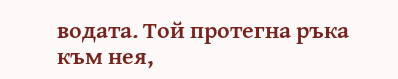водата. Той протегна ръка към нея,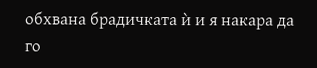обхвана брадичката ѝ и я накара да го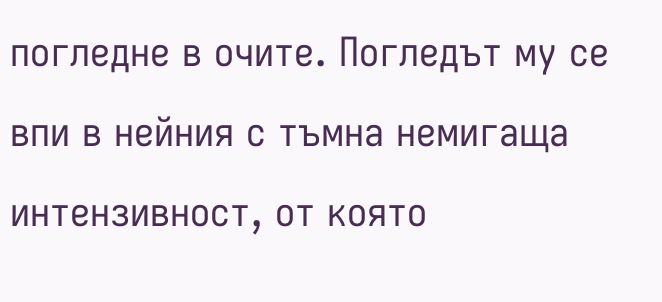погледне в очите. Погледът му се впи в нейния с тъмна немигаща интензивност, от която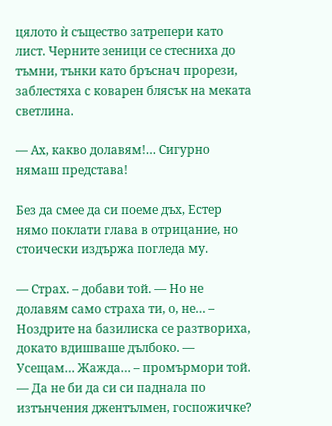цялото ѝ същество затрепери като лист. Черните зеници се стесниха до тъмни, тънки като бръснач прорези, заблестяха с коварен блясък на меката светлина.

— Ах, какво долавям!… Сигурно нямаш представа!

Без да смее да си поеме дъх, Естер нямо поклати глава в отрицание, но стоически издържа погледа му.

— Страх. – добави той. — Но не долавям само страха ти, о, не… – Ноздрите на базилиска се разтвориха, докато вдишваше дълбоко. — Усещам… Жажда… – промърмори той. — Да не би да си си паднала по изтънчения джентълмен, госпожичке?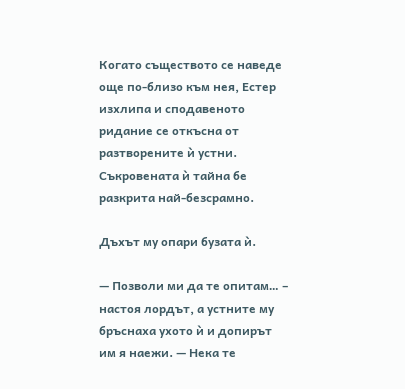Когато съществото се наведе още по-близо към нея, Естер изхлипа и сподавеното ридание се откъсна от разтворените ѝ устни. Съкровената ѝ тайна бе разкрита най-безсрамно.

Дъхът му опари бузата ѝ.

— Позволи ми да те опитам… – настоя лордът, а устните му бръснаха ухото ѝ и допирът им я наежи. — Нека те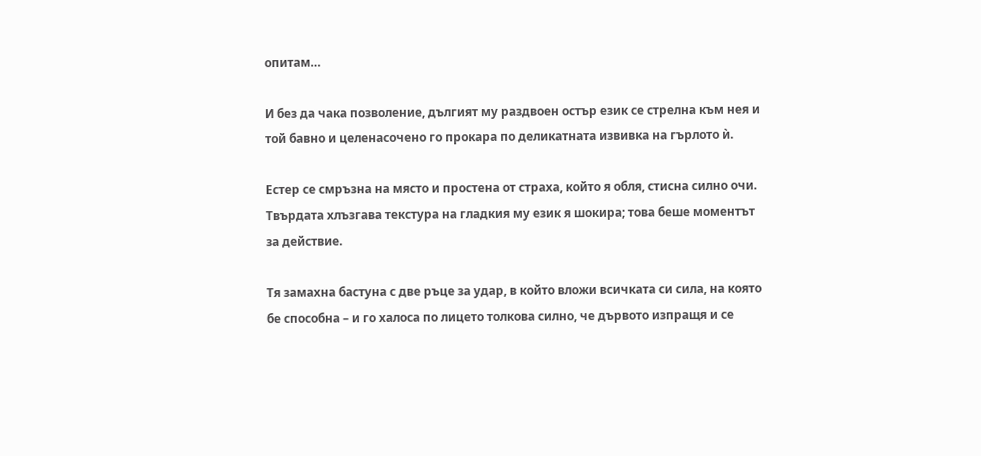опитам…

И без да чака позволение, дългият му раздвоен остър език се стрелна към нея и той бавно и целенасочено го прокара по деликатната извивка на гърлото ѝ.

Естер се смръзна на място и простена от страха, който я обля, стисна силно очи. Твърдата хлъзгава текстура на гладкия му език я шокира; това беше моментът за действие.

Тя замахна бастуна с две ръце за удар, в който вложи всичката си сила, на която бе способна – и го халоса по лицето толкова силно, че дървото изпращя и се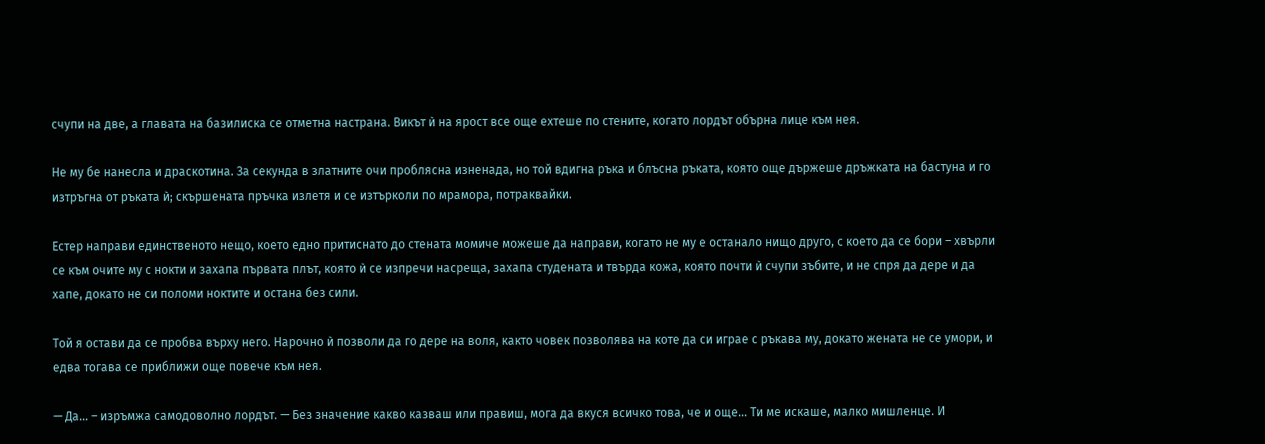счупи на две, а главата на базилиска се отметна настрана. Викът ѝ на ярост все още ехтеше по стените, когато лордът обърна лице към нея.

Не му бе нанесла и драскотина. За секунда в златните очи проблясна изненада, но той вдигна ръка и блъсна ръката, която още държеше дръжката на бастуна и го изтръгна от ръката ѝ; скършената пръчка излетя и се изтърколи по мрамора, потраквайки.

Естер направи единственото нещо, което едно притиснато до стената момиче можеше да направи, когато не му е останало нищо друго, с което да се бори – хвърли се към очите му с нокти и захапа първата плът, която ѝ се изпречи насреща, захапа студената и твърда кожа, която почти ѝ счупи зъбите, и не спря да дере и да хапе, докато не си поломи ноктите и остана без сили.

Той я остави да се пробва върху него. Нарочно ѝ позволи да го дере на воля, както човек позволява на коте да си играе с ръкава му, докато жената не се умори, и едва тогава се приближи още повече към нея.

— Да… – изръмжа самодоволно лордът. — Без значение какво казваш или правиш, мога да вкуся всичко това, че и още… Ти ме искаше, малко мишленце. И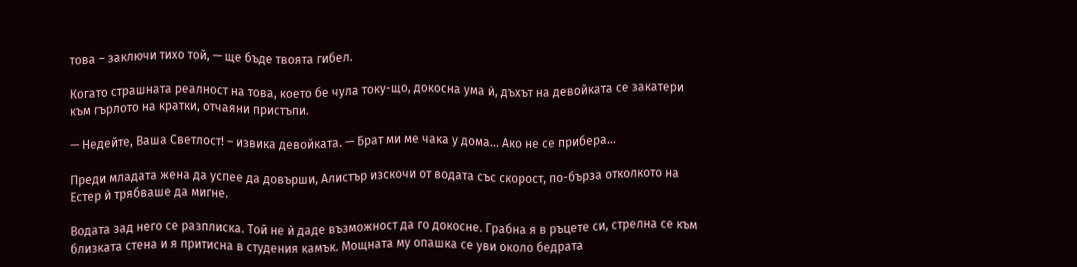това – заключи тихо той, — ще бъде твоята гибел.

Когато страшната реалност на това, което бе чула току-що, докосна ума ѝ, дъхът на девойката се закатери към гърлото на кратки, отчаяни пристъпи.

— Недейте, Ваша Светлост! – извика девойката. — Брат ми ме чака у дома… Ако не се прибера…

Преди младата жена да успее да довърши, Алистър изскочи от водата със скорост, по-бърза отколкото на Естер ѝ трябваше да мигне.

Водата зад него се разплиска. Той не ѝ даде възможност да го докосне. Грабна я в ръцете си, стрелна се към близката стена и я притисна в студения камък. Мощната му опашка се уви около бедрата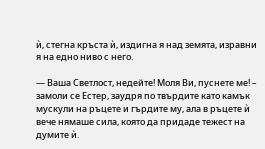ѝ, стегна кръста ѝ, издигна я над земята, изравни я на едно ниво с него.

— Ваша Светлост, недейте! Моля Ви, пуснете ме! – замоли се Естер, заудря по твърдите като камък мускули на ръцете и гърдите му, ала в ръцете ѝ вече нямаше сила, която да придаде тежест на думите ѝ.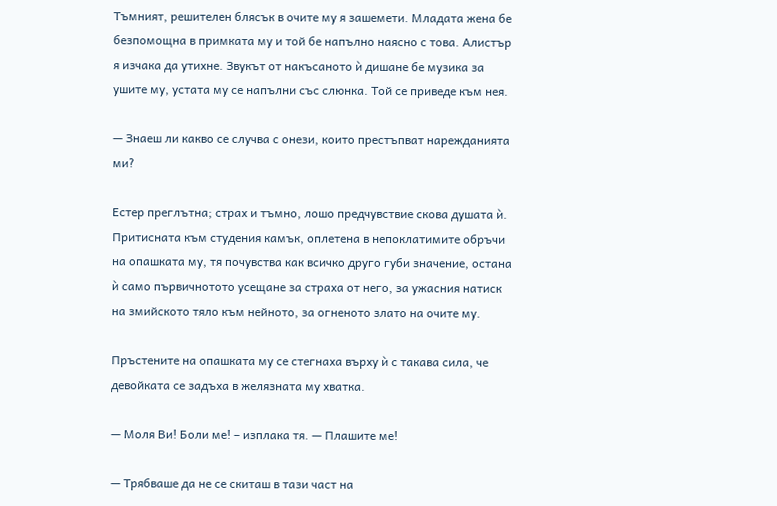Тъмният, решителен блясък в очите му я зашемети. Младата жена бе безпомощна в примката му и той бе напълно наясно с това. Алистър я изчака да утихне. Звукът от накъсаното ѝ дишане бе музика за ушите му, устата му се напълни със слюнка. Той се приведе към нея.

— Знаеш ли какво се случва с онези, които престъпват нарежданията ми?

Естер преглътна; страх и тъмно, лошо предчувствие скова душата ѝ. Притисната към студения камък, оплетена в непоклатимите обръчи на опашката му, тя почувства как всичко друго губи значение, остана ѝ само първичнотото усещане за страха от него, за ужасния натиск на змийското тяло към нейното, за огненото злато на очите му.

Пръстените на опашката му се стегнаха върху ѝ с такава сила, че девойката се задъха в желязната му хватка.

— Моля Ви! Боли ме! – изплака тя. — Плашите ме!

— Трябваше да не се скиташ в тази част на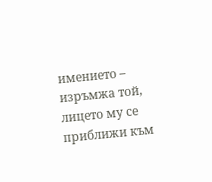имението – изръмжа той, лицето му се приближи към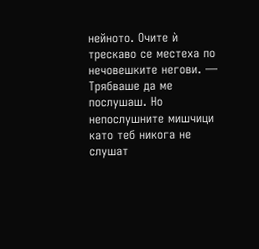нейното. Очите ѝ трескаво се местеха по нечовешките негови. — Трябваше да ме послушаш. Но непослушните мишчици като теб никога не слушат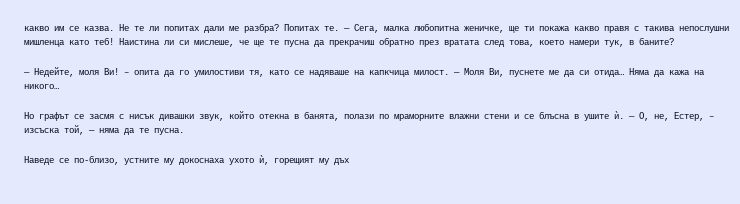какво им се казва. Не те ли попитах дали ме разбра? Попитах те. — Сега, малка любопитна женичке, ще ти покажа какво правя с такива непослушни мишленца като теб! Наистина ли си мислеше, че ще те пусна да прекрачиш обратно през вратата след това, което намери тук, в баните?

— Недейте, моля Ви! – опита да го умилостиви тя, като се надяваше на капкчица милост. — Моля Ви, пуснете ме да си отида… Няма да кажа на никого…

Но графът се засмя с нисък дивашки звук, който отекна в банята, полази по мраморните влажни стени и се блъсна в ушите ѝ. — О, не, Естер, – изсъска той, — няма да те пусна.

Наведе се по-близо, устните му докоснаха ухото ѝ, горещият му дъх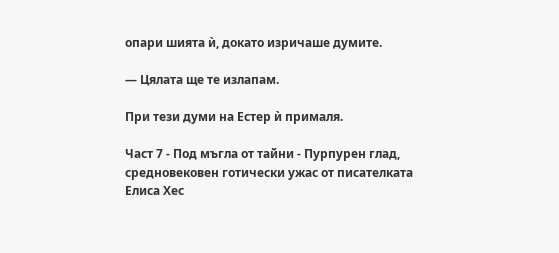опари шията ѝ, докато изричаше думите.

— Цялата ще те излапам.

При тези думи на Естер ѝ прималя.

Част 7 - Под мъгла от тайни - Пурпурен глад, средновековен готически ужас от писателката Елиса Хес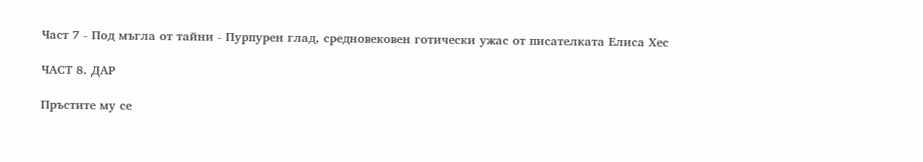Част 7 - Под мъгла от тайни - Пурпурен глад, средновековен готически ужас от писателката Елиса Хес

ЧАСТ 8. ДАР

Пръстите му се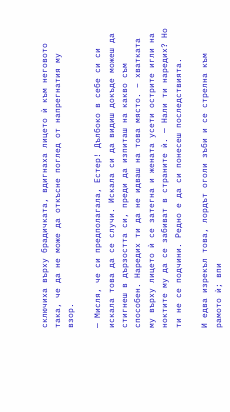сключиха върху брадичката, вдигнаха лицето ѝ към неговото така, че да не може да откъсне поглед от напрегнатия му взор.

— Мисля, че си предполагала, Естер! Дълбоко в себе си си искала това да се случи. Искала си да видиш докъде можеш да стигнеш в дързостта си, преди да изпиташ на какво съм способен. Наредих ти да не идваш на това място. – хватката му върху лицето ѝ се затегна и жената усети острите игли на ноктите му да се забиват в страните ѝ. — Нали ти наредих? Но ти не се подчини. Редно е да си понесеш последствията.

И едва изрекъл това, лордът оголи зъби и се стрелна към рамото ѝ; впи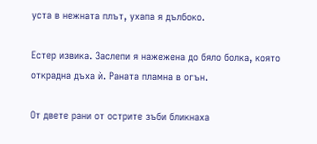уста в нежната плът, ухапа я дълбоко.

Естер извика. Заслепи я нажежена до бяло болка, която открадна дъха ѝ. Раната пламна в огън.

От двете рани от острите зъби бликнаха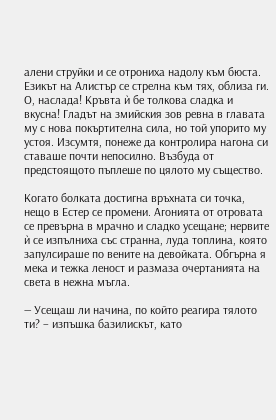алени струйки и се отрониха надолу към бюста. Езикът на Алистър се стрелна към тях, облиза ги. О, наслада! Кръвта ѝ бе толкова сладка и вкусна! Гладът на змийския зов ревна в главата му с нова покъртителна сила, но той упорито му устоя. Изсумтя, понеже да контролира нагона си ставаше почти непосилно. Възбуда от предстоящото пъплеше по цялото му същество.

Когато болката достигна връхната си точка, нещо в Естер се промени. Агонията от отровата се превърна в мрачно и сладко усещане; нервите ѝ се изпълниха със странна, луда топлина, която запулсираше по вените на девойката. Обгърна я мека и тежка леност и размаза очертанията на света в нежна мъгла.

— Усещаш ли начина, по който реагира тялото ти? – изпъшка базилискът, като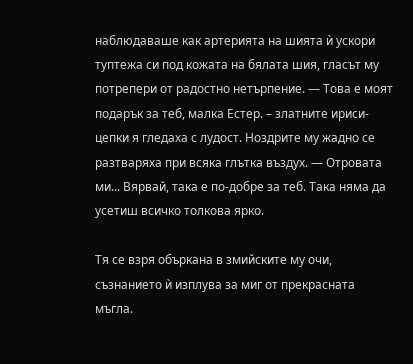наблюдаваше как артерията на шията ѝ ускори туптежа си под кожата на бялата шия, гласът му потрепери от радостно нетърпение. — Това е моят подарък за теб, малка Естер. – златните ириси-цепки я гледаха с лудост. Ноздрите му жадно се разтваряха при всяка глътка въздух. — Отровата ми... Вярвай, така е по-добре за теб. Така няма да усетиш всичко толкова ярко.

Тя се взря объркана в змийските му очи, съзнанието ѝ изплува за миг от прекрасната мъгла.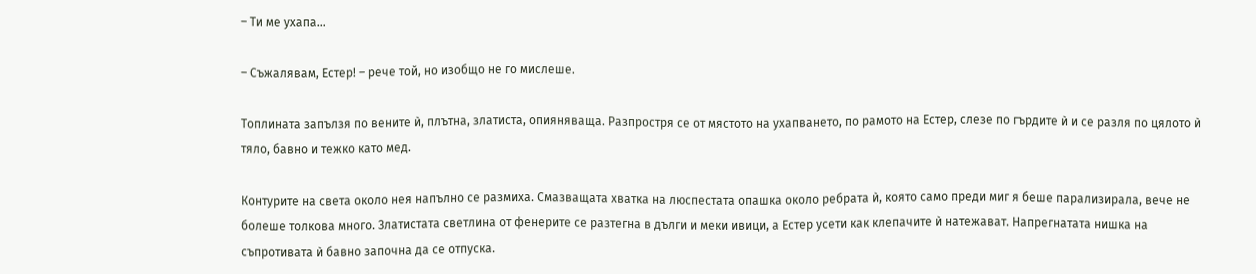– Ти ме ухапа…

– Съжалявам, Естер! – рече той, но изобщо не го мислеше.

Топлинaта запълзя по вените ѝ, плътна, златиста, опияняваща. Разпростря се от мястото на ухапването, по рамото на Естер, слезе по гърдите ѝ и се разля по цялото ѝ тяло, бавно и тежко като мед.

Контурите на света около нея напълно се размиха. Смазващата хватка на люспестата опашка около ребрата ѝ, която само преди миг я беше парализирала, вече не болеше толкова много. Златистата светлина от фенерите се разтегна в дълги и меки ивици, а Естер усети как клепачите ѝ натежават. Напрегнатата нишка на съпротивата ѝ бавно започна да се отпуска.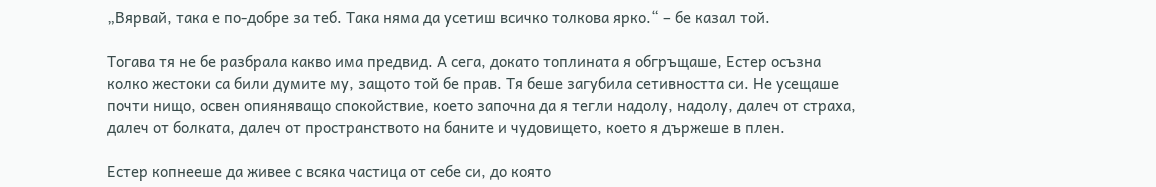„Вярвай, така е по-добре за теб. Така няма да усетиш всичко толкова ярко.“ – бе казал той.

Тогава тя не бе разбрала какво има предвид. А сега, докато топлината я обгръщаше, Естер осъзна колко жестоки са били думите му, защото той бе прав. Тя беше загубила сетивността си. Не усещаше почти нищо, освен опияняващо спокойствие, което започна да я тегли надолу, надолу, далеч от страха, далеч от болката, далеч от пространството на баните и чудовището, което я държеше в плен.

Естер копнееше да живее с всяка частица от себе си, до която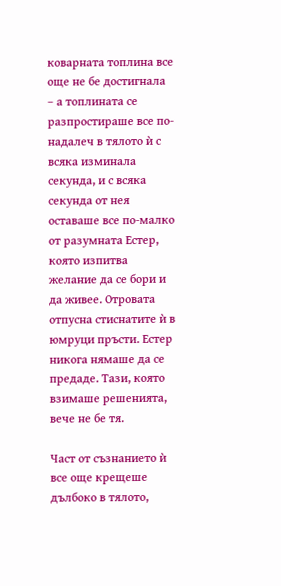коварната топлина все още не бе достигнала – а топлината се разпростираше все по-надалеч в тялото ѝ с всяка изминала секунда, и с всяка секунда от нея оставаше все по-малко от разумната Естер, която изпитва желание да се бори и да живее. Отровата отпусна стиснатите ѝ в юмруци пръсти. Естер никога нямаше да се предаде. Тази, която взимаше решенията, вече не бе тя.

Част от съзнанието ѝ все още крещеше дълбоко в тялото,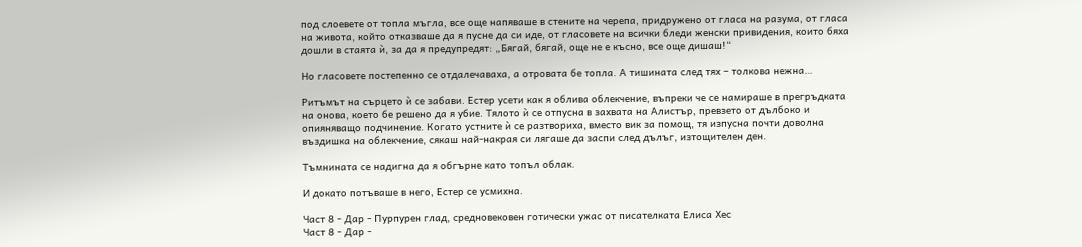под слоевете от топла мъгла, все още напяваше в стените на черепа, придружено от гласа на разума, от гласа на живота, който отказваше да я пусне да си иде, от гласовете на всички бледи женски привидения, които бяха дошли в стаята ѝ, за да я предупредят: „Бягай, бягай, още не е късно, все още дишаш!“

Но гласовете постепенно се отдалечаваха, а отровата бе топла. А тишината след тях – толкова нежна…

Ритъмът на сърцето ѝ се забави. Естер усети как я облива облекчение, въпреки че се намираше в прегръдката на онова, което бе решено да я убие. Тялото ѝ се отпусна в захвата на Алистър, превзето от дълбоко и опияняващо подчинение. Когато устните ѝ се разтвориха, вместо вик за помощ, тя изпусна почти доволна въздишка на облекчение, сякаш най-накрая си лягаше да заспи след дълъг, изтощителен ден.

Тъмнината се надигна да я обгърне като топъл облак.

И докато потъваше в него, Естер се усмихна.

Част 8 - Дар - Пурпурен глад, средновековен готически ужас от писателката Елиса Хес
Част 8 - Дар -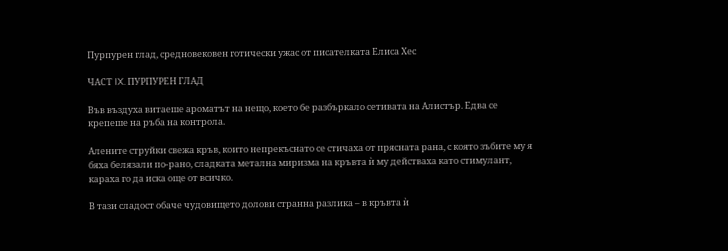Пурпурен глад, средновековен готически ужас от писателката Елиса Хес

ЧАСТ IX. ПУРПУРЕН ГЛАД

Във въздуха витаеше ароматът на нещо, което бе разбъркало сетивата на Алистър. Едва се крепеше на ръба на контрола.

Алените струйки свежа кръв, които непрекъснато се стичаха от прясната рана, с която зъбите му я бяха белязали по-рано, сладката метална миризма на кръвта ѝ му действаха като стимулант, караха го да иска още от всичко.

В тази сладост обаче чудовището долови странна разлика – в кръвта ѝ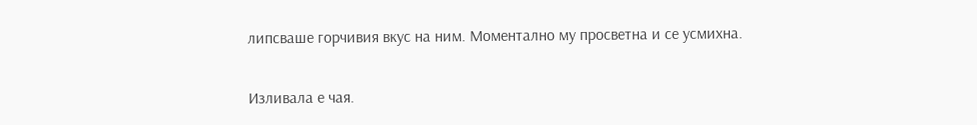липсваше горчивия вкус на ним. Моментално му просветна и се усмихна.

Изливала е чая.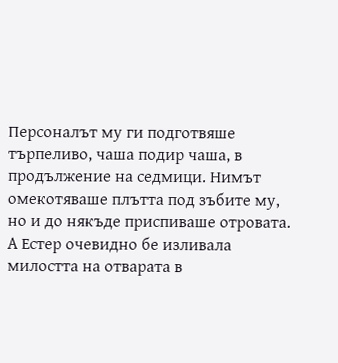Персоналът му ги подготвяше търпеливо, чаша подир чаша, в продължение на седмици. Нимът омекотяваше плътта под зъбите му, но и до някъде приспиваше отровата. А Естер очевидно бе изливала милостта на отварата в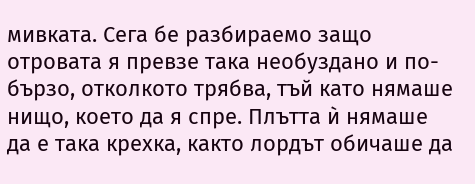мивката. Сега бе разбираемо защо отровата я превзе така необуздано и по-бързо, отколкото трябва, тъй като нямаше нищо, което да я спре. Плътта ѝ нямаше да е така крехка, както лордът обичаше да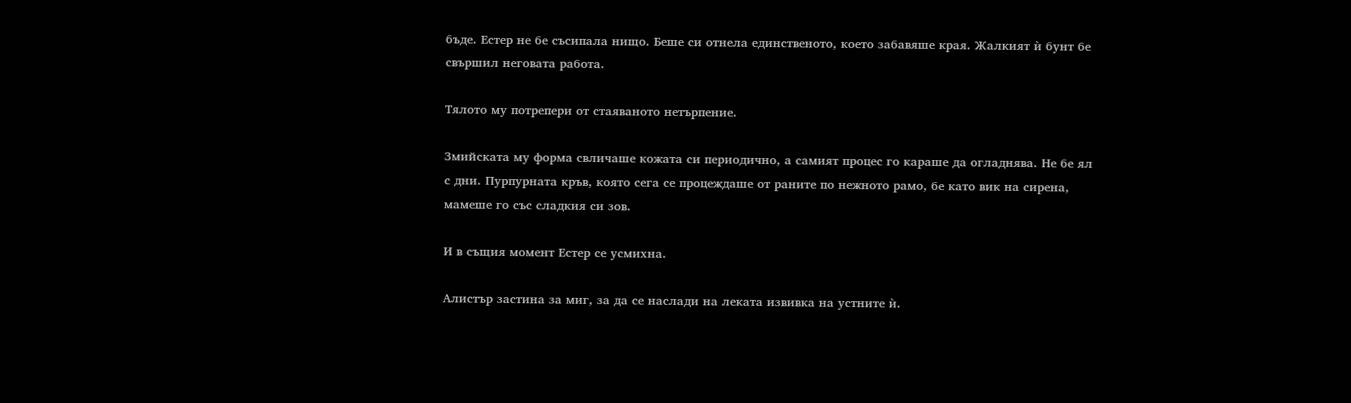бъде. Естер не бе съсипала нищо. Беше си отнела единственото, което забавяше края. Жалкият ѝ бунт бе свършил неговата работа.

Тялото му потрепери от стаяваното нетърпение.

Змийската му форма свличаше кожата си периодично, а самият процес го караше да огладнява. Не бе ял с дни. Пурпурната кръв, която сега се процеждаше от раните по нежното рамо, бе като вик на сирена, мамеше го със сладкия си зов.

И в същия момент Естер се усмихна.

Алистър застина за миг, за да се наслади на леката извивка на устните ѝ.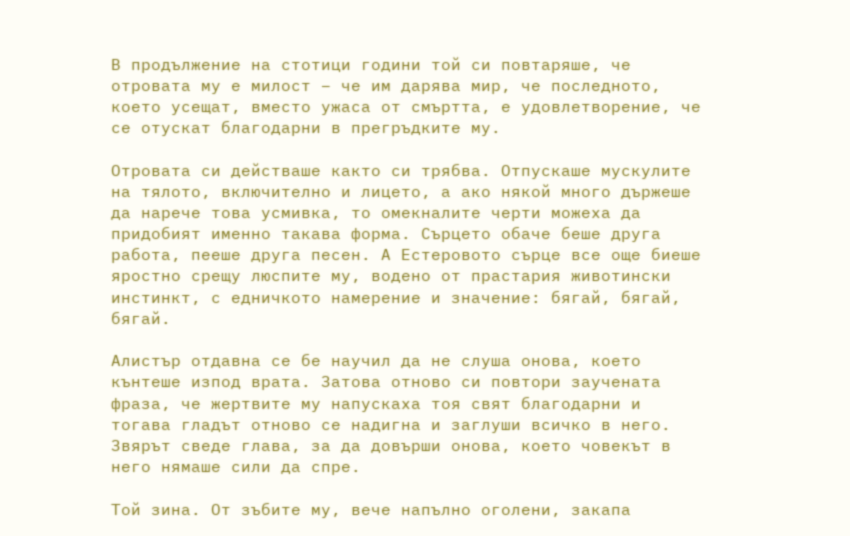В продължение на стотици години той си повтаряше, че отровата му е милост – че им дарява мир, че последното, което усещат, вместо ужаса от смъртта, е удовлетворение, че се отускат благодарни в прегръдките му.

Отровата си действаше както си трябва. Отпускаше мускулите на тялото, включително и лицето, а ако някой много държеше да нарече това усмивка, то омекналите черти можеха да придобият именно такава форма. Сърцето обаче беше друга работа, пееше друга песен. А Естеровото сърце все още биеше яростно срещу люспите му, водено от прастария животински инстинкт, с едничкото намерение и значение: бягай, бягай, бягай.

Алистър отдавна се бе научил да не слуша онова, което кънтеше изпод врата. Затова отново си повтори заучената фраза, че жертвите му напускаха тоя свят благодарни и тогава гладът отново се надигна и заглуши всичко в него. Звярът сведе глава, за да довърши онова, което човекът в него нямаше сили да спре.

Той зина. От зъбите му, вече напълно оголени, закапа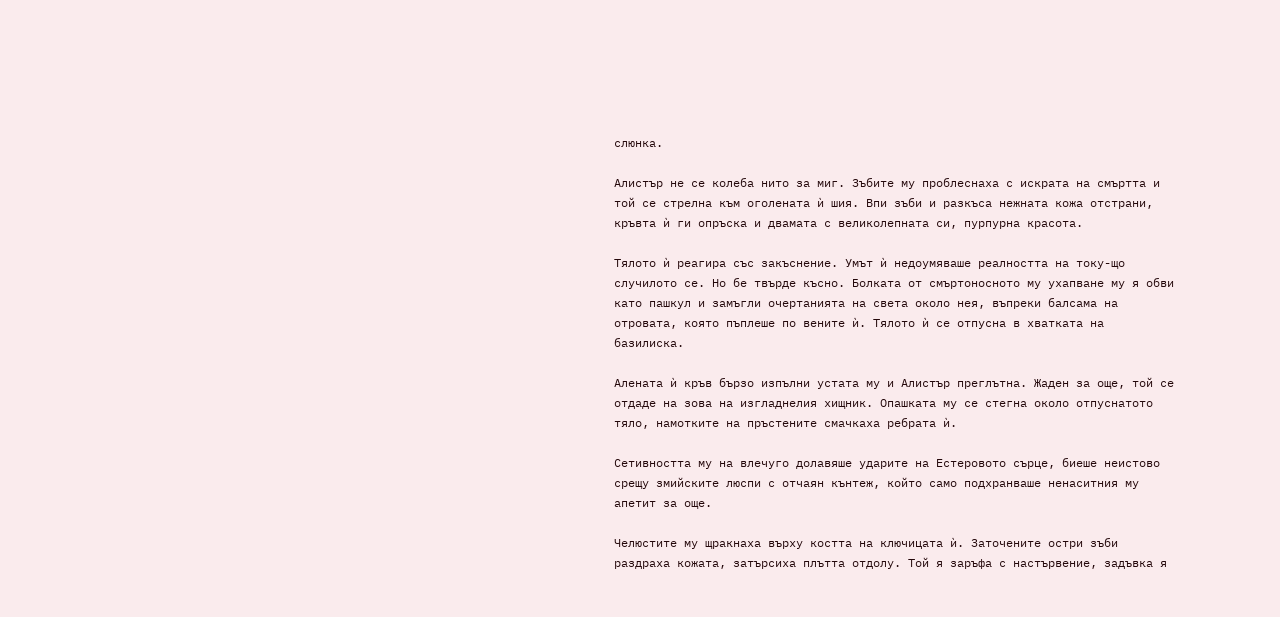слюнка.

Алистър не се колеба нито за миг. Зъбите му проблеснаха с искрата на смъртта и той се стрелна към оголената ѝ шия. Впи зъби и разкъса нежната кожа отстрани, кръвта ѝ ги опръска и двамата с великолепната си, пурпурна красота.

Тялото ѝ реагира със закъснение. Умът ѝ недоумяваше реалността на току-що случилото се. Но бе твърде късно. Болката от смъртоносното му ухапване му я обви като пашкул и замъгли очертанията на света около нея, въпреки балсама на отровата, която пъплеше по вените ѝ. Тялото ѝ се отпусна в хватката на базилиска.

Алената ѝ кръв бързо изпълни устата му и Алистър преглътна. Жаден за още, той се отдаде на зова на изгладнелия хищник. Опашката му се стегна около отпуснатото тяло, намотките на пръстените смачкаха ребрата ѝ.

Сетивността му на влечуго долавяше ударите на Естеровото сърце, биеше неистово срещу змийските люспи с отчаян кънтеж, който само подхранваше ненаситния му апетит за още.

Челюстите му щракнаха върху костта на ключицата ѝ. Заточените остри зъби раздраха кожата, затърсиха плътта отдолу. Той я заръфа с настървение, задъвка я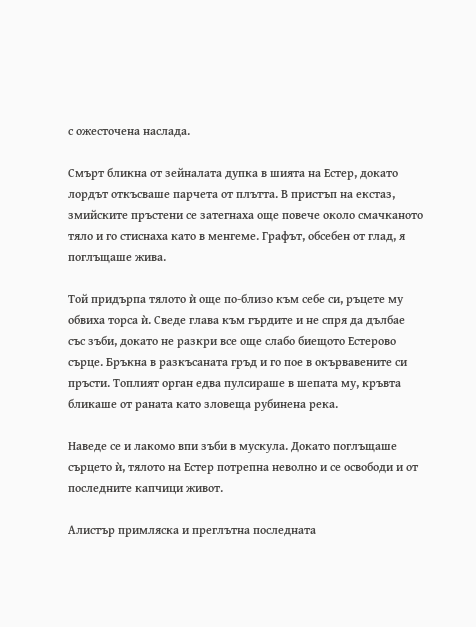с ожесточена наслада.

Смърт бликна от зейналата дупка в шията на Естер, докато лордът откъсваше парчета от плътта. В пристъп на екстаз, змийските пръстени се затегнаха още повече около смачканото тяло и го стиснаха като в менгеме. Графът, обсебен от глад, я поглъщаше жива.

Той придърпа тялото ѝ още по-близо към себе си, ръцете му обвиха торса ѝ. Сведе глава към гърдите и не спря да дълбае със зъби, докато не разкри все още слабо биещото Естерово сърце. Бръкна в разкъсаната гръд и го пое в окървавените си пръсти. Топлият орган едва пулсираше в шепата му, кръвта бликаше от раната като зловеща рубинена река.

Наведе се и лакомо впи зъби в мускула. Докато поглъщаше сърцето ѝ, тялото на Естер потрепна неволно и се освободи и от последните капчици живот.

Алистър примляска и преглътна последната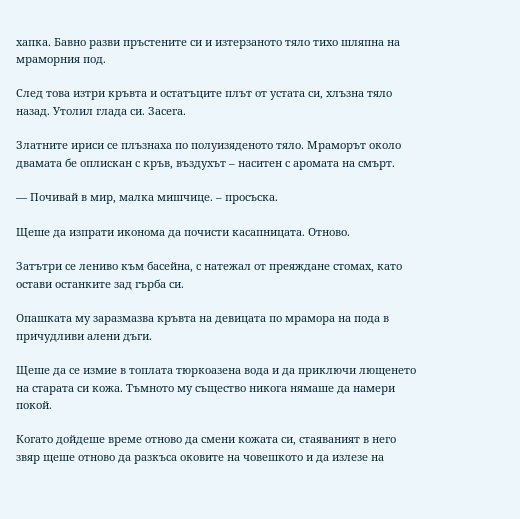хапка. Бавно разви пръстените си и изтерзаното тяло тихо шляпна на мраморния под.

След това изтри кръвта и остатъците плът от устата си, хлъзна тяло назад. Утолил глада си. Засега.

Златните ириси се плъзнаха по полуизяденото тяло. Мраморът около двамата бе оплискан с кръв, въздухът – наситен с аромата на смърт.

— Почивай в мир, малка мишчице. – просъска.

Щеше да изпрати иконома да почисти касапницата. Отново.

Затътри се лениво към басейна, с натежал от преяждане стомах, като остави останките зад гърба си.

Опашката му заразмазва кръвта на девицата по мрамора на пода в причудливи алени дъги.

Щеше да се измие в топлата тюркоазена вода и да приключи лющенето на старата си кожа. Тъмното му същество никога нямаше да намери покой.

Когато дойдеше време отново да смени кожата си, стаяваният в него звяр щеше отново да разкъса оковите на човешкото и да излезе на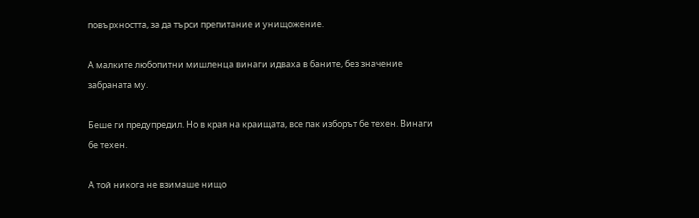повърхността, за да търси препитание и унищожение.

А малките любопитни мишленца винаги идваха в баните, без значение забраната му.

Беше ги предупредил. Но в края на краищата, все пак изборът бе техен. Винаги бе техен.

А той никога не взимаше нищо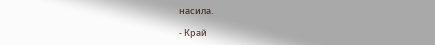насила.

- Край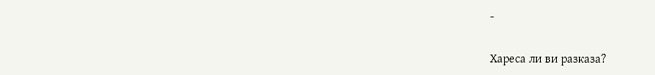-

Хареса ли ви разказа?